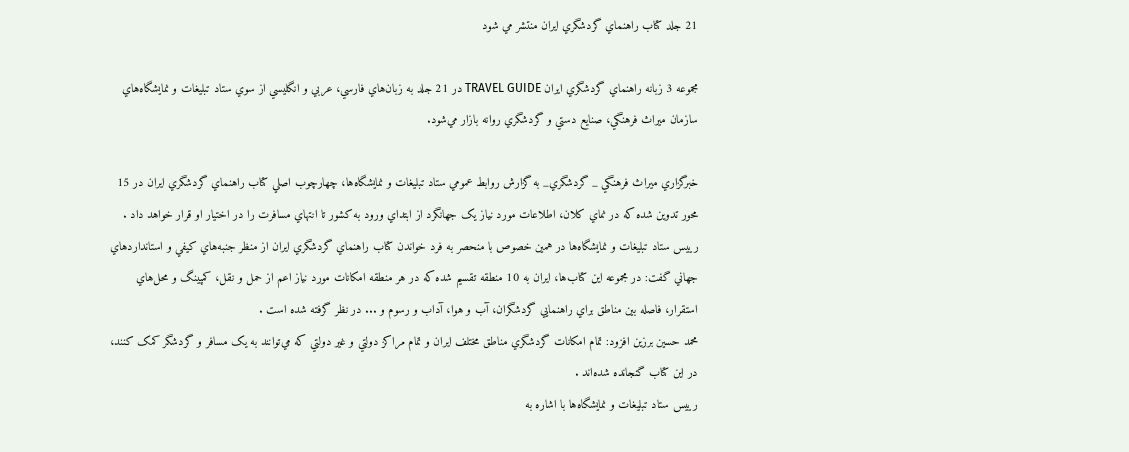21 جلد کتاب راهنماي گردشگري ايران منتشر مي شود

مجموعه 3 زبانه راهنماي گردشگري ايران TRAVEL GUIDE در 21 جلد به زبان‌هاي فارسي، عربي و انگليسي از سوي ستاد تبليغات و نمايشگاه‌هاي سازمان ميراث فرهنگي، صنايع دستي و گردشگري روانه بازار مي‌شود.

خبرگزاري ميراث فرهنگي _ گردشگري_ به گزارش روابط عمومي ستاد تبليغات و نمايشگاه‌ها، چهارچوب اصلي کتاب راهنماي گردشگري ايران در 15 محور تدوين شده که در نماي کلان، اطلاعات مورد نياز يک جهانگرد از ابتداي ورود به کشور تا انتهاي مسافرت را در اختيار او قرار خواهد داد .
رييس ستاد تبليغات و نمايشگاه‌ها در همين خصوص با منحصر به فرد خواندن کتاب راهنماي گردشگري ايران از منظر جنبه‌هاي کيفي و استانداردهاي جهاني گفت: در مجموعه اين کتاب‌ها، ايران به 10 منطقه تقسيم شده که در هر منطقه امکانات مورد نياز اعم از حمل و نقل، کمپينگ و محل‌هاي استقرار، فاصله بين مناطق براي راهنمايي گردشگران، آب و هوا، آداب و رسوم و ... در نظر گرفته شده است .
محمد حسين برزين افزود: تمام امکانات گردشگري مناطق مختلف ايران و تمام مراکز دولتي و غير دولتي که مي‌توانند به يک مسافر و گردشگر کمک کنند، در اين کتاب گنجانده شده‌اند .
رييس ستاد تبليغات و نمايشگاه‌ها با اشاره به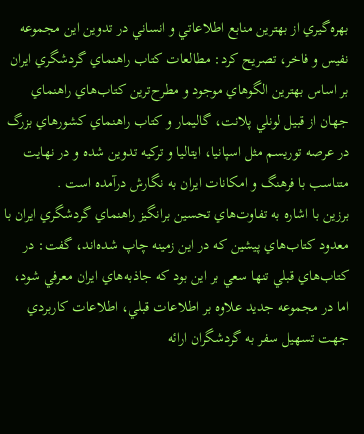بهره‌گيري از بهترين منابع اطلاعاتي و انساني در تدوين اين مجموعه نفيس و فاخر، تصريح کرد: مطالعات کتاب راهنماي گردشگري ايران بر اساس بهترين الگوهاي موجود و مطرح‌ترين کتاب‌هاي راهنماي جهان از قبيل لونلي پلانت، گاليمار و کتاب راهنماي کشورهاي بزرگ در عرصه توريسم مثل اسپانيا، ايتاليا و ترکيه تدوين شده و در نهايت متناسب با فرهنگ و امکانات ايران به نگارش درآمده است .
برزين با اشاره به تفاوت‌هاي تحسين برانگيز راهنماي گردشگري ايران با معدود کتاب‌هاي پيشين که در اين زمينه چاپ شده‌اند، گفت: در کتاب‌هاي قبلي تنها سعي بر اين بود که جاذبه‌هاي ايران معرفي شود، اما در مجموعه جديد علاوه بر اطلاعات قبلي، اطلاعات کاربردي جهت تسهيل سفر به گردشگران ارائه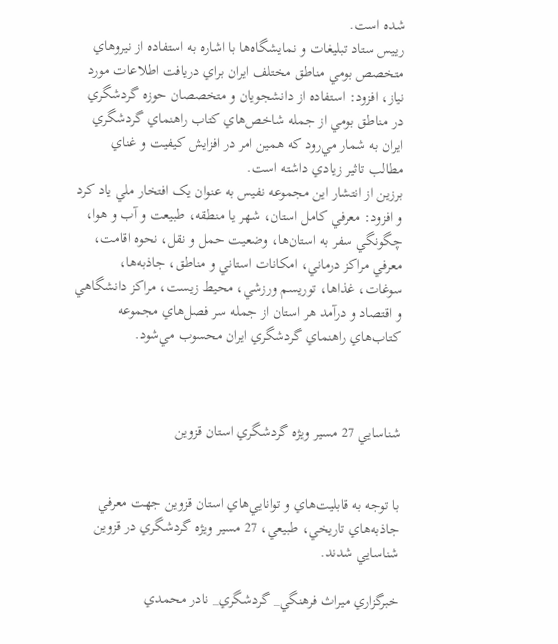شده است.
رييس ستاد تبليغات و نمايشگاه‌ها با اشاره به استفاده از نيروهاي متخصص بومي مناطق مختلف ايران براي دريافت اطلاعات مورد نياز، افزود: استفاده از دانشجويان و متخصصان حوزه گردشگري در مناطق بومي از جمله شاخص‌هاي کتاب راهنماي گردشگري ايران به شمار مي‌رود که همين امر در افزايش کيفيت و غناي مطالب تاثير زيادي داشته است.
برزين از انتشار اين مجموعه نفيس به عنوان يک افتخار ملي ياد کرد و افزود: معرفي کامل استان، شهر يا منطقه، طبيعت و آب و هوا، چگونگي سفر به استان‌ها، وضعيت حمل و نقل، نحوه اقامت، معرفي مراکز درماني، امکانات استاني و مناطق، جاذبه‌ها، سوغات، غذاها، توريسم ورزشي، محيط زيست، مراکز دانشگاهي و اقتصاد و درآمد هر استان از جمله سر فصل‌هاي مجموعه کتاب‌هاي راهنماي گردشگري ايران محسوب مي‌شود.



شناسايي 27 مسير ويژه گردشگري استان قزوين


با توجه به قابليت‌هاي و توانايي‌هاي استان قزوين جهت معرفي جاذبه‌هاي تاريخي، طبيعي، 27 مسير ويژه گردشگري در قزوين شناسايي شدند.

خبرگزاري ميراث فرهنگي_ گردشگري_ نادر محمدي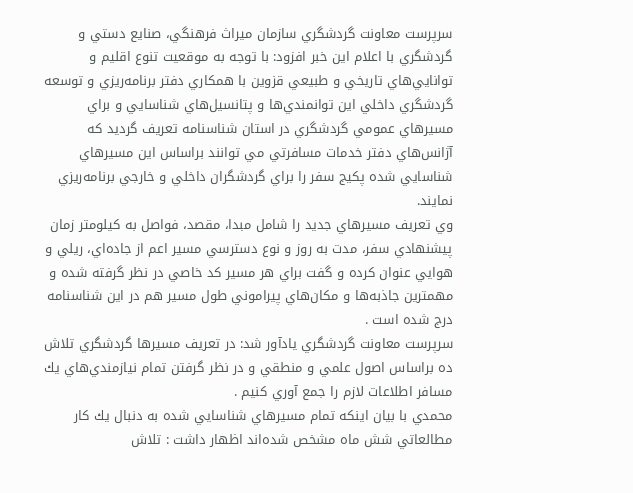سرپرست معاونت گردشگري سازمان ميراث فرهنگي، صنايع دستي و گردشگري با اعلام اين خبر افزود: با توجه به موقعيت‌ تنوع اقليم و توانايي‌هاي تاريخي و طبيعي قزوين با همكاري دفتر برنامه‌ريزي و توسعه گردشگري داخلي اين توانمندي‌ها و پتانسيل‌هاي شناسايي و براي مسيرهاي عمومي گردشگري در استان شناسنامه تعريف گرديد كه آژانس‌هاي دفتر خدمات مسافرتي مي توانند براساس اين مسيرهاي شناسايي شده پكيج سفر را براي گردشگران داخلي و خارجي برنامه‌ريزي نمايند.
وي تعريف مسيرهاي جديد را شامل مبدا، مقصد، فواصل به كيلومتر زمان پيشنهادي سفر، مدت به روز و نوع دسترسي مسير اعم از جاده‌اي، ريلي و هوايي عنوان كرده و گفت براي هر مسير كد خاصي در نظر گرفته شده و مهمترين جاذبه‌ها و مكان‌هاي پيراموني طول مسير هم در اين شناسنامه درج شده است .
سرپرست معاونت گردشگري يادآور شد: در تعريف مسيرها گردشگري تلاش ده براساس اصول علمي و منطقي و در نظر گرفتن تمام نيازمندي‌هاي يك مسافر اطلاعات لازم را جمع آوري كنيم .
محمدي با بيان اينكه تمام مسيرهاي شناسايي شده به دنبال يك كار مطالعاتي شش ماه مشخص شده‌اند اظهار داشت : تلاش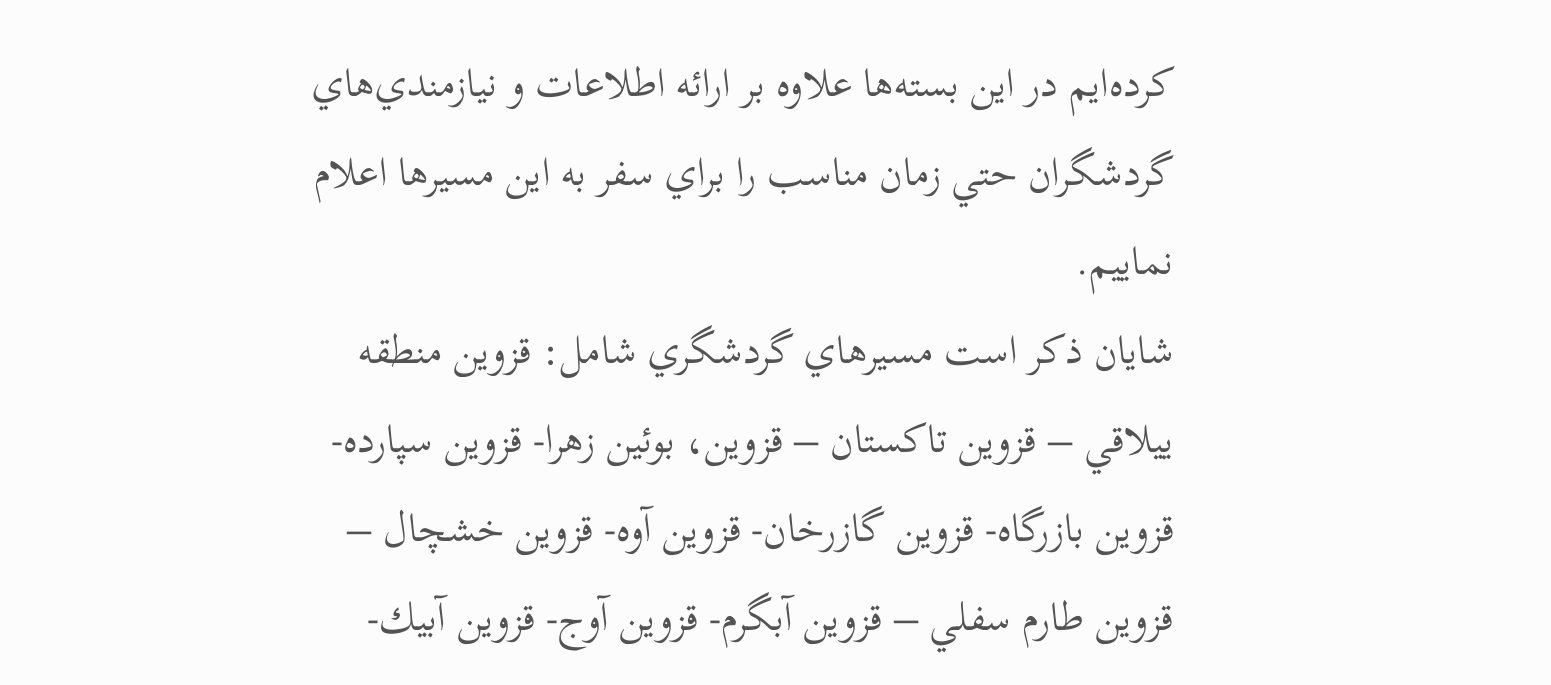كرده‌ايم در اين بسته‌ها علاوه بر ارائه اطلاعات و نيازمندي‌هاي گردشگران حتي زمان مناسب را براي سفر به اين مسيرها اعلام نماييم.
شايان ذكر است مسيرهاي گردشگري شامل: قزوين منطقه ييلاقي – قزوين تاكستان – قزوين، بوئين زهرا- قزوين سپارده- قزوين بازرگاه- قزوين گازرخان- قزوين آوه- قزوين خشچال – قزوين طارم سفلي – قزوين آبگرم- قزوين آوج- قزوين آبيك-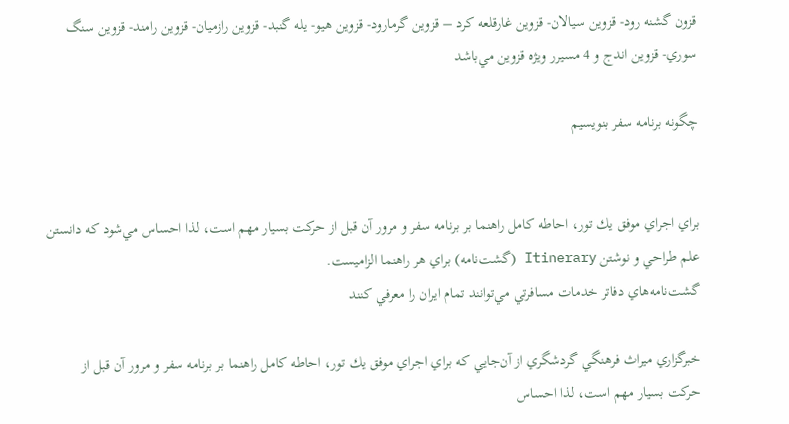قزون گشنه رود- قزوين سيالان- قزوين غارقلعه كرد – قزوين گرمارود- قزوين هيو- يله گنبد- قزوين رازميان- قزوين رامند- قزوين سنگ سوري- قزوين اندج و 4 مسيرر ويژه قزوين مي‌باشد

چگونه برنامه سفر بنويسيم


براي اجراي موفق يك تور، احاطه كامل راهنما بر برنامه سفر و مرور آن قبل از حركت بسيار مهم است، لذا احساس مي‌شود كه دانستن علم طراحي و نوشتن Itinerary (گشت‌نامه) براي هر راهنما الزاميست.
گشت‌نامه‌هاي دفاتر خدمات مسافرتي مي‌توانند تمام ايران را معرفي كنند

خبرگزاري ميراث فرهنگي گردشگري از آن‌جايي كه براي اجراي موفق يك تور، احاطه كامل راهنما بر برنامه سفر و مرور آن قبل از حركت بسيار مهم است، لذا احساس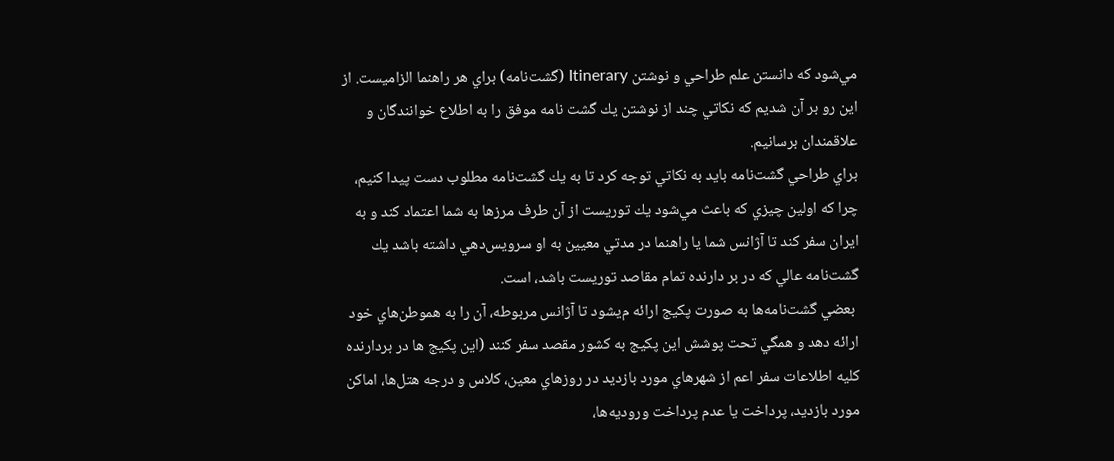مي‌شود كه دانستن علم طراحي و نوشتن Itinerary (گشت‌نامه) براي هر راهنما الزاميست. از اين رو بر آن شديم كه نكاتي چند از نوشتن يك گشت نامه موفق را به اطلاع خوانندگان و علاقمندان برسانيم.
براي طراحي گشت‌نامه بايد به نكاتي توجه كرد تا به يك گشت‌نامه مطلوب دست پيدا كنيم، چرا كه اولين چيزي كه باعث مي‌شود يك توريست از آن طرف مرزها به شما اعتماد كند و به ايران سفر كند تا آژانس شما يا راهنما در مدتي معيين به او سرويس‌دهي داشته باشد يك گشت‌نامه عالي كه در بر دارنده تمام مقاصد توريست باشد، است.
 بعضي گشت‌نامه‌ها به صورت پكيج ارائه م‌يشود تا آژانس مربوطه، آن را به هموطن‌هاي خود ارائه دهد و همگي تحت پوشش اين پكيج به كشور مقصد سفر كنند (اين پكيج ها در بردارنده كليه اطلاعات سفر اعم از شهرهاي مورد بازديد در روزهاي معين، كلاس و درجه هتل‌ها، اماكن مورد بازديد، پرداخت يا عدم پرداخت وروديه‌ها،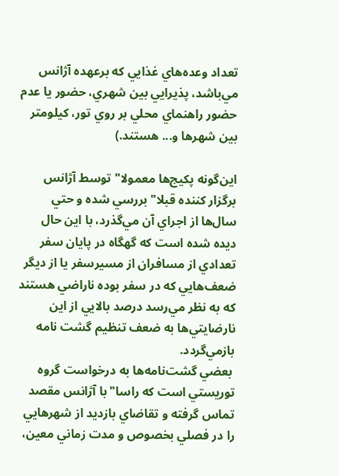تعداد وعده‌هاي غذايي كه برعهده آژانس مي‌باشد، پذيرايي بين شهري، حضور يا عدم حضور راهنماي محلي بر روي تور، كيلومتر بين شهرها و... هستند.)

اين‌گونه پكيج‌ها معمولا" توسط آژانس برگزار كننده قبلا" بررسي شده و حتي سال‌ها از اجراي آن مي‌گذرد، با اين حال ديده شده است كه گهگاه در پايان سفر تعدادي از مسافران از مسيرسفر يا از ديگر ضعف‌هايي كه در سفر بوده ناراضي هستند كه به نظر مي‌رسد درصد بالايي از اين نارضايتي‌ها به ضعف تنظيم گشت نامه بازمي‌گردد.
 بعضي گشت‌نامه‌ها به درخواست گروه توريستي است كه راسا" با آژانس مقصد تماس گرفته و تقاضاي بازديد از شهرهايي را در فصلي بخصوص و مدت زماني معين،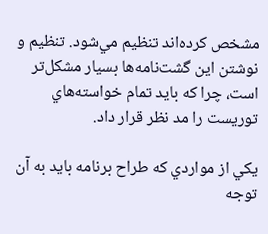مشخص كرده‌اند تنظيم مي‌شود. تنظيم و نوشتن اين‌ گشت‌نامه‌ها بسيار مشكل‌تر است، چرا كه بايد تمام خواسته‌هاي توريست را مد نظر قرار داد.

يكي از مواردي كه طراح برنامه بايد به آن توجه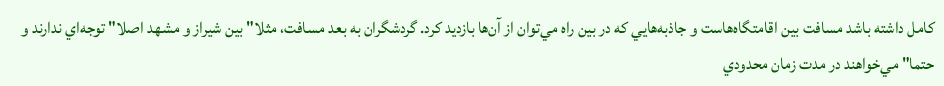كامل داشته باشد مسافت بين اقامتگاه‌هاست و جاذبه‌هايي كه در بين راه مي‌توان از آن‌ها بازديد كرد. گردشگران به بعد مسافت، مثلا" بين شيراز و مشهد اصلا" توجه‌اي ندارند و حتما" مي‌خواهند در مدت زمان محدودي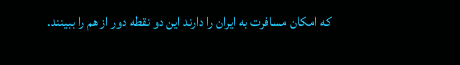كه امكان مسافرت به ايران را دارند اين دو نقطه دور از هم را ببينند.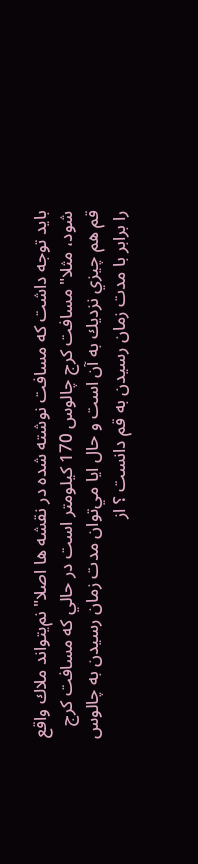بايد توجه داشت كه مسافت نوشته شده در نقشه ها اصلا" نم‌يتواند ملاك واقع شود، مثلا" مسافت كرج چالوس 170 كيلومتر است در حالي كه مسافت كرج قم هم چيزي نزديك به آن است و حال ايا مي‌توان مدت زمان رسيدن به چالوس را برابر با مدت زمان رسيدن به قم دانست ؟ از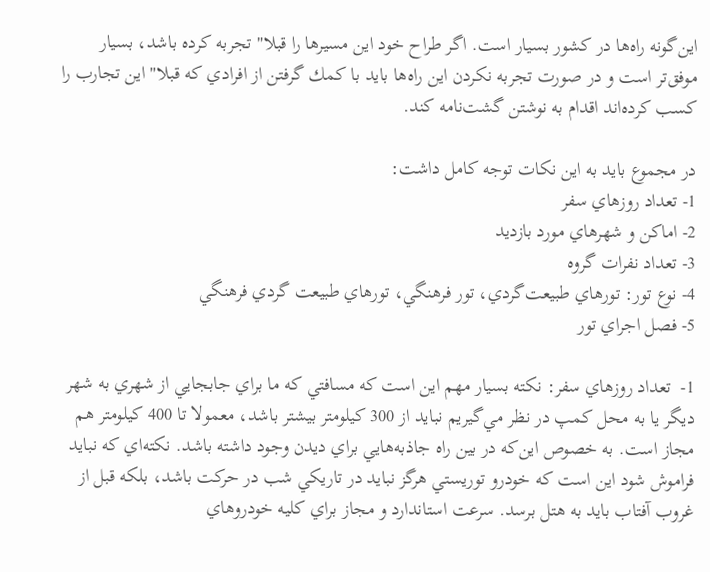اين‌گونه راه‌ها در كشور بسيار است. اگر طراح خود اين مسيرها را قبلا" تجربه كرده باشد، بسيار موفق‌تر است و در صورت تجربه نكردن اين راه‌ها بايد با كمك گرفتن از افرادي كه قبلا" اين تجارب را كسب كرده‌اند اقدام به نوشتن گشت‌نامه كند.

در مجموع بايد به اين نكات توجه كامل داشت:
1- تعداد روزهاي سفر
2- اماكن و شهرهاي مورد بازديد
3- تعداد نفرات گروه
4- نوع تور: تورهاي طبيعت‌گردي، تور فرهنگي، تورهاي طبيعت گردي فرهنگي
5- فصل اجراي تور

1-  تعداد روزهاي سفر: نكته بسيار مهم اين است كه مسافتي كه ما براي جابجايي از شهري به شهر ديگر يا به محل كمپ در نظر مي‌گيريم نبايد از 300 كيلومتر بيشتر باشد، معمولا تا 400 كيلومتر هم مجاز است. به خصوص اين‌كه در بين راه جاذبه‌هايي براي ديدن وجود داشته باشد. نكته‌اي كه نبايد فراموش شود اين‌ است كه خودرو توريستي هرگز نبايد در تاريكي شب در حركت باشد، بلكه قبل از غروب آفتاب بايد به هتل برسد. سرعت استاندارد و مجاز براي كليه خودروهاي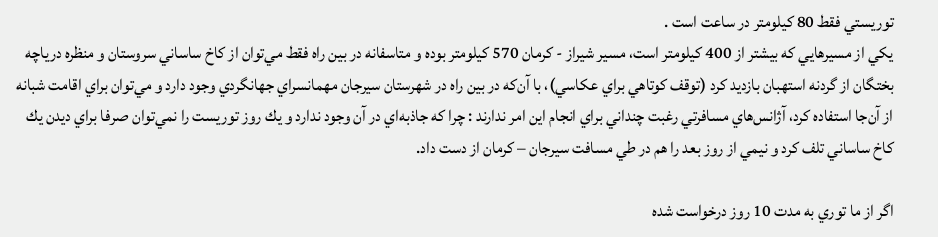توريستي فقط 80 كيلومتر در ساعت است .
يكي از مسيرهايي كه بيشتر از 400 كيلومتر است، مسير شيراز - كرمان 570 كيلومتر بوده و متاسفانه در بين راه فقط مي‌توان از كاخ ساساني سروستان و منظره درياچه بختگان از گردنه استهبان بازديد كرد (توقف كوتاهي براي عكاسي)، با آن‌كه در بين راه در شهرستان سيرجان مهمانسراي جهانگردي وجود دارد و مي‌توان براي اقامت شبانه از آن‌جا استفاده كرد، آژانس‌هاي مسافرتي رغبت چنداني براي انجام اين امر ندارند : چرا كه جاذبه‌اي در آن وجود ندارد و يك روز توريست را نمي‌توان صرفا براي ديدن يك كاخ ساساني تلف كرد و نيمي از روز بعد را هم در طي مسافت سيرجان – كرمان از دست داد.

اگر از ما توري به مدت 10 روز درخواست شده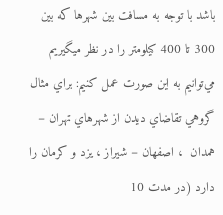باشد با توجه به مسافت بين شهرها كه بين 300 تا 400 كيلومتر را در نظر ميگيريم مي‌توانيم به اين صورت عمل كنيم: براي مثال گروهي تقاضاي ديدن از شهرهاي تهران – همدان  ، اصفهان – شيراز ، يزد و كرمان را دارد (در مدت 10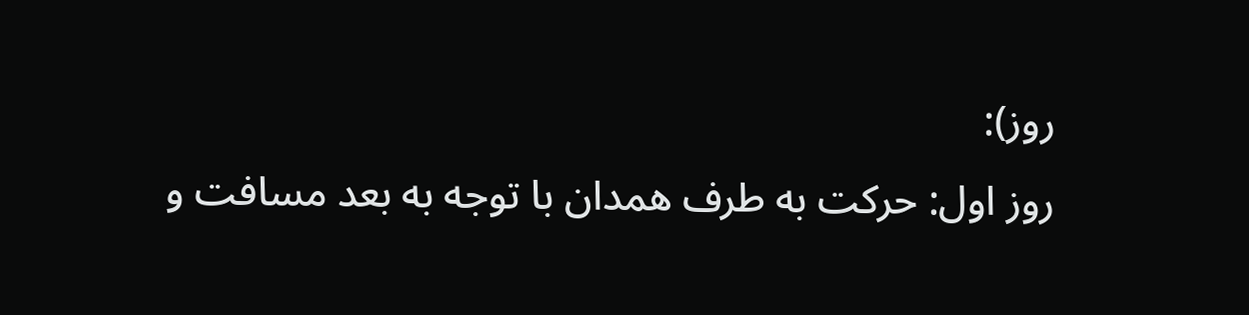روز):
روز اول: حركت به طرف همدان با توجه به بعد مسافت و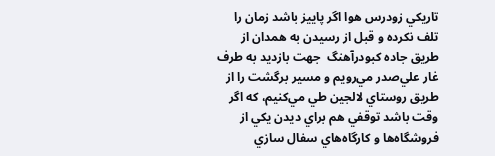تاريكي زودرس هوا اگر پاييز باشد زمان را تلف نكرده و قبل از رسيدن به همدان از طريق جاده كبودرآهنگ  جهت بازديد به طرف غار علي‌صدر مي‌رويم و مسير برگشت را از طريق روستاي لالجين طي مي‌كنيم، كه اگر وقت باشد توقفي هم براي ديدن يكي از فروشگاه‌ها و كارگاه‌هاي سفال سازي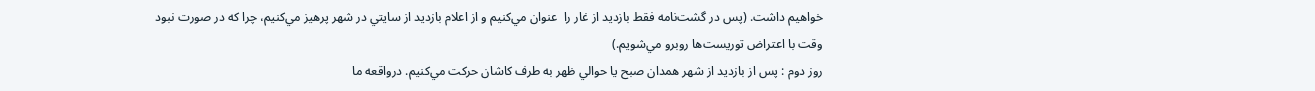خواهيم داشت. (پس در گشت‌نامه فقط بازديد از غار را  عنوان مي‌كنيم و از اعلام بازديد از سايتي در شهر پرهيز مي‌كنيم، چرا كه در صورت نبود وقت با اعتراض توريست‌ها روبرو مي‌شويم.)
روز دوم : پس از بازديد از شهر همدان صبح يا حوالي ظهر به طرف كاشان حركت مي‌كنيم. درواقعه ما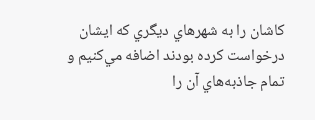كاشان را به شهرهاي ديگري كه ايشان درخواست كرده بودند اضافه مي‌كنيم و تمام جاذبه‌هاي آن را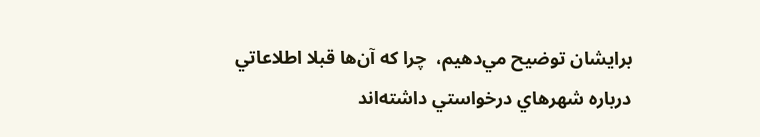برايشان توضيح مي‌دهيم،  چرا كه آن‌ها قبلا اطلاعاتي درباره شهرهاي درخواستي داشته‌اند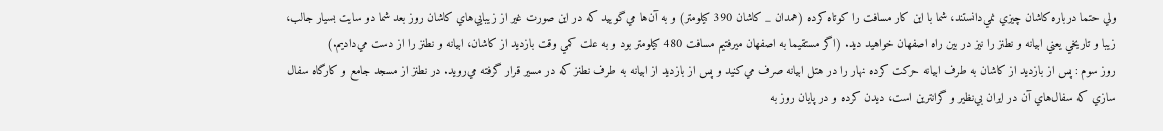ولي حتما درباره كاشان چيزي نمي‌دانستند، شما با اين كار مسافت را كوتاه كرده (همدان _ كاشان 390 كيلومتر) و به آن‌ها مي‌گوييد كه در اين صورت غير از زيبايي‌هاي كاشان روز بعد شما دو سايت بسيار جالب، زيبا و تاريخي يعني ابيانه و نطنز را نيز در بين راه اصفهان خواهيد ديد. (اگر مستقيما به اصفهان ميرفتيم مسافت 480 كيلومتر بود و به علت كمي وقت بازديد از كاشان، ابيانه و نطنز را از دست مي‌داديم.)
روز سوم : پس از بازديد از كاشان به طرف ابيانه حركت كرده نهار را در هتل ابيانه صرف مي‌كنيد و پس از بازديد از ابيانه به طرف نطنز كه در مسير قرار گرفته مي‌رويد. در نطنز از مسجد جامع و كارگاه سفال سازي كه سفال‌هاي آن در ايران بي‌نظير و گرانترين است، ديدن كرده و در پايان روز به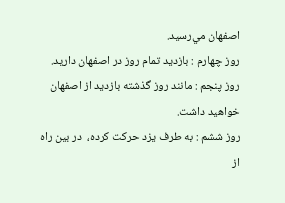اصفهان مي‌رسيد.
روز چهارم : بازديد تمام روز در اصفهان داريد.
روز پنجم : مانند روز گذشته بازديد از اصفهان خواهيد داشت.
روز ششم : به طرف يزد حركت كرده،  در بين راه از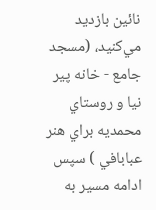نائين بازديد مي‌كنيد، (مسجد جامع - خانه پير نيا و روستاي محمديه براي هنر عبابافي ) سپس ادامه مسير به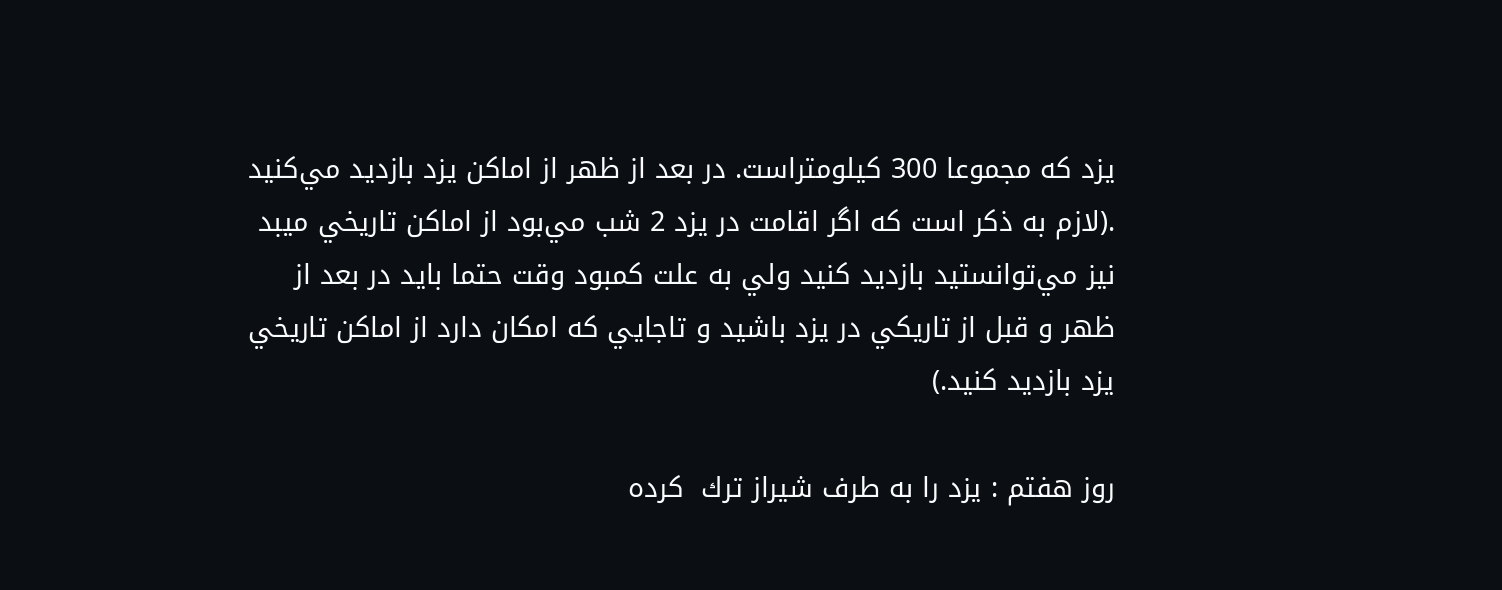يزد كه مجموعا 300 كيلومتراست. در بعد از ظهر از اماكن يزد بازديد مي‌كنيد .(لازم به ذكر است كه اگر اقامت در يزد 2 شب مي‌بود از اماكن تاريخي ميبد نيز مي‌توانستيد بازديد كنيد ولي به علت كمبود وقت حتما بايد در بعد از ظهر و قبل از تاريكي در يزد باشيد و تاجايي كه امكان دارد از اماكن تاريخي يزد بازديد كنيد.)

روز هفتم : يزد را به طرف شيراز ترك  كرده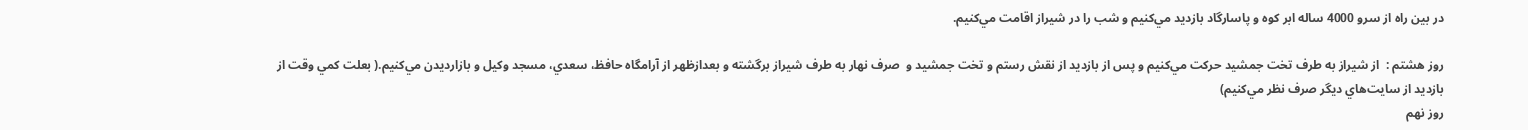در بين راه از سرو 4000 ساله ابر كوه و پاسارگاد بازديد مي‌كنيم و شب را در شيراز اقامت مي‌كنيم.

روز هشتم :  از شيراز به طرف تخت جمشيد حركت مي‌كنيم و پس از بازديد از نقش رستم و تخت جمشيد و  صرف نهار به طرف شيراز برگشته و بعدازظهر از آرامگاه حافظ، سعدي، مسجد وكيل و بازارديدن مي‌كنيم.( بعلت كمي وقت از بازديد از سايت‌هاي ديگر صرف نظر مي‌كنيم)
روز نهم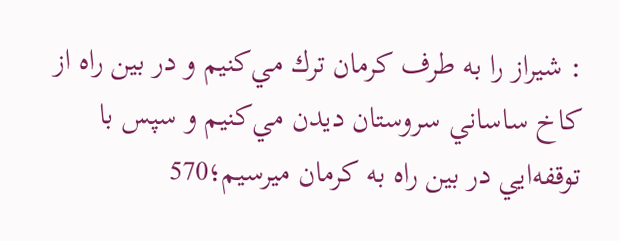: شيراز را به طرف كرمان ترك مي‌كنيم و در بين راه از كاخ ساساني سروستان ديدن مي‌كنيم و سپس با توقفه‌ايي در بين راه به كرمان ميرسيم؛570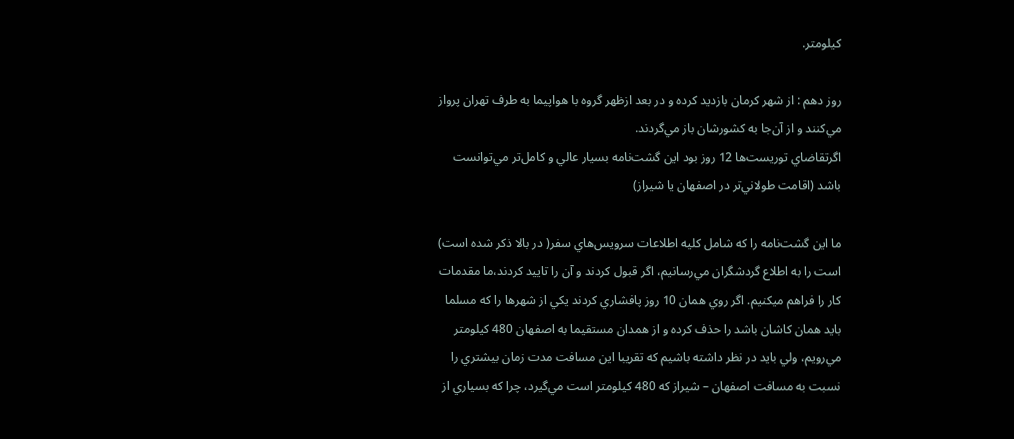كيلومتر.

روز دهم : از شهر كرمان بازديد كرده و در بعد ازظهر گروه با هواپيما به طرف تهران پرواز مي‌كنند و از آن‌جا به كشورشان باز مي‌گردند.
اگرتقاضاي توريست‌ها 12 روز بود اين گشت‌نامه بسيار عالي و كامل‌تر مي‌توانست باشد (اقامت طولاني‌تر در اصفهان يا شيراز)

ما اين گشت‌نامه را كه شامل كليه اطلاعات سرويس‌هاي سفر( در بالا ذكر شده است) است را به اطلاع گردشگران مي‌رسانيم، اگر قبول كردند و آن را تاييد كردند،ما مقدمات كار را فراهم ميكنيم. اگر روي همان 10 روز پافشاري كردند يكي از شهرها را كه مسلما بايد همان كاشان باشد را حذف كرده و از همدان مستقيما به اصفهان 480 كيلومتر مي‌رويم، ولي بايد در نظر داشته باشيم كه تقريبا اين مسافت مدت زمان بيشتري را نسبت به مسافت اصفهان – شيراز كه 480 كيلومتر است مي‌گيرد، چرا كه بسياري از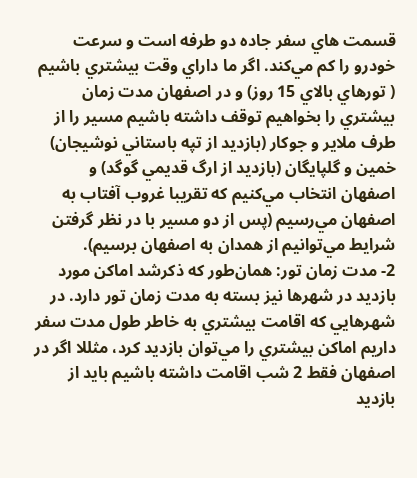قسمت هاي سفر جاده دو طرفه است و سرعت خودرو را كم مي‌كند. اگر ما داراي وقت بيشتري باشيم ( تورهاي بالاي 15 روز) و در اصفهان مدت زمان بيشتري را بخواهيم توقف داشته باشيم مسير را از طرف ملاير و جوكار (بازديد از تپه باستاني نوشيجان) خمين و گلپايگان (بازديد از ارگ قديمي گوگد) و اصفهان انتخاب مي‌كنيم كه تقريبا غروب آفتاب به اصفهان مي‌رسيم (پس از دو مسير با در نظر گرفتن شرايط مي‌توانيم از همدان به اصفهان برسيم).
2- مدت زمان تور: همان‌طور كه ذكرشد اماكن مورد بازديد در شهرها نيز بسته به مدت زمان تور دارد. در شهرهايي كه اقامت بيشتري به خاطر طول مدت سفر داريم اماكن بيشتري را مي‌توان بازديد كرد، مثللا اگر در اصفهان فقط 2 شب اقامت داشته باشيم بايد از بازديد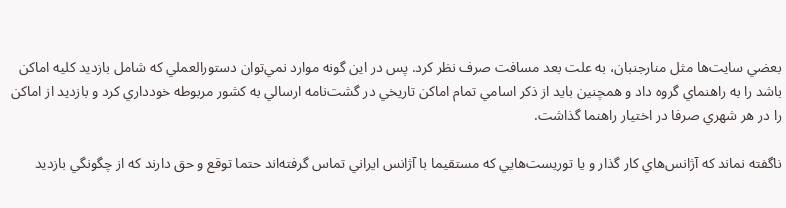بعضي سايت‌ها مثل منارجنبان، به علت بعد مسافت صرف نظر كرد. پس در اين گونه موارد نمي‌توان دستورالعملي كه شامل بازديد كليه اماكن باشد را به راهنماي گروه داد و همچنين بايد از ذكر اسامي تمام اماكن تاريخي در گشت‌نامه ارسالي به كشور مربوطه خودداري كرد و بازديد از اماكن را در هر شهري صرفا در اختيار راهنما گذاشت.

ناگفته نماند كه آژانس‌هاي كار گذار و يا توريست‌هايي كه مستقيما با آژانس ايراني تماس گرفته‌اند حتما توقع و حق دارند كه از چگونگي بازديد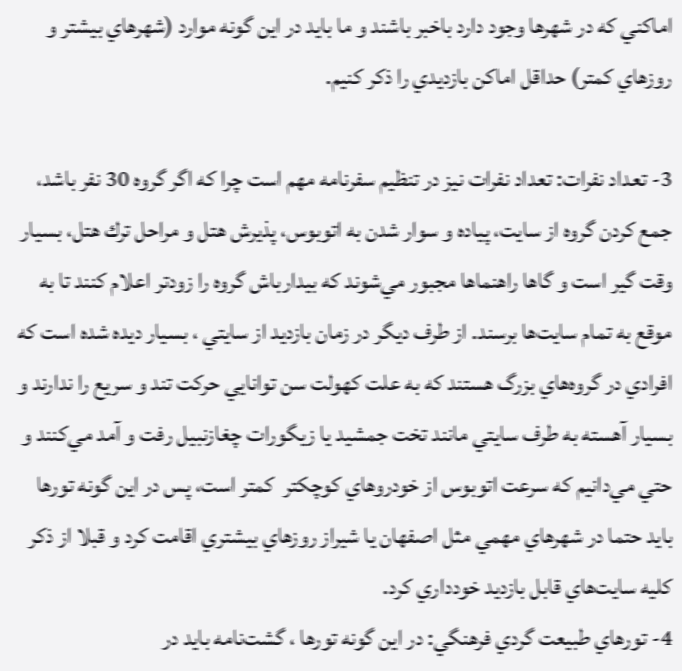اماكني كه در شهرها وجود دارد باخبر باشند و ما بايد در اين گونه موارد (شهرهاي بيشتر و روزهاي كمتر) حداقل اماكن بازديدي را ذكر كنيم.

3- تعداد نفرات: تعداد نفرات نيز در تنظيم سفرنامه مهم است چرا كه اگر گروه 30 نفر باشد، جمع كردن گروه از سايت، پياده و سوار شدن به اتوبوس، پذيرش هتل و مراحل ترك هتل، بسيار وقت گير است و گاها راهنماها مجبور مي‌شوند كه بيدارباش گروه را زودتر اعلام كنند تا به موقع به تمام سايت‌ها برسند. از طرف ديگر در زمان بازديد از سايتي ، بسيار ديده شده است كه افرادي در گروه‌هاي بزرگ هستند كه به علت كهولت سن توانايي حركت تند و سريع را ندارند و بسيار آهسته به طرف سايتي مانند تخت جمشيد يا زيگورات چغازنبيل رفت و آمد مي‌كنند و حتي مي‌دانيم كه سرعت اتوبوس از خودروهاي كوچكتر  كمتر است، پس در اين گونه تورها بايد حتما در شهرهاي مهمي مثل اصفهان يا شيراز روزهاي بيشتري اقامت كرد و قبلا از ذكر كليه سايت‌هاي قابل بازديد خودداري كرد.
4- تورهاي طبيعت گردي فرهنگي: در اين گونه تورها ، گشت‌نامه بايد در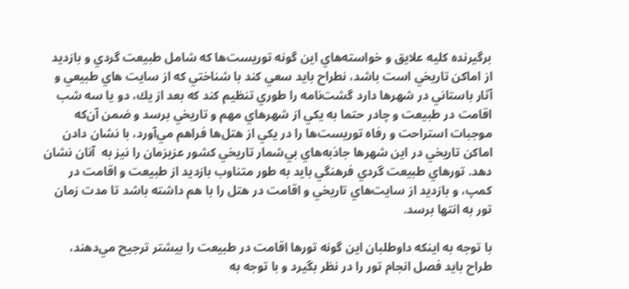برگيرنده كليه علايق و خواسته‌هاي اين گونه توريست‌ها كه شامل طبيعت گردي و بازديد از اماكن تاريخي است باشد، نطراح بايد سعي كند با شناختي كه از سايت هاي طبيعي و آثار باستاني در شهرها دارد گشت‌نامه را طوري تنظيم كند كه بعد از يك، دو يا سه شب اقامت در طبيعت و چادر حتما به يكي از شهرهاي مهم و تاريخي برسد و ضمن آن‌كه موجبات استراحت و رفاه توريست‌ها را در يكي از هتل‌ها فراهم مي‌آورد، با نشان دادن اماكن تاريخي در اين شهرها جاذبه‌هاي بي‌شمار تاريخي كشور عزيزمان را نيز به  آنان نشان دهد. تورهاي طبيعت گردي فرهنگي بايد به طور متناوب بازديد از طبيعت و اقامت در كمپ، و بازديد از سايت‌هاي تاريخي و اقامت در هتل را با هم داشته باشد تا مدت زمان تور به انتها برسد.

با توجه به اينكه داوطلبان اين گونه تورها اقامت در طبيعت را بيشتر ترجيح مي‌دهند، طراح بايد فصل انجام تور را در نظر بگيرد و با توجه به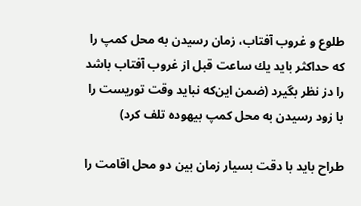طلوع و غروب آفتاب، زمان رسيدن به محل كمپ را كه حداكثر بايد يك ساعت قبل از غروب آفتاب باشد را دز نظر بگيرد (ضمن اين‌كه نبايد وقت توريست را با زود رسيدن به محل كمپ بيهوده تلف كرد)

طراح بايد با دقت بسيار زمان بين دو محل اقامت را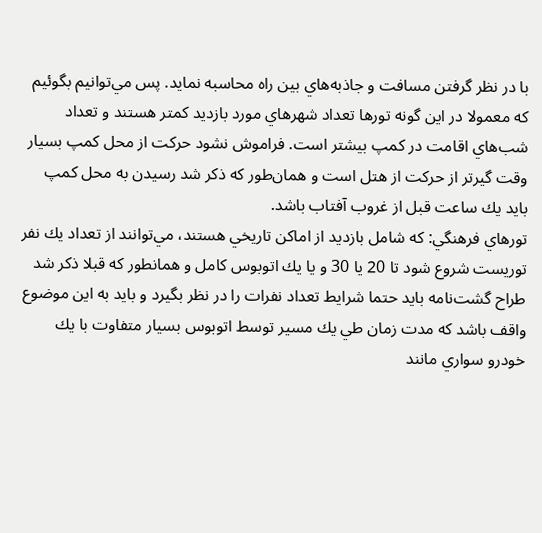با در نظر گرفتن مسافت و جاذبه‌هاي بين راه محاسبه نمايد. پس مي‌توانيم بگوئيم كه معمولا در اين گونه تورها تعداد شهرهاي مورد بازديد كمتر هستند و تعداد شب‌هاي اقامت در كمپ بيشتر است. فراموش نشود حركت از محل كمپ بسيار وقت گيرتر از حركت از هتل است و همان‌طور كه ذكر شد رسيدن به محل كمپ بايد يك ساعت قبل از غروب آفتاب باشد.
تورهاي فرهنگي: كه شامل بازديد از اماكن تاريخي هستند، مي‌توانند از تعداد يك نفر توريست شروع شود تا 20 يا 30 و يا يك اتوبوس كامل و همانطور كه قبلا ذكر شد طراح گشت‌نامه بايد حتما شرايط تعداد نفرات را در نظر بگيرد و بايد به اين موضوع واقف باشد كه مدت زمان طي يك مسير توسط اتوبوس بسيار متفاوت با يك خودرو سواري مانند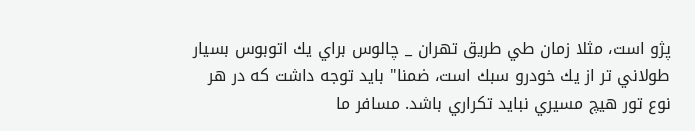پژو است، مثلا زمان طي طريق تهران _ چالوس براي يك اتوبوس بسيار طولاني تر از يك خودرو سبك است، ضمنا" بايد توجه داشت كه در هر نوع تور هيچ مسيري نبايد تكراري باشد. مسافر ما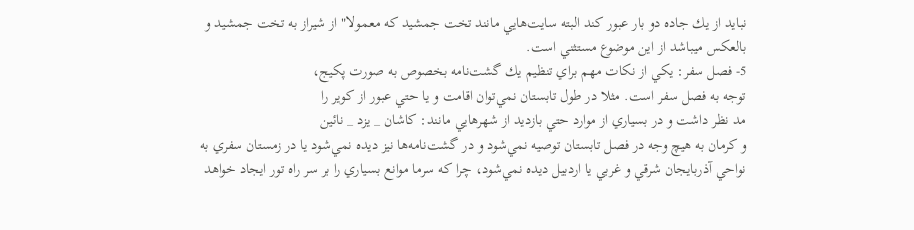نبايد از يك جاده دو بار عبور كند البته سايت‌هايي مانند تخت جمشيد كه معمولا" از شيراز به تخت جمشيد و بالعكس ميباشد از اين موضوع مستثني است.
5- فصل سفر: يكي از نكات مهم براي تنظيم يك گشت‌نامه بخصوص به صورت پكيج،
توجه به فصل سفر است. مثلا در طول تابستان نمي‌توان اقامت و يا حتي عبور از كوير را
مد نظر داشت و در بسياري از موارد حتي بازديد از شهرهايي مانند: كاشان _ يزد _ نائين
و كرمان به هيچ وجه در فصل تابستان توصيه نمي‌شود و در گشت‌نامه‌ها نيز ديده نمي‌شود يا در زمستان سفري به نواحي آذربايجان شرقي و غربي يا اردبيل ديده نمي‌شود، چرا كه سرما موانع بسياري را بر سر راه تور ايجاد خواهد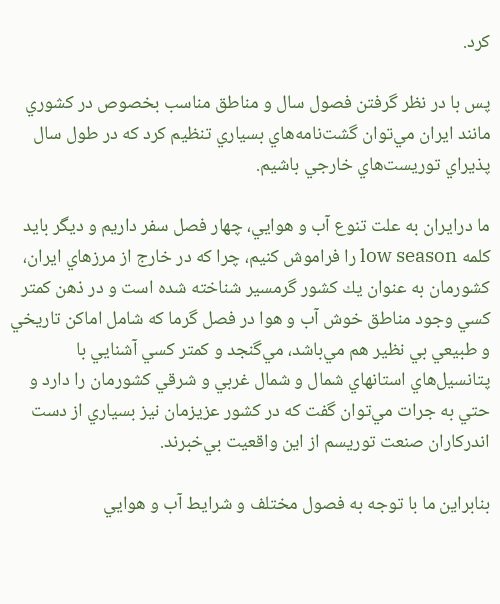كرد.

پس با در نظر گرفتن فصول سال و مناطق مناسب بخصوص در كشوري مانند ايران مي‌توان گشت‌نامه‌هاي بسياري تنظيم كرد كه در طول سال پذيراي توريست‌هاي خارجي باشيم.

ما درايران به علت تنوع آب و هوايي، چهار فصل سفر داريم و ديگر بايد كلمه low season را فراموش كنيم، چرا كه در خارج از مرزهاي ايران، كشورمان به عنوان يك كشور گرمسير شناخته شده است و در ذهن كمتر كسي وجود مناطق خوش آب و هوا در فصل گرما كه شامل اماكن تاريخي و طبيعي بي نظير هم مي‌باشد، مي‌گنجد و كمتر كسي آشنايي با پتانسيل‌هاي استانهاي شمال و شمال غربي و شرقي كشورمان را دارد و حتي به جرات مي‌توان گفت كه در كشور عزيزمان نيز بسياري از دست اندركاران صنعت توريسم از اين واقعيت بي‌خبرند.

بنابراين ما با توجه به فصول مختلف و شرايط آب و هوايي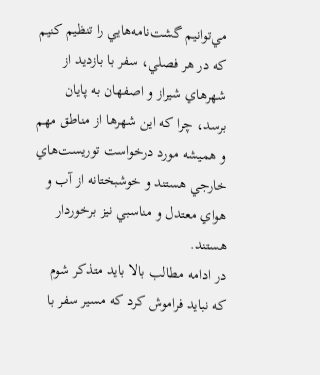مي‌توانيم گشت‌نامه‌هايي را تنظيم كنيم كه در هر فصلي، سفر با بازديد از شهرهاي شيراز و اصفهان به پايان برسد، چرا كه اين شهرها از مناطق مهم و هميشه مورد درخواست توريست‌هاي خارجي هستند و خوشبختانه از آب و هواي معتدل و مناسبي نيز برخوردار هستند.
در ادامه مطالب بالا بايد متذكر شوم كه نبايد فراموش كرد كه مسير سفر با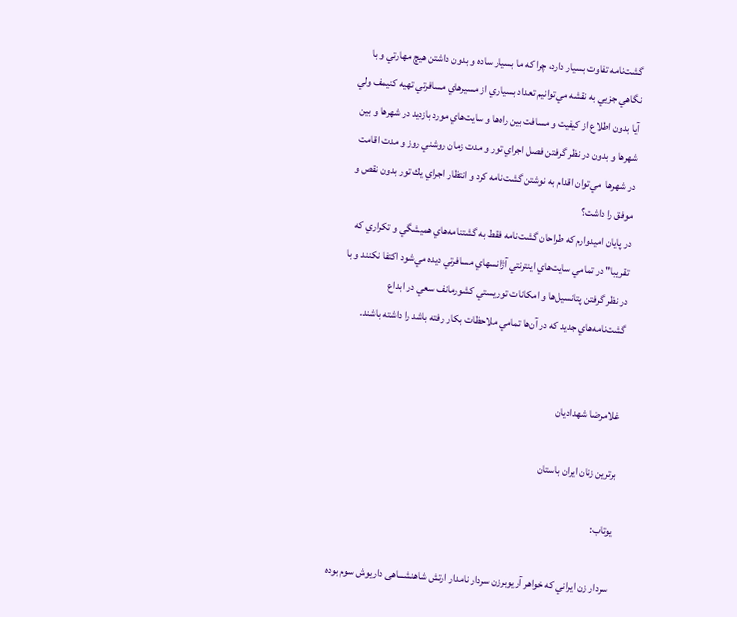گشت‌نامه تفاوت بسيار دارد، چرا كه ما بسيار ساده و بدون داشتن هيچ مهارتي و با نگاهي جزيي به نقشه مي‌توانيم تعداد بسياري از مسيرهاي مسافرتي تهيه كنيمف ولي آيا بدون اطلاع از كيفيت و مسافت بين راه‌ها و سايت‌هاي مورد بازديد در شهرها و بين شهرها و بدون در نظر گرفتن فصل اجراي تور و مدت زمان روشني روز و مدت اقامت در شهرها  مي‌توان اقدام به نوشتن گشت‌نامه كرد و انتظار اجراي يك تور بدون نقص و موفق را داشت؟
در پايان اميدوارم كه طراحان گشت‌نامه فقط به گشتنامه‌هاي هميشگي و تكراري كه تقريبا" در تمامي سايت‌هاي اينترنتي آژانسهاي مسافرتي ديده مي‌شود اكتفا نكنند و با در نظر گرفتن پتانسيل‌ها و امكانات توريستي كشورمانف سعي در ابداع گشت‌نامه‌هاي جديد كه در آن‌ها تمامي ملاحظات بكار رفته باشد را داشته باشند.


غلامرضا شهداديان

برترين زنان ایران باستان

یوتاب:

سردار زن ايراني كه خواهر آريوبرزن سردار نامدار ارتش شاهنشـــاهی داريوش سوم بوده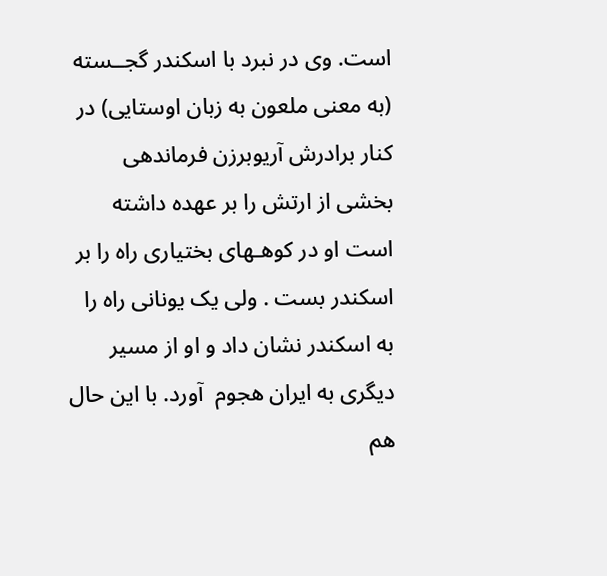است. وی در نبرد با اسكندر گجــسته (به معنی ملعون به زبان اوستایی) در کنار برادرش آریوبرزن فرماندهی بخشی از ارتش را بر عهده داشته است او در كوهـهای بختياری راه را بر اسكندر بست . ولی يک یونانی راه را به اسكندر نشان داد و او از مسير ديگری به ايران هجوم  آورد. با اين حال هم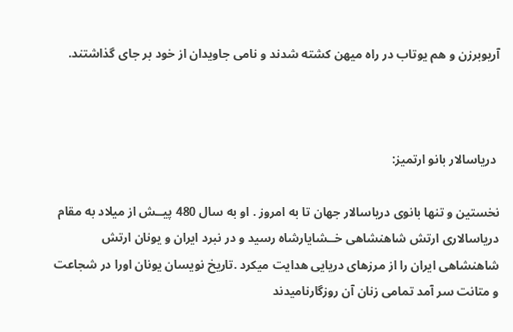آريوبرزن و هم يوتاب در راه ميهن كشته شدند و نامی جاويدان از خود بر جای گذاشتند.



 دریاسالار بانو ارتمیز:

نخستين و تنها بانوی درياسالار جهان تا به امروز . او به سال 480 پيــش از ميلاد به مقام درياسالاری ارتش شاهنشاهی خــشايارشاه رسيد و در نبرد ايران و يونان ارتش شاهنشاهی ايران را از مرزهای دريايی هدايت ميكرد .تاريخ نويسان يونان اورا در شجاعت و متانت سر آمد تمامی زنان آن روزگارناميدند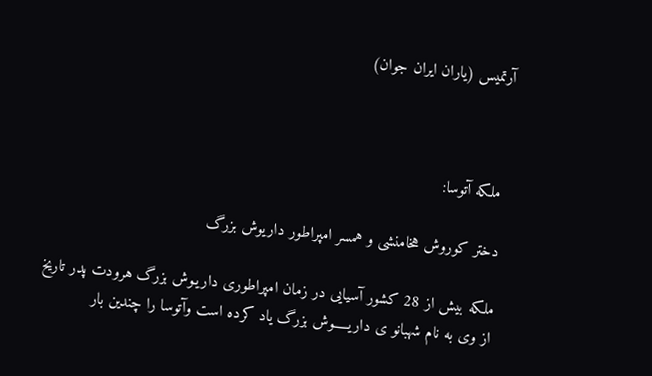آرتمیس (یاران ایران جوان)



 ملکه آتوسا:

دختر کوروش هخامنشی و همسر امپراطور داریوش بزرگ

ملكه بيش از 28 كشور آسيايی در زمان امپراطوری داريـوش بزرگ هرودت پدر تاريخ از وی به نام شهبانو ی داريـــــوش بزرگ ياد كرده است وآتوسا را چندين بار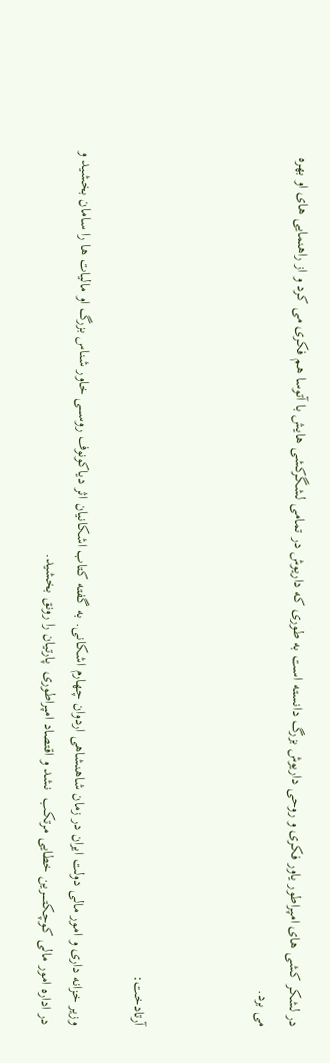در لشكر كشی های امپراطور ياور فكری و روحی داريوش بزرگ دانسته است به طوری که داریوش در تمامی لشگرکشی هایش با آتوسا هم فکری می کرد و از راهنمایی های او بهره می برد.



آرتادخت:

وزير خزانه داری و امور مالی دولت ايران در زمان شاهنشاهی اردوان چهارم اشكانی. به گفته كتاب اشكانيان اثر دياكونوف روســــی خاور شناس بزرگ او ماليات ها را سامان بخشيد و در اداره امور مالی كوچكتـــــرين خطايی مرتكب  نشد و اقتصاد امپراطوری  پارتيان را رونق بخشيد.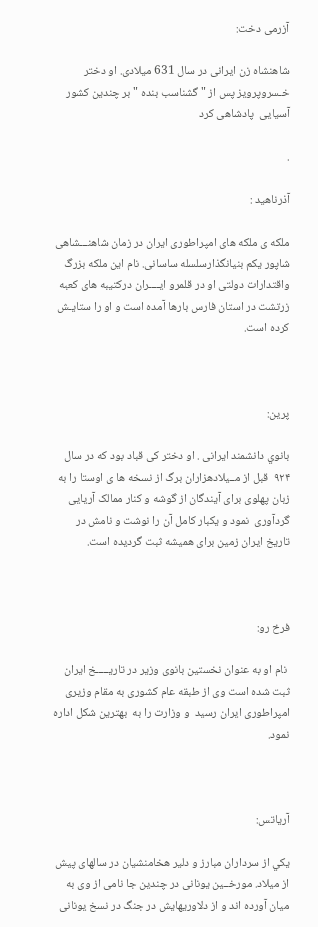آزرمی دخت:

شاهنشاه زن ايرانی در سال 631 ميلادی. او دختر خـسروپرويز پس از " گشناسب بنده " بر چندين كشور آسيايی  پادشاهی كرد

.

آذرناهيد :

ملكه ی ملكه های امپراطوری ايران در زمان شاهنـــشاهی شاپور يكم بنيانگذارسلسله ساسانی. نام اين ملكه بزرگ واقتدارات دولتی او در قلمرو ايــــران دركتيبه های كعبه زرتشت در استان فارس بارها آمده است و او را ستايـش كرده است.



پرین:

بانوي دانشمند ايرانی . او دختر کی قباد بود كه در سال ۹۲۴  قبل از مــيلادهزاران برگ از نسخه ها ی اوستا را به زبان پهلوی برای آيندگان از گوشه و كنار ممالک آريايی گردآوری  نمود و يكبار كامل آن را نوشت و نامش در تاريخ ايران زمين برای هميشه ثبت گرديده است.



فرخ رو:

 نام او به عنوان نخستين بانوی وزير در تاريـــــخ ايران ثبت شده است وی از طبقه عام كشوری به مقام وزيری امپراطوری ايران رسيد  و وزارت را به  بهترین شکل اداره نمود.



آریاتس:

يكي از سرداران مبارز و دلير هخامنشيان در سالهای پيش از ميلاد. مورخــين يونانی در چندين جا نامی از وی به ميان آورده اند و از دلاوریهایش در جنگ در نسخ یونانی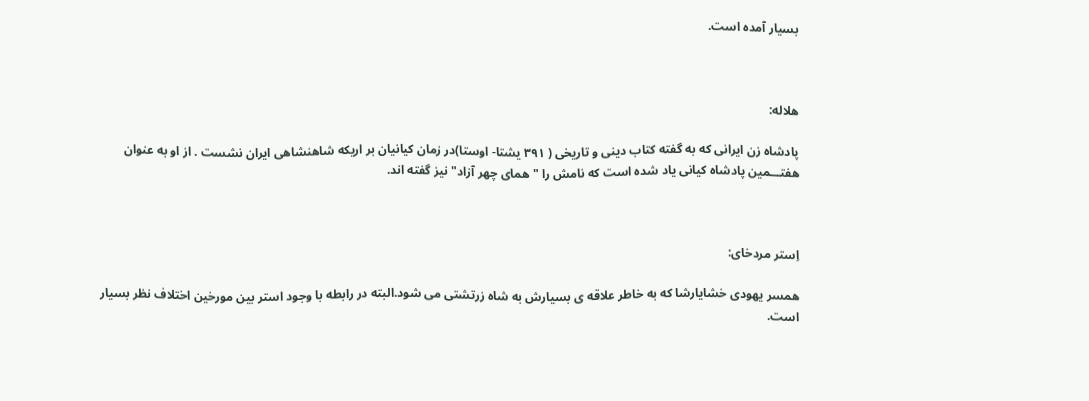بسیار آمده است.



هلاله:

پادشاه زن ايرانی كه به گفته كتاب دينی و تاريخی ( ۳۹۱ يشتا- اوستا)در زمان كيانيان بر اريكه شاهنشاهی ايران نشست . از او به عنوان هفتـــمين پادشاه كيانی ياد شده است كه نامش را " همای چهر آزاد" نيز گفته اند.



اِستر مردخای:

همسر یهودی خشایارشا که به خاطر علاقه ی بسیارش به شاه زرتشتی می شود.البته در رابطه با وجود استر بین مورخین اختلاف نظر بسیار است.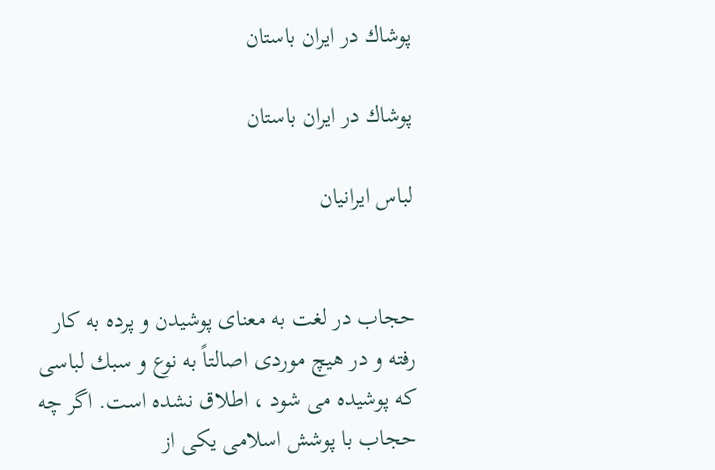پوشاك در ایران باستان

پوشاك در ایران باستان

لباس ايرانيان


حجاب در لغت به معنای پوشیدن و پرده به كار رفته و در هیچ موردی اصالتاً به نوع و سبك لباسی كه پوشیده می شود ، اطلاق نشده است. اگر چه حجاب با پوشش اسلامی یكی از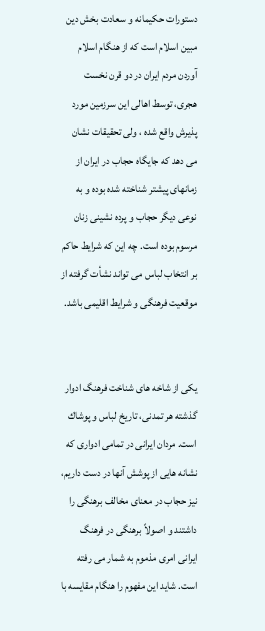دستورات حكیمانه و سعادت بخش دین مبین اسلام است كه از هنگام اسلام آوردن مردم ایران در دو قرن نخست هجری، توسط اهالی این سرزمین مورد پذیرش واقع شده ، ولی تحقیقات نشان می دهد كه جایگاه حجاب در ایران از زمانهای پیشتر شناخته شده بوده و به نوعی دیگر حجاب و پرده نشینی زنان مرسوم بوده است. چه این كه شرایط حاكم بر انتخاب لباس می تواند نشأت گرفته از موقعیت فرهنگی و شرایط اقلیمی باشد.


یكی از شاخه های شناخت فرهنگ ادوار گذشته هر تمدنی، تاریخ لباس و پوشاك است. مردان ایرانی در تمامی ادواری كه نشانه هایی از پوشش آنها در دست داریم، نیز حجاب در معنای مخالف برهنگی را داشتند و اصولاً برهنگی در فرهنگ ایرانی امری مذموم به شمار می رفته است. شاید این مفهوم را هنگام مقایسه با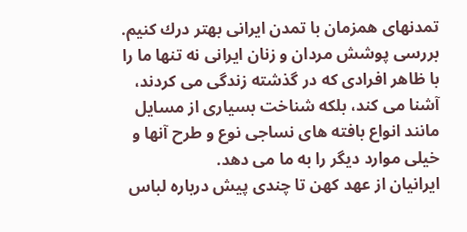تمدنهای همزمان با تمدن ایرانی بهتر درك كنیم.
بررسی پوشش مردان و زنان ایرانی نه تنها ما را با ظاهر افرادی كه در گذشته زندگی می كردند، آشنا می كند، بلكه شناخت بسیاری از مسایل مانند انواع بافته های نساجی نوع و طرح آنها و خیلی موارد دیگر را به ما می دهد.
ایرانیان از عهد كهن تا چندی پیش درباره لباس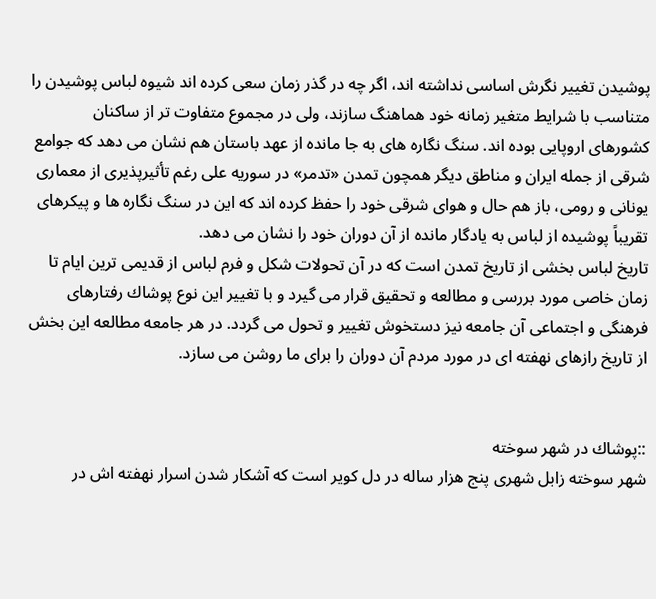پوشیدن تغییر نگرش اساسی نداشته اند، اگر چه در گذر زمان سعی كرده اند شیوه لباس پوشیدن را متناسب با شرایط متغیر زمانه خود هماهنگ سازند، ولی در مجموع متفاوت تر از ساكنان كشورهای اروپایی بوده اند. سنگ نگاره های به جا مانده از عهد باستان هم نشان می دهد كه جوامع شرقی از جمله ایران و مناطق دیگر همچون تمدن «تدمر» در سوریه علی رغم تأثیرپذیری از معماری یونانی و رومی، باز هم حال و هوای شرقی خود را حفظ كرده اند كه این در سنگ نگاره ها و پیكرهای تقریباً پوشیده از لباس به یادگار مانده از آن دوران خود را نشان می دهد.
تاریخ لباس بخشی از تاریخ تمدن است كه در آن تحولات شكل و فرم لباس از قدیمی ترین ایام تا زمان خاصی مورد بررسی و مطالعه و تحقیق قرار می گیرد و با تغییر این نوع پوشاك رفتارهای فرهنگی و اجتماعی آن جامعه نیز دستخوش تغییر و تحول می گردد. در هر جامعه مطالعه این بخش از تاریخ رازهای نهفته ای در مورد مردم آن دوران را برای ما روشن می سازد.


::پوشاك در شهر سوخته
شهر سوخته زابل شهری پنج هزار ساله در دل كویر است كه آشكار شدن اسرار نهفته اش در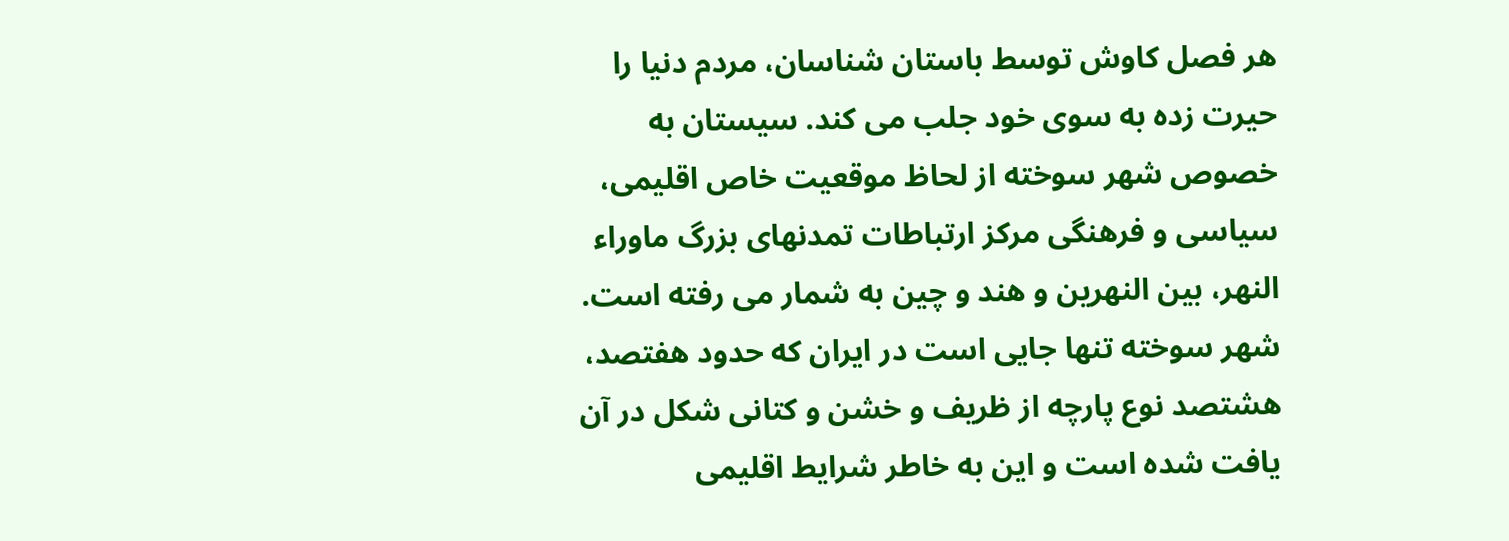هر فصل كاوش توسط باستان شناسان، مردم دنیا را حیرت زده به سوی خود جلب می كند. سیستان به خصوص شهر سوخته از لحاظ موقعیت خاص اقلیمی، سیاسی و فرهنگی مركز ارتباطات تمدنهای بزرگ ماوراء النهر، بین النهرین و هند و چین به شمار می رفته است.
شهر سوخته تنها جایی است در ایران كه حدود هفتصد، هشتصد نوع پارچه از ظریف و خشن و كتانی شكل در آن یافت شده است و این به خاطر شرایط اقلیمی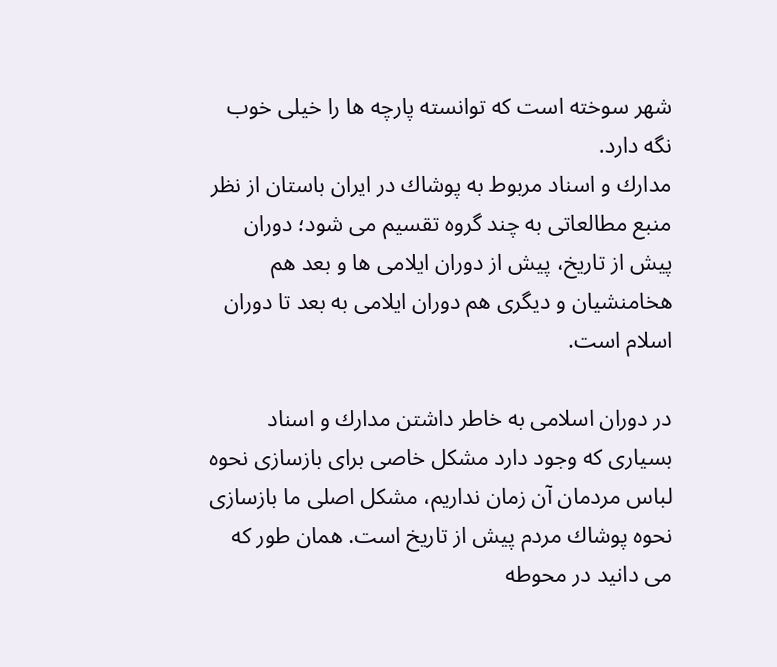شهر سوخته است كه توانسته پارچه ها را خیلی خوب نگه دارد.
مدارك و اسناد مربوط به پوشاك در ایران باستان از نظر منبع مطالعاتی به چند گروه تقسیم می شود؛ دوران پیش از تاریخ، پیش از دوران ایلامی ها و بعد هم هخامنشیان و دیگری هم دوران ایلامی به بعد تا دوران اسلام است.

در دوران اسلامی به خاطر داشتن مدارك و اسناد بسیاری كه وجود دارد مشكل خاصی برای بازسازی نحوه لباس مردمان آن زمان نداریم، مشكل اصلی ما بازسازی نحوه پوشاك مردم پیش از تاریخ است. همان طور كه می دانید در محوطه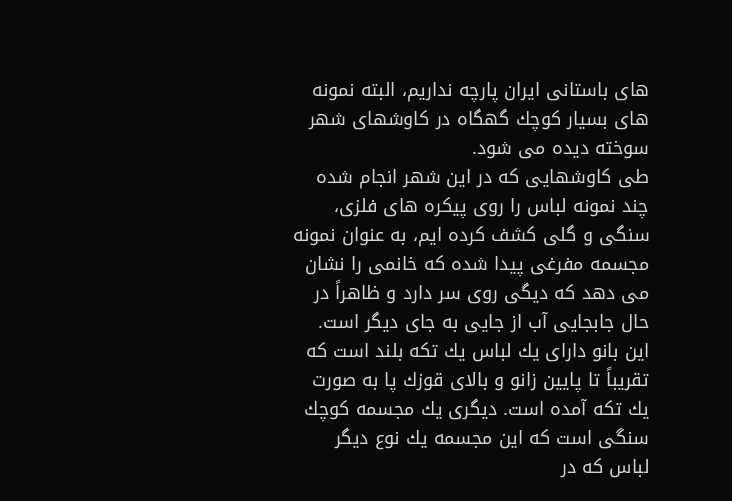های باستانی ایران پارچه نداریم، البته نمونه های بسیار كوچك گهگاه در كاوشهای شهر سوخته دیده می شود.
طی كاوشهایی كه در این شهر انجام شده چند نمونه لباس را روی پیكره های فلزی، سنگی و گلی كشف كرده ایم، به عنوان نمونه مجسمه مفرغی پیدا شده كه خانمی را نشان می دهد كه دیگی روی سر دارد و ظاهراً در حال جابجایی آب از جایی به جای دیگر است. این بانو دارای یك لباس یك تكه بلند است كه تقریباً تا پایین زانو و بالای قوزك پا به صورت یك تكه آمده است. دیگری یك مجسمه كوچك سنگی است كه این مجسمه یك نوع دیگر لباس كه در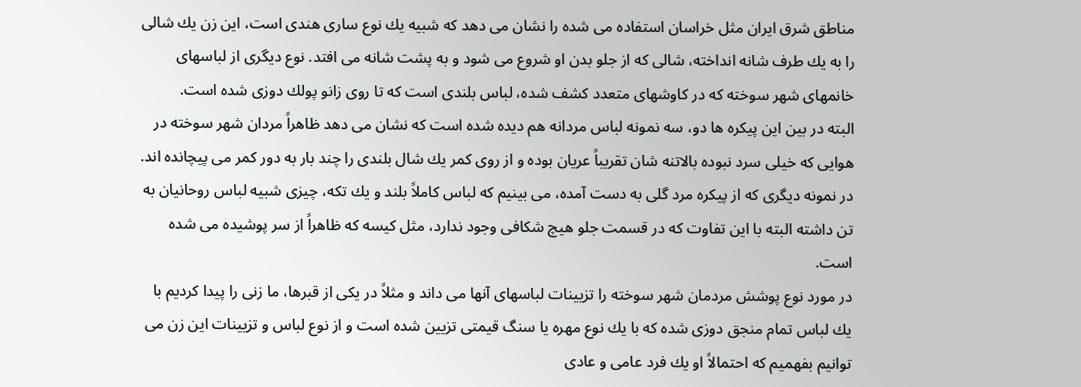مناطق شرق ایران مثل خراسان استفاده می شده را نشان می دهد كه شبیه یك نوع ساری هندی است، این زن یك شالی را به یك طرف شانه انداخته، شالی كه از جلو بدن او شروع می شود و به پشت شانه می افتد. نوع دیگری از لباسهای خانمهای شهر سوخته كه در كاوشهای متعدد كشف شده، لباس بلندی است كه تا روی زانو پولك دوزی شده است.
البته در بین این پیكره ها دو، سه نمونه لباس مردانه هم دیده شده است كه نشان می دهد ظاهراً مردان شهر سوخته در هوایی كه خیلی سرد نبوده بالاتنه شان تقریباً عریان بوده و از روی كمر یك شال بلندی را چند بار به دور كمر می پیچانده اند. در نمونه دیگری كه از پیكره مرد گلی به دست آمده، می بینیم كه لباس كاملاً بلند و یك تكه، چیزی شبیه لباس روحانیان به تن داشته البته با این تفاوت كه در قسمت جلو هیچ شكافی وجود ندارد، مثل كیسه كه ظاهراً از سر پوشیده می شده است.
در مورد نوع پوشش مردمان شهر سوخته را تزیینات لباسهای آنها می داند و مثلاً در یكی از قبرها، ما زنی را پیدا كردیم با یك لباس تمام منجق دوزی شده كه با یك نوع مهره یا سنگ قیمتی تزیین شده است و از نوع لباس و تزیینات این زن می توانیم بفهمیم كه احتمالاً او یك فرد عامی و عادی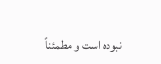نبوده است و مطمئناً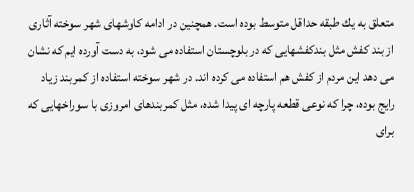متعلق به یك طبقه حداقل متوسط بوده است. همچنین در ادامه كاوشهای شهر سوخته آثاری از بند كفش مثل بندكفشهایی كه در بلوچستان استفاده می شود، به دست آورده ایم كه نشان می دهد این مردم از كفش هم استفاده می كرده اند. در شهر سوخته استفاده از كمربند زیاد رایج بوده، چرا كه نوعی قطعه پارچه ای پیدا شده، مثل كمربندهای امروزی با سوراخهایی كه برای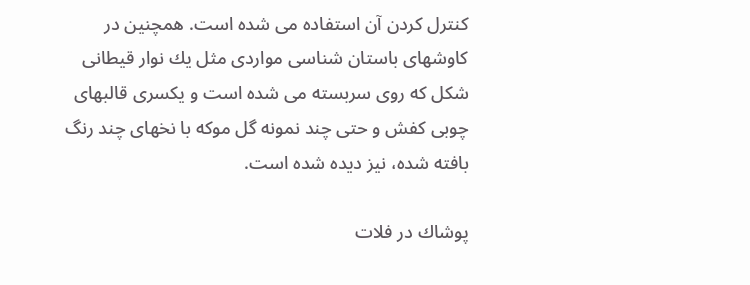كنترل كردن آن استفاده می شده است. همچنین در كاوشهای باستان شناسی مواردی مثل یك نوار قیطانی شكل كه روی سربسته می شده است و یكسری قالبهای چوبی كفش و حتی چند نمونه گل موكه با نخهای چند رنگ بافته شده، نیز دیده شده است.

پوشاك در فلات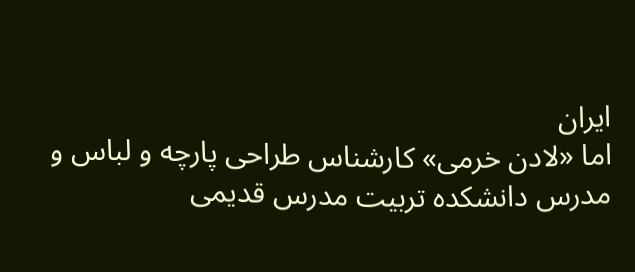ایران
اما «لادن خرمی» كارشناس طراحی پارچه و لباس و مدرس دانشكده تربیت مدرس قدیمی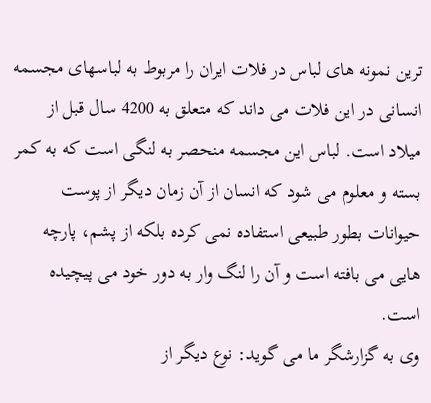ترین نمونه های لباس در فلات ایران را مربوط به لباسهای مجسمه انسانی در این فلات می داند كه متعلق به 4200 سال قبل از میلاد است. لباس این مجسمه منحصر به لنگی است كه به كمر بسته و معلوم می شود كه انسان از آن زمان دیگر از پوست حیوانات بطور طبیعی استفاده نمی كرده بلكه از پشم، پارچه هایی می بافته است و آن را لنگ وار به دور خود می پیچیده است.
وی به گزارشگر ما می گوید: نوع دیگر از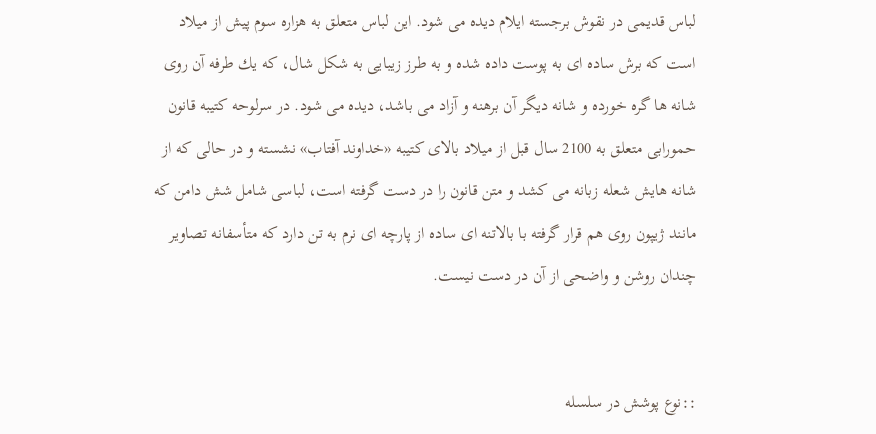لباس قدیمی در نقوش برجسته ایلام دیده می شود. این لباس متعلق به هزاره سوم پیش از میلاد است كه برش ساده ای به پوست داده شده و به طرز زیبایی به شكل شال، كه یك طرفه آن روی شانه ها گره خورده و شانه دیگر آن برهنه و آزاد می باشد، دیده می شود. در سرلوحه كتیبه قانون حمورابی متعلق به 2100 سال قبل از میلاد بالای كتیبه «خداوند آفتاب» نشسته و در حالی كه از شانه هایش شعله زبانه می كشد و متن قانون را در دست گرفته است، لباسی شامل شش دامن كه مانند ژیپون روی هم قرار گرفته با بالاتنه ای ساده از پارچه ای نرم به تن دارد كه متأسفانه تصاویر چندان روشن و واضحی از آن در دست نیست.


::نوع پوشش در سلسله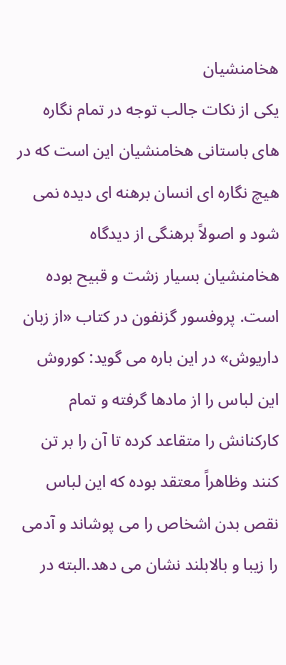هخامنشیان
یكی از نكات جالب توجه در تمام نگاره های باستانی هخامنشیان این است كه در هیچ نگاره ای انسان برهنه ای دیده نمی شود و اصولاً برهنگی از دیدگاه هخامنشیان بسیار زشت و قبیح بوده است. پروفسور گزنفون در كتاب «از زبان داریوش» در این باره می گوید: كوروش این لباس را از مادها گرفته و تمام كاركنانش را متقاعد كرده تا آن را بر تن كنند وظاهراً معتقد بوده كه این لباس نقص بدن اشخاص را می پوشاند و آدمی را زیبا و بالابلند نشان می دهد.البته در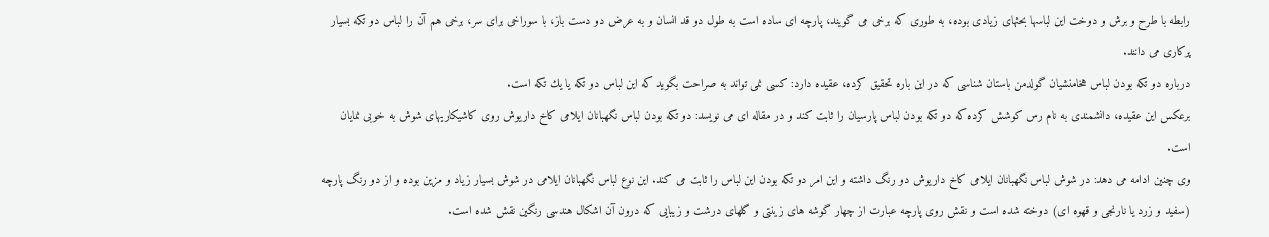رابطه با طرح و برش و دوخت این لباسها بحثهای زیادی بوده، به طوری كه برخی می گویند، پارچه ای ساده است به طول دو قد انسان و به عرض دو دست باز، با سوراخی برای سر، برخی هم آن را لباس دو تكه بسیار پركاری می دانند.
درباره دو تكه بودن لباس هخامنشیان گولدمن باستان شناسی كه در این باره تحقیق كرده، عقیده دارد: كسی نمی تواند به صراحت بگوید كه این لباس دو تكه یا یك تكه است.
برعكس این عقیده، دانشمندی به نام رس كوشش كرده كه دو تكه بودن لباس پارسیان را ثابت كند و در مقاله ای می نویسد: دو تكه بودن لباس نگهبانان ایلامی كاخ داریوش روی كاشیكاریهای شوش به خوبی نمایان است.
وی چنین ادامه می دهد: در شوش لباس نگهبانان ایلامی كاخ داریوش دو رنگ داشته و این امر دو تكه بودن این لباس را ثابت می كند. این نوع لباس نگهبانان ایلامی در شوش بسیار زیاد و مزین بوده و از دو رنگ پارچه (سفید و زرد یا نارنجی و قهوه ای) دوخته شده است و نقش روی پارچه عبارت از چهار گوشه های زینتی و گلهای درشت و زیبایی كه درون آن اشكال هندسی رنگین نقش شده است.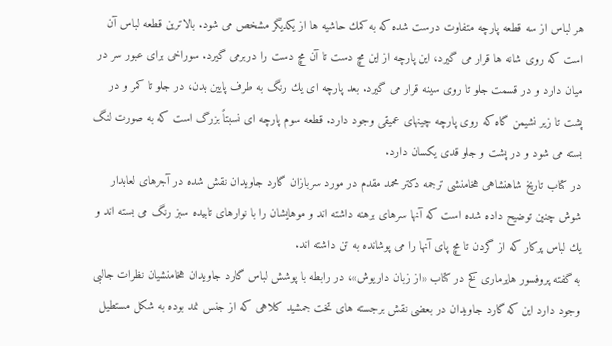هر لباس از سه قطعه پارچه متفاوت درست شده كه به كمك حاشیه ها از یكدیگر مشخص می شود. بالاترین قطعه لباس آن است كه روی شانه ها قرار می گیرد، این پارچه از این مچ دست تا آن مچ دست را دربرمی گیرد. سوراخی برای عبور سر در میان دارد و در قسمت جلو تا روی سینه قرار می گیرد. بعد پارچه ای یك رنگ به طرف پایین بدن، در جلو تا كمر و در پشت تا زیر نشیمن گاه كه روی پارچه چینهای عمیقی وجود دارد. قطعه سوم پارچه ای نسبتاً بزرگ است كه به صورت لنگ بسته می شود و در پشت و جلو قدی یكسان دارد.
در كتاب تاریخ شاهنشاهی هخامنشی ترجمه دكتر محمد مقدم در مورد سربازان گارد جاویدان نقش شده در آجرهای لعابدار شوش چنین توضیح داده شده است كه آنها سرهای برهنه داشته اند و موهایشان را با نوارهای تابیده سبز رنگ می بسته اند و یك لباس پركار كه از گردن تا مچ پای آنها را می پوشانده به تن داشته اند.
به گفته پروفسور هایرماری كخ در كتاب «از زبان داریوش»، در رابطه با پوشش لباس گارد جاویدان هخامنشیان نظرات جالبی وجود دارد این كه گارد جاویدان در بعضی نقش برجسته های تخت جمشید كلاهی كه از جنس نمد بوده به شكل مستطیل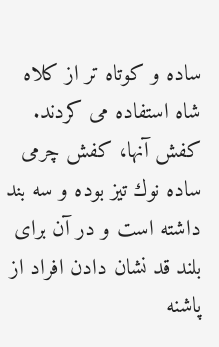ساده و كوتاه تر از كلاه شاه استفاده می كردند. كفش آنها، كفش چرمی ساده نوك تیز بوده و سه بند داشته است و در آن برای بلند قد نشان دادن افراد از پاشنه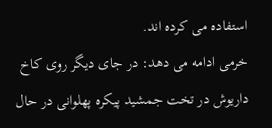استفاده می كرده اند.
خرمی ادامه می دهد: در جای دیگر روی كاخ داریوش در تخت جمشید پیكره پهلوانی در حال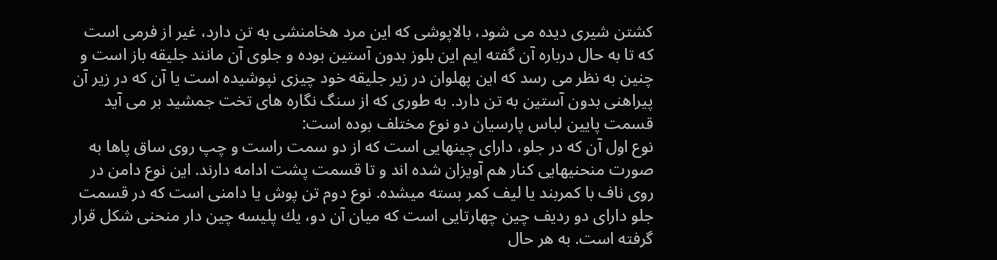كشتن شیری دیده می شود، بالاپوشی كه این مرد هخامنشی به تن دارد، غیر از فرمی است كه تا به حال درباره آن گفته ایم این بلوز بدون آستین بوده و جلوی آن مانند جلیقه باز است و چنین به نظر می رسد كه این پهلوان در زیر جلیقه خود چیزی نپوشیده است یا آن كه در زیر آن پیراهنی بدون آستین به تن دارد. به طوری كه از سنگ نگاره های تخت جمشید بر می آید قسمت پایین لباس پارسیان دو نوع مختلف بوده است:
نوع اول آن كه در جلو، دارای چینهایی است كه از دو سمت راست و چپ روی ساق پاها به صورت منحنیهایی كنار هم آویزان شده اند و تا قسمت پشت ادامه دارند. این نوع دامن در روی ناف با كمربند یا لیف كمر بسته میشده. نوع دوم تن پوش یا دامنی است كه در قسمت جلو دارای دو ردیف چین چهارتایی است كه میان آن دو، یك پلیسه چین دار منحنی شكل قرار گرفته است. به هر حال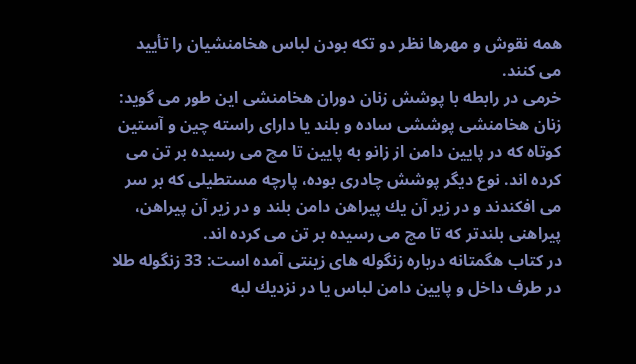همه نقوش و مهرها نظر دو تكه بودن لباس هخامنشیان را تأیید می كنند.
خرمی در رابطه با پوشش زنان دوران هخامنشی این طور می گوید: زنان هخامنشی پوششی ساده و بلند یا دارای راسته چین و آستین كوتاه كه در پایین دامن از زانو به پایین تا مچ می رسیده بر تن می كرده اند. نوع دیگر پوشش چادری بوده، پارچه مستطیلی كه بر سر می افكندند و در زیر آن یك پیراهن دامن بلند و در زیر آن پیراهن، پیراهنی بلندتر كه تا مچ می رسیده بر تن می كرده اند.
در كتاب هگمتانه درباره زنگوله های زینتی آمده است: 33 زنگوله طلا در طرف داخل و پایین دامن لباس یا در نزدیك لبه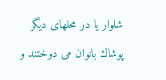شلوار یا در محلهای دیگر پوشاك بانوان می دوختند و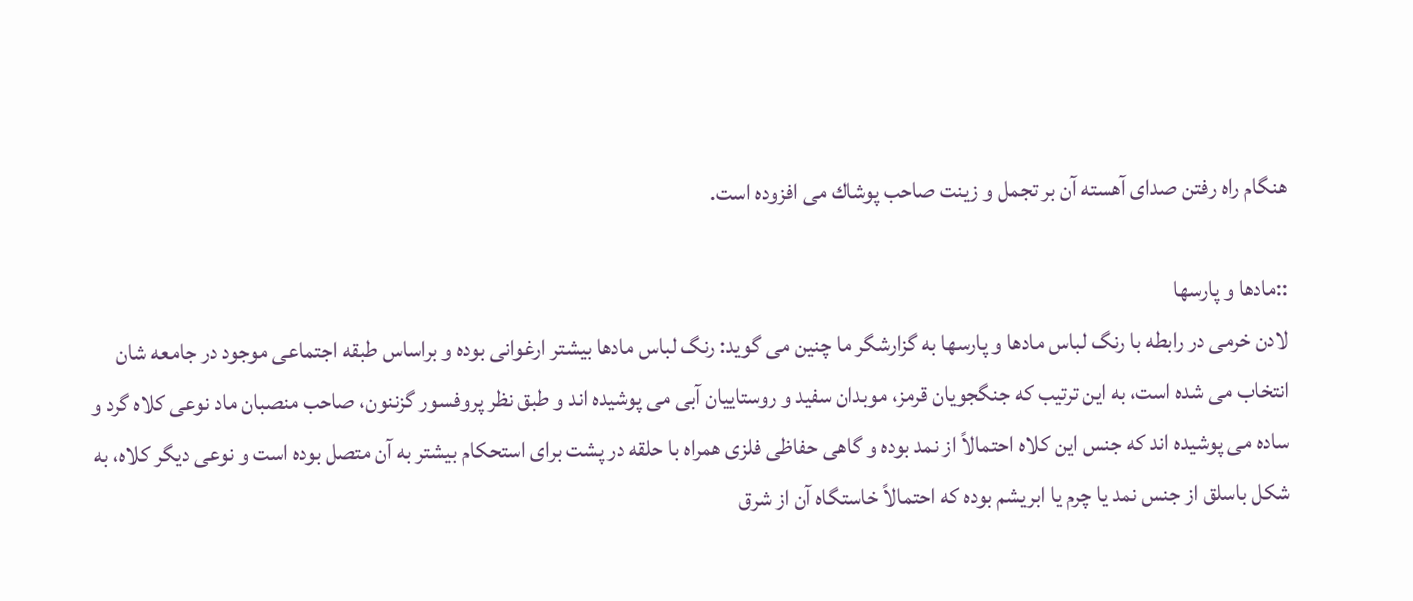هنگام راه رفتن صدای آهسته آن بر تجمل و زینت صاحب پوشاك می افزوده است.

::مادها و پارسها
لادن خرمی در رابطه با رنگ لباس مادها و پارسها به گزارشگر ما چنین می گوید: رنگ لباس مادها بیشتر ارغوانی بوده و براساس طبقه اجتماعی موجود در جامعه شان انتخاب می شده است، به این ترتیب كه جنگجویان قرمز، موبدان سفید و روستاییان آبی می پوشیده اند و طبق نظر پروفسور گزننون، صاحب منصبان ماد نوعی كلاه گرد و ساده می پوشیده اند كه جنس این كلاه احتمالاً از نمد بوده و گاهی حفاظی فلزی همراه با حلقه در پشت برای استحكام بیشتر به آن متصل بوده است و نوعی دیگر كلاه، به شكل باسلق از جنس نمد یا چرم یا ابریشم بوده كه احتمالاً خاستگاه آن از شرق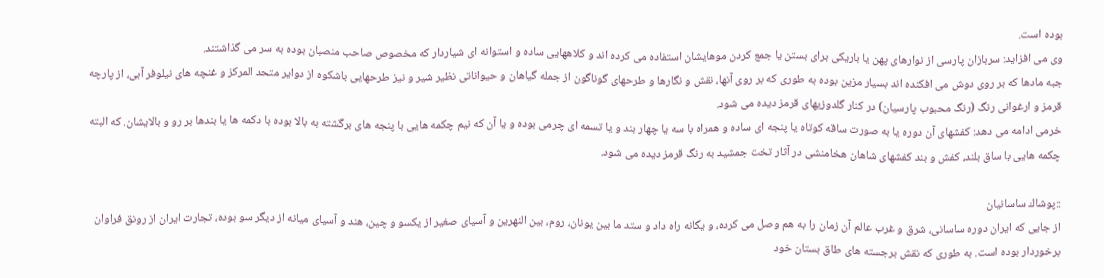بوده است.
وی می افزاید: سربازان پارسی از نوارهای پهن یا باریكی برای بستن یا جمع كردن موهایشان استفاده می كرده اند و كلاههایی ساده و استوانه ای شیاردار كه مخصوص صاحب منصبان بوده به سر می گذاشتند.
جبه مادها كه بر روی دوش می افكنده اند بسیار مزین بوده به طوری كه بر روی آنها، نقش و نگارها و طرحهای گوناگون از جمله گیاهان و حیواناتی نظیر شیر و نیز طرحهایی باشكوه از دوایر متحد المركز و غنچه های نیلوفر آبی، از پارچه قرمز و ارغوانی رنگ (رنگ محبوب پارسیان) در كنار گلدوزیهای قرمز دیده می شود.
خرمی ادامه می دهد: كفشهای آن دوره یا به صورت ساقه كوتاه یا پنجه ای ساده و همراه با سه یا چهار بند و یا تسمه ای چرمی بوده و یا آن كه نیم چكمه هایی با پنجه های برگشته به بالا بوده با دكمه ها یا بندها بر رو و بالایشان. كه البته چكمه هایی با ساق بلند، كفش و بند كفشهای شاهان هخامنشی در آثار تخت جمشید به رنگ قرمز دیده می شود.

::پوشاك ساسانیان
از جایی كه ایران دوره ساسانی، شرق و غرب عالم آن زمان را به هم وصل می كرده، و یگانه راه داد و ستد ما بین یونان، روم، بین النهرین و آسیای صغیر از یكسو و چین، هند و آسیای میانه از دیگر سو بوده، تجارت ایران از رونق فراوان برخوردار بوده است. به طوری كه نقش برجسته های طاق بستان خود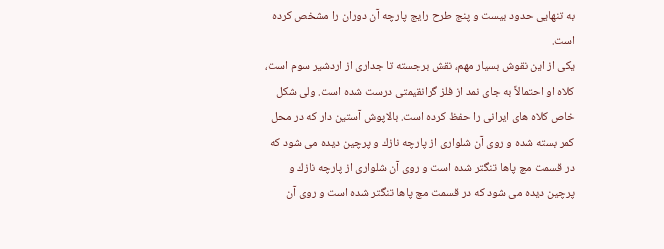به تنهایی حدود بیست و پنج طرح رایج پارچه آن دوران را مشخص كرده است.
یكی از این نقوش بسیار مهم، نقش برجسته تا جداری از اردشیر سوم است، كلاه او احتمالاً به جای نمد از فلز گرانقیمتی درست شده است. ولی شكل خاص كلاه های ایرانی را حفظ كرده است. بالاپوش آستین دار كه در محل كمر بسته شده و روی آن شلواری از پارچه نازك و پرچین دیده می شود كه در قسمت مچ پاها تنگتر شده است و روی آن شلواری از پارچه نازك و پرچین دیده می شود كه در قسمت مچ پاها تنگتر شده است و روی آن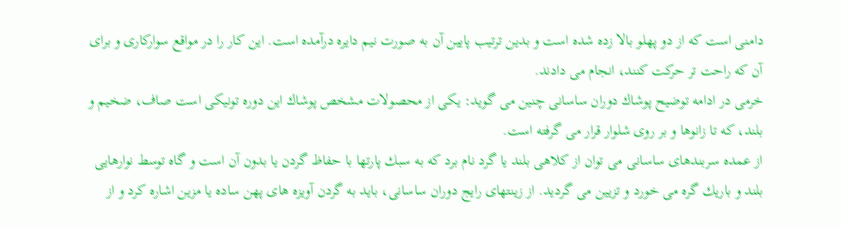دامنی است كه از دو پهلو بالا زده شده است و بدین ترتیب پایین آن به صورت نیم دایره درآمده است. این كار را در مواقع سواركاری و برای آن كه راحت تر حركت كنند، انجام می دادند.
خرمی در ادامه توضیح پوشاك دوران ساسانی چنین می گوید: یكی از محصولات مشخص پوشاك این دوره تونیكی است صاف، ضخیم و بلند، كه تا زانوها و بر روی شلوار قرار می گرفته است.
از عمده سربندهای ساسانی می توان از كلاهی بلند یا گرد نام برد كه به سبك پارتها با حفاظ گردن یا بدون آن است و گاه توسط نوارهایی بلند و باریك گره می خورد و تزیین می گردید. از زینتهای رایج دوران ساسانی، باید به گردن آویزه های پهن ساده یا مزین اشاره كرد و از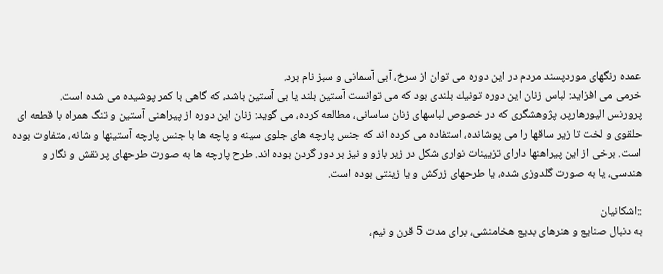عمده رنگهای موردپسند مردم در این دوره می توان از سرخ، آبی آسمانی و سبز نام برد.
خرمی می افزاید: لباس زنان این دوره تونیك بلندی بود كه می توانست آستین بلند یا بی آستین باشد، كه گاهی با كمر پوشیده می شده است.
پرورنس الیورهارپر، پژوهشگری كه در خصوص لباسهای زنان ساسانی، مطالعه كرده، می گوید: زنان این دوره از پیراهنی آستین و تنگ همراه با قطعه ای حلقوی و لخت تا زیر ساقها را می پوشانده، استفاده می كرده اند كه جنس پارچه های جلوی سینه و پاچه ها با جنس پارچه آستینها و شانه، متفاوت بوده است. برخی از این پیراهنها دارای تزیینات نواری شكل در زیر بازو و نیز بر دور گردن بوده اند. طرح پارچه ها به صورت طرحهای پر نقش و نگار و هندسی، یا به صورت گلدوزی شده، یا طرحهای زركش و یا زینتی بوده است.

::اشكانیان
به دنبال صنایع و هنرهای بدیع هخامنشی، برای مدت 5 قرن و نیم،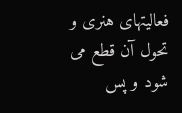فعالیتهای هنری و تحول آن قطع می شود و پس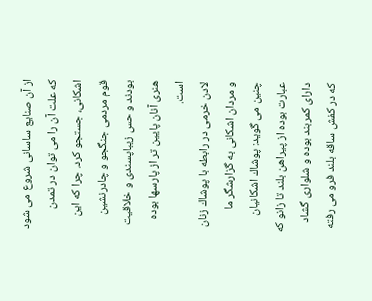از آن صنایع ساسانی شروع می شود كه علت آن را می توان در تمدن اشكانی، جستجو كرد. چرا كه این قوم مردمی جنگجو و چادرنشین بودند و حس زیباپسندی و خلاقیت هنری آنان پایین تر از پارسها بوده است.
لادن خرمی در رابطه با پوشاك زنان و مردان اشكانی به گزارشگر ما چنین می گوید: پوشاك اشكانیان عبارت بوده از پیراهن بلند تا زانو كه دارای كمربند بوده و شلواری گشاد كه در كفش ساقه بلند فرو می رفته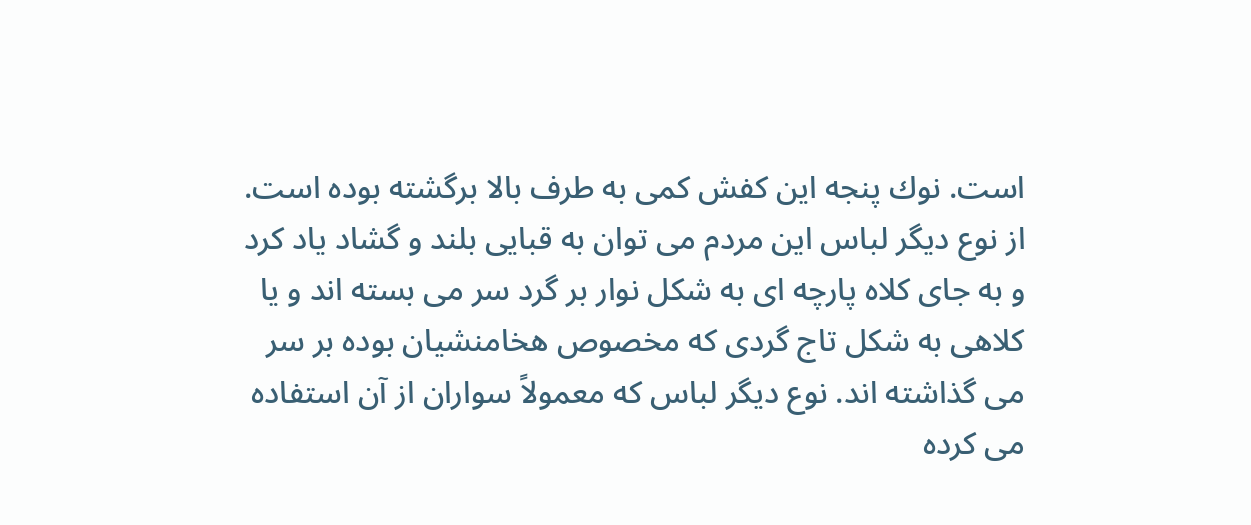است. نوك پنجه این كفش كمی به طرف بالا برگشته بوده است. از نوع دیگر لباس این مردم می توان به قبایی بلند و گشاد یاد كرد و به جای كلاه پارچه ای به شكل نوار بر گرد سر می بسته اند و یا كلاهی به شكل تاج گردی كه مخصوص هخامنشیان بوده بر سر می گذاشته اند. نوع دیگر لباس كه معمولاً سواران از آن استفاده می كرده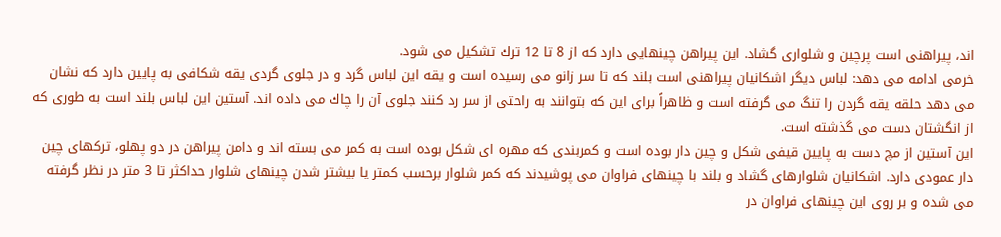اند، پیراهنی است پرچین و شلواری گشاد. این پیراهن چینهایی دارد كه از 8 تا 12 ترك تشكیل می شود.
خرمی ادامه می دهد: لباس دیگر اشكانیان پیراهنی است بلند كه تا سر زانو می رسیده است و یقه این لباس گرد و در جلوی گردی یقه شكافی به پایین دارد كه نشان می دهد حلقه یقه گردن را تنگ می گرفته است و ظاهراً برای این كه بتوانند به راحتی از سر رد كنند جلوی آن را چاك می داده اند. آستین این لباس بلند است به طوری كه از انگشتان دست می گذشته است.
این آستین از مچ دست به پایین قیفی شكل و چین دار بوده است و كمربندی كه مهره ای شكل بوده است به كمر می بسته اند و دامن پیراهن در دو پهلو، تركهای چین دار عمودی دارد. اشكانیان شلوارهای گشاد و بلند با چینهای فراوان می پوشیدند كه كمر شلوار برحسب كمتر یا بیشتر شدن چینهای شلوار حداكثر تا 3 متر در نظر گرفته می شده و بر روی این چینهای فراوان در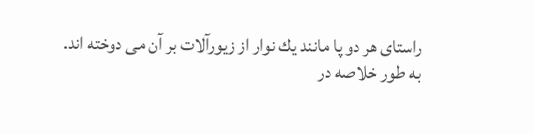راستای هر دو پا مانند یك نوار از زیورآلات بر آن می دوخته اند.
به طور خلاصه در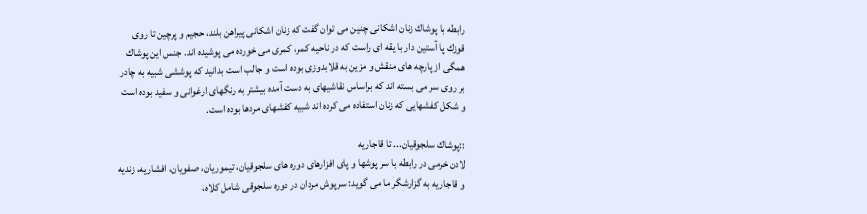رابطه با پوشاك زنان اشكانی چنین می توان گفت كه زنان اشكانی پیراهن بلند، حجیم و پرچین تا روی قوزك پا آستین دار با یقه ای راست كه در ناحیه كمر، كمری می خورده می پوشیده اند. جنس این پوشاك همگی از پارچه های منقش و مزین به قلابدوزی بوده است و جالب است بدانید كه پوششی شبیه به چادر بر روی سر می بسته اند كه براساس نقاشیهای به دست آمده بیشتر به رنگهای ارغوانی و سفید بوده است و شكل كفشهایی كه زنان استفاده می كرده اند شبیه كفشهای مردها بوده است.

::پوشاك سلجوقیان... تا قاجاریه
لادن خرمی در رابطه با سر پوشها و پای افزارهای دوره های سلجوقیان، تیموریان، صفویان، افشاریه، زندیه و قاجاریه به گزارشگر ما می گوید: سرپوش مردان در دوره سلجوقی شامل كلاه،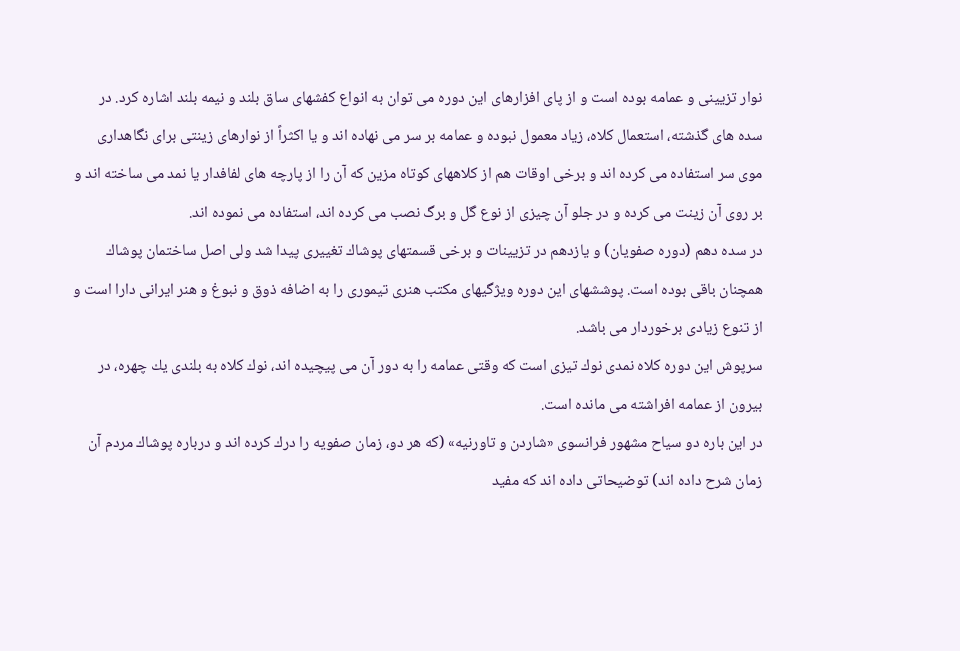نوار تزیینی و عمامه بوده است و از پای افزارهای این دوره می توان به انواع كفشهای ساق بلند و نیمه بلند اشاره كرد. در سده های گذشته، استعمال كلاه، زیاد معمول نبوده و عمامه بر سر می نهاده اند و یا اكثراً از نوارهای زینتی برای نگاهداری موی سر استفاده می كرده اند و برخی اوقات هم از كلاههای كوتاه مزین كه آن را از پارچه های لفافدار یا نمد می ساخته اند و بر روی آن زینت می كرده و در جلو آن چیزی از نوع گل و برگ نصب می كرده اند، استفاده می نموده اند.
در سده دهم (دوره صفویان) و یازدهم در تزیینات و برخی قسمتهای پوشاك تغییری پیدا شد ولی اصل ساختمان پوشاك همچنان باقی بوده است. پوششهای این دوره ویژگیهای مكتب هنری تیموری را به اضافه ذوق و نبوغ و هنر ایرانی دارا است و از تنوع زیادی برخوردار می باشد.
سرپوش این دوره كلاه نمدی نوك تیزی است كه وقتی عمامه را به دور آن می پیچیده اند، نوك كلاه به بلندی یك چهره، در بیرون از عمامه افراشته می مانده است.
در این باره دو سیاح مشهور فرانسوی «شاردن و تاورنیه» (كه هر دو، زمان صفویه را درك كرده اند و درباره پوشاك مردم آن زمان شرح داده اند) توضیحاتی داده اند كه مفید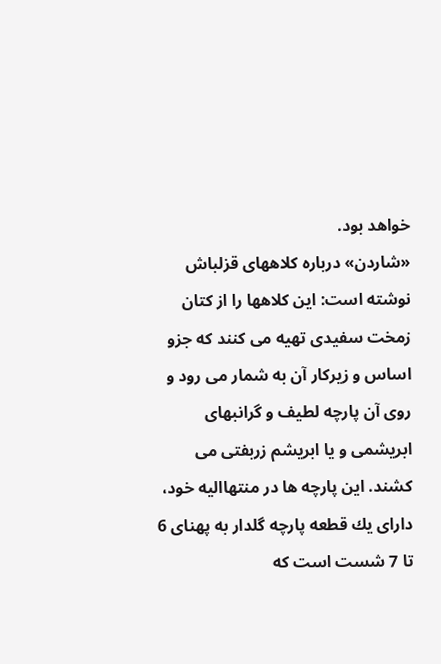خواهد بود.
«شاردن» درباره كلاههای قزلباش نوشته است: این كلاهها را از كتان زمخت سفیدی تهیه می كنند كه جزو اساس و زیركار آن به شمار می رود و روی آن پارچه لطیف و گرانبهای ابریشمی و یا ابریشم زربفتی می كشند. این پارچه ها در منتهاالیه خود، دارای یك قطعه پارچه گلدار به پهنای 6 تا 7 شست است كه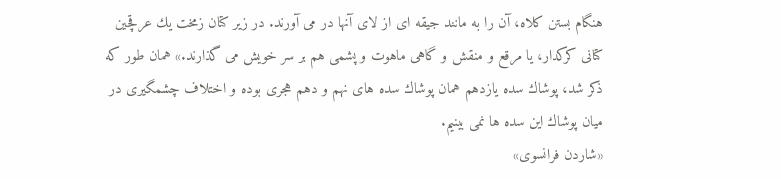هنگام بستن كلاه، آن را به مانند جیقه ای از لای آنها در می آورند. در زیر كتان زمخت یك عرقچین كتانی كركدار، یا مرقع و منقش و گاهی ماهوت و پشمی هم بر سر خویش می گذارند.» همان طور كه ذكر شد، پوشاك سده یازدهم همان پوشاك سده های نهم و دهم هجری بوده و اختلاف چشمگیری در میان پوشاك این سده ها نمی بینیم.
«شاردن فرانسوی»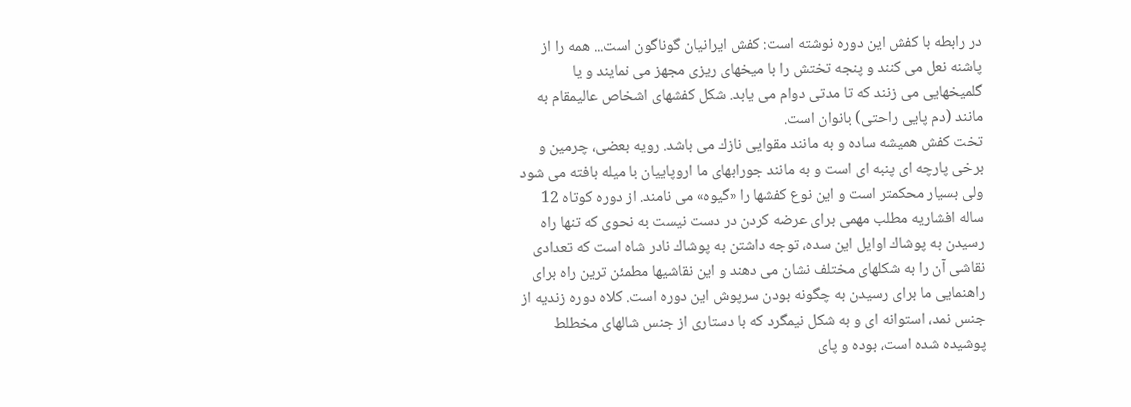در رابطه با كفش این دوره نوشته است: كفش ایرانیان گوناگون است... همه را از پاشنه نعل می كنند و پنجه تختش را با میخهای ریزی مجهز می نمایند و یا گلمیخهایی می زنند كه تا مدتی دوام می یابد. شكل كفشهای اشخاص عالیمقام به مانند (دم پایی راحتی) بانوان است.
تخت كفش همیشه ساده و به مانند مقوایی نازك می باشد. رویه بعضی، چرمین و برخی پارچه ای پنبه ای است و به مانند جورابهای ما اروپاییان با میله بافته می شود ولی بسیار محكمتر است و این نوع كفشها را «گیوه» می نامند. از دوره كوتاه 12 ساله افشاریه مطلب مهمی برای عرضه كردن در دست نیست به نحوی كه تنها راه رسیدن به پوشاك اوایل این سده، توجه داشتن به پوشاك نادر شاه است كه تعدادی نقاشی آن را به شكلهای مختلف نشان می دهند و این نقاشیها مطمئن ترین راه برای راهنمایی ما برای رسیدن به چگونه بودن سرپوش این دوره است. كلاه دوره زندیه از جنس نمد، استوانه ای و به شكل نیمگرد كه با دستاری از جنس شالهای مخطلط پوشیده شده است، بوده و پای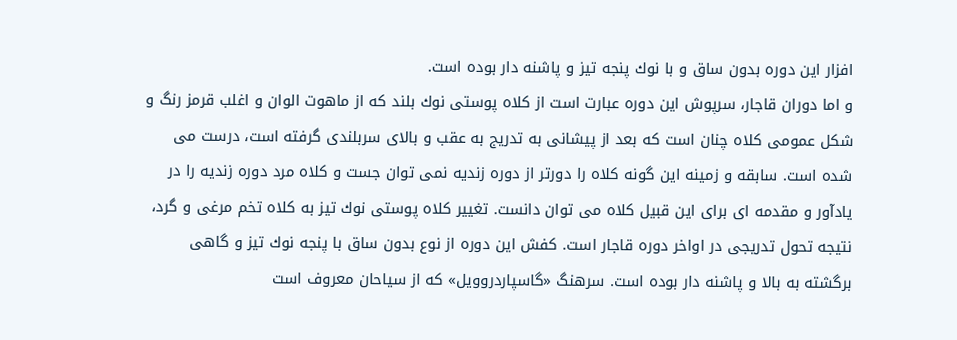افزار این دوره بدون ساق و با نوك پنجه تیز و پاشنه دار بوده است.
و اما دوران قاجار، سرپوش این دوره عبارت است از كلاه پوستی نوك بلند كه از ماهوت الوان و اغلب قرمز رنگ و شكل عمومی كلاه چنان است كه بعد از پیشانی به تدریج به عقب و بالای سربلندی گرفته است، درست می شده است. سابقه و زمینه این گونه كلاه را دورتر از دوره زندیه نمی توان جست و كلاه مرد دوره زندیه را در یادآور و مقدمه ای برای این قبیل كلاه می توان دانست. تغییر كلاه پوستی نوك تیز به كلاه تخم مرغی و گرد، نتیجه تحول تدریجی در اواخر دوره قاجار است. كفش این دوره از نوع بدون ساق با پنجه نوك تیز و گاهی برگشته به بالا و پاشنه دار بوده است. سرهنگ «گاسپاردروویل» كه از سیاحان معروف است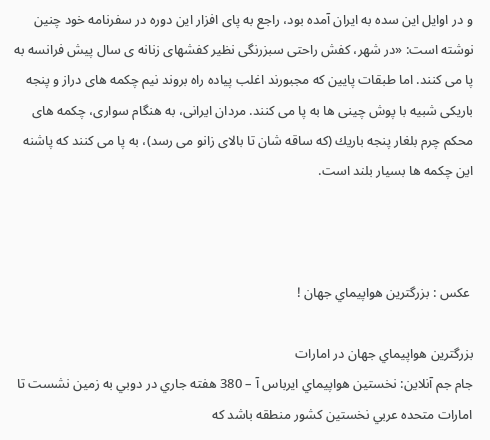و در اوایل این سده به ایران آمده بود، راجع به پای افزار این دوره در سفرنامه خود چنین نوشته است: «در شهر، كفش راحتی سبزرنگی نظیر كفشهای زنانه ی سال پیش فرانسه به پا می كنند. اما طبقات پایین كه مجبورند اغلب پیاده راه بروند نیم چكمه های دراز و پنجه باریكی شبیه با پوش چینی ها به پا می كنند. مردان ایرانی، به هنگام سواری، چكمه های محكم چرم بلغار پنجه باریك (كه ساقه شان تا بالای زانو می رسد)، به پا می كنند كه پاشنه این چكمه ها بسیار بلند است.



 عکس : بزرگترين هواپيماي جهان !

بزرگترين هواپيماي جهان در امارات
جام جم آنلاين: نخستين هواپيماي ايرباس آ – 380 هفته جاري در دوبي به زمين نشست تا امارات متحده عربي نخستين كشور منطقه باشد كه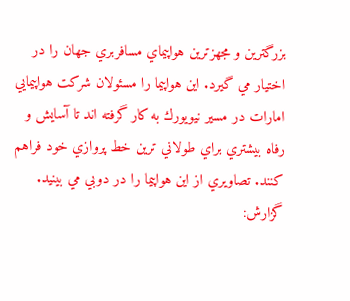بزرگترين و مجهزترين هواپيماي مسافربري جهان را در اختيار مي گيرد. اين هواپيما را مسئولان شركت هواپيمايي امارات در مسير نيويورك به كار گرفته اند تا آسايش و رفاه بيشتري براي طولاني ترين خط پروازي خود فراهم كنند. تصاويري از اين هواپيما را در دوبي مي بينيد. گزارش: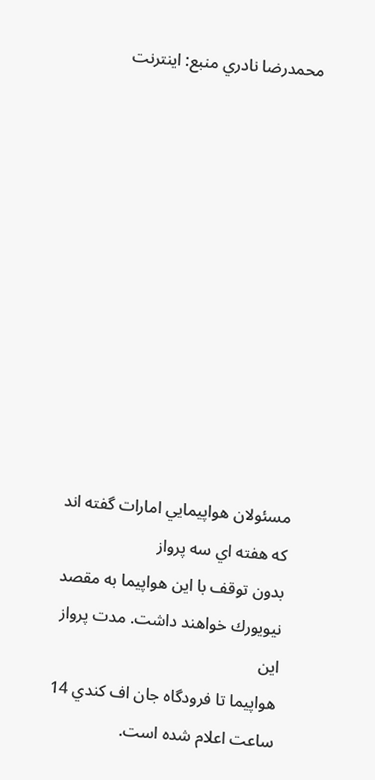محمدرضا نادري منبع: اينترنت











مسئولان هواپيمايي امارات گفته اند كه هفته اي سه پرواز
بدون توقف با اين هواپيما به مقصد نيويورك خواهند داشت. مدت پرواز اين
هواپيما تا فرودگاه جان اف كندي 14 ساعت اعلام شده است.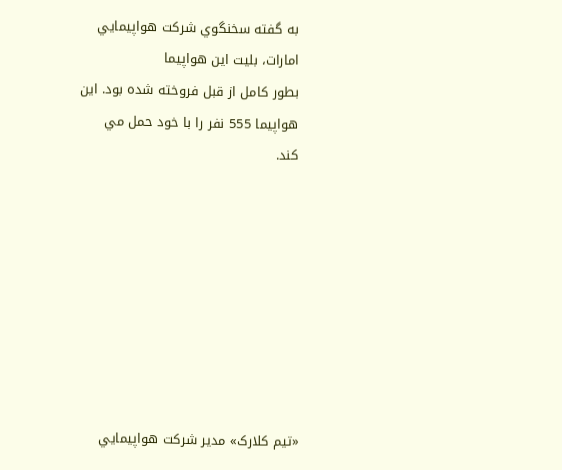به گفته سخنگوي شركت هواپيمايي امارات، بليت اين هواپيما
بطور كامل از قبل فروخته شده بود. اين هواپيما 555 نفر را با خود حمل مي
كند.








«تيم کلارک» مدير شرکت هواپيمايي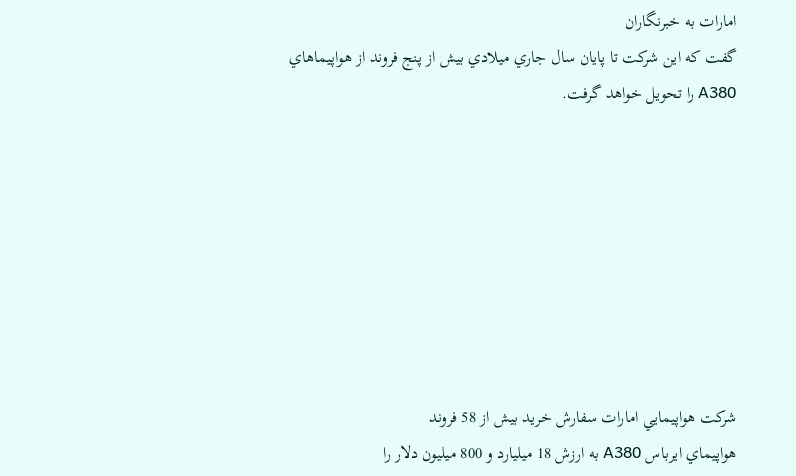امارات به خبرنگاران
گفت كه اين شركت تا پايان سال جاري ميلادي بيش از پنج فروند از هواپيماهاي
A380 را تحويل خواهد گرفت.








شرکت هواپيمايي امارات سفارش خريد بيش از 58 فروند
هواپيماي ايرباس A380 به ارزش 18 ميليارد و 800 ميليون دلار را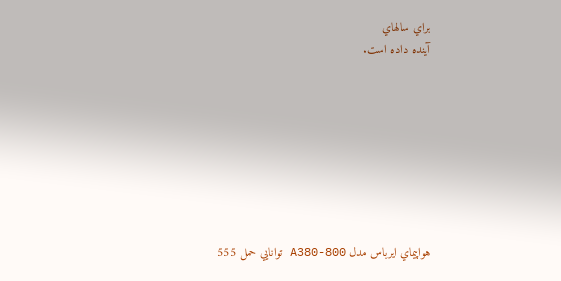براي سالهاي
آينده داده است.








هواپيماي ايرباس مدل A380-800 توانايي حمل 555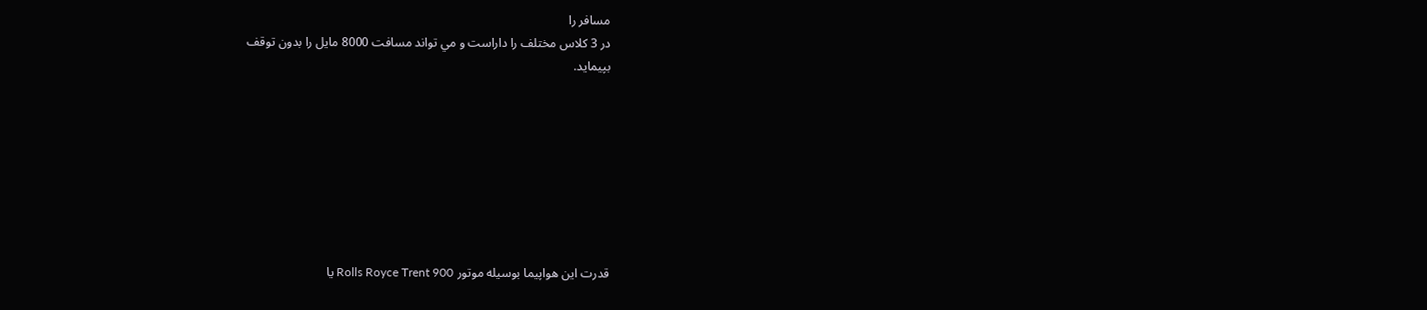مسافر را
در 3 کلاس مختلف را داراست و مي تواند مسافت 8000 مايل را بدون توقف
بپيمايد.








قدرت اين هواپيما بوسيله موتور Rolls Royce Trent 900 يا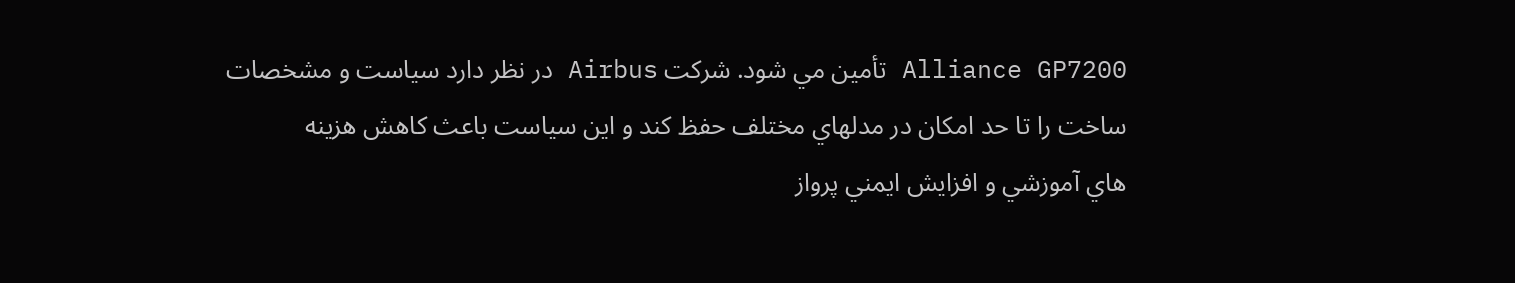Alliance GP7200 تأمين مي شود. شرکت Airbus در نظر دارد سياست و مشخصات
ساخت را تا حد امکان در مدلهاي مختلف حفظ كند و اين سياست باعث کاهش هزينه
هاي آموزشي و افزايش ايمني پرواز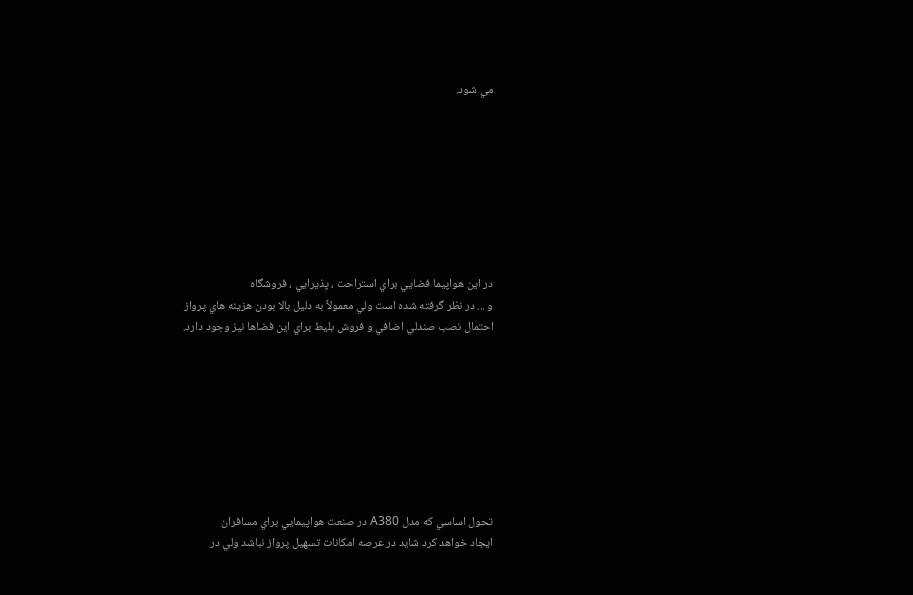مي شود.








در اين هواپيما فضايي براي استراحت ، پذيرايي ، فروشگاه
و ... در نظر گرفته شده است ولي معمولاً به دليل بالا بودن هزينه هاي پرواز
احتمال نصب صندلي اضافي و فروش بليط براي اين فضاها نيز وجود دارد.








تحول اساسي که مدل A380 در صنعت هواپيمايي براي مسافران
ايجاد خواهد کرد شايد در عرصه امکانات تسهيل پرواز نباشد ولي در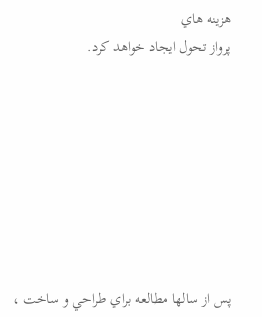هزينه هاي
پرواز تحول ايجاد خواهد كرد.








پس از سالها مطالعه براي طراحي و ساخت ،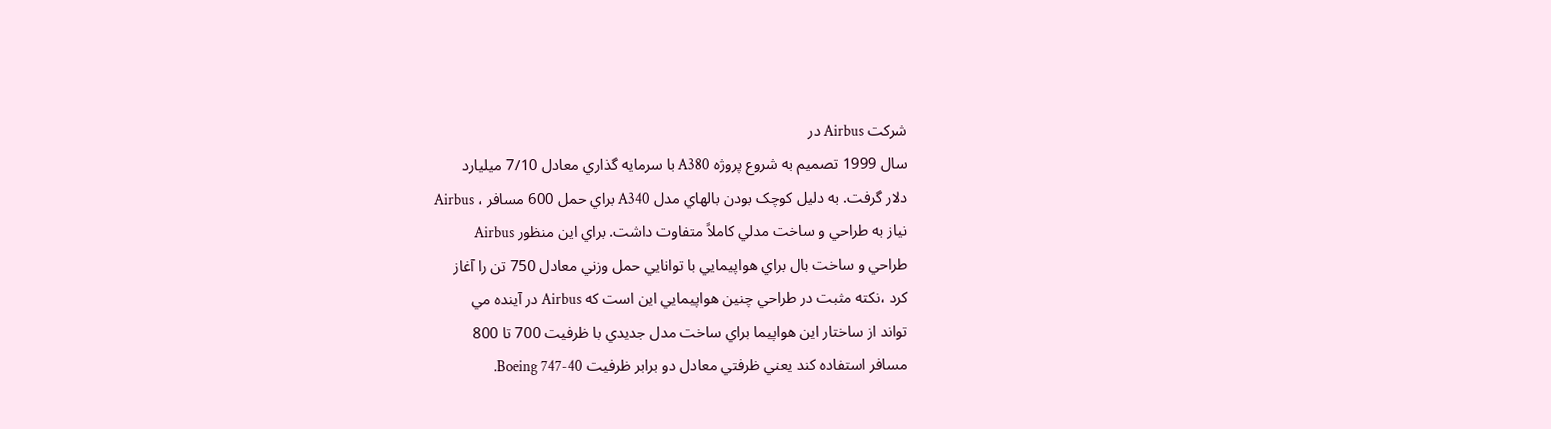شرکت Airbus در
سال 1999 تصميم به شروع پروژه A380 با سرمايه گذاري معادل 7/10 ميليارد
دلار گرفت. به دليل کوچک بودن بالهاي مدل A340 براي حمل 600 مسافر ، Airbus
نياز به طراحي و ساخت مدلي کاملاً متفاوت داشت. براي اين منظور Airbus
طراحي و ساخت بال براي هواپيمايي با توانايي حمل وزني معادل 750 تن را آغاز
کرد ،نکته مثبت در طراحي چنين هواپيمايي اين است که Airbus در آينده مي
تواند از ساختار اين هواپيما براي ساخت مدل جديدي با ظرفيت 700 تا 800
مسافر استفاده کند يعني ظرفتي معادل دو برابر ظرفيت Boeing 747-40.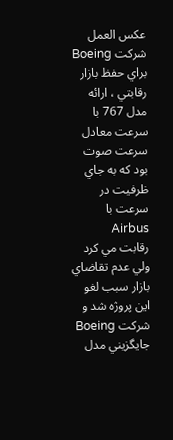عکس العمل شرکت Boeing براي حفظ بازار رقابتي ، ارائه
مدل 767 با سرعت معادل سرعت صوت بود که به جاي ظرفيت در سرعت با Airbus
رقابت مي کرد ولي عدم تقاضاي بازار سبب لغو اين پروژه شد و شرکت Boeing
جايگزيني مدل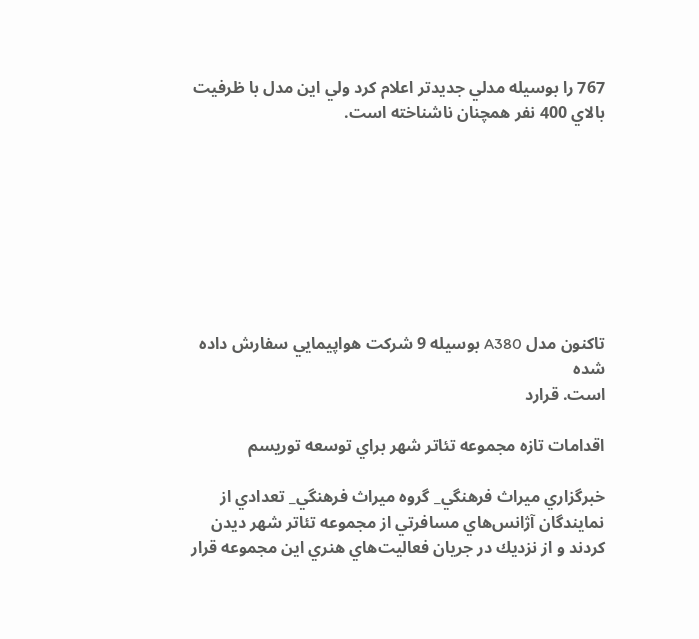767 را بوسيله مدلي جديدتر اعلام کرد ولي اين مدل با ظرفيت
بالاي 400 نفر همچنان ناشناخته است.








تاکنون مدل A380 بوسيله 9 شرکت هواپيمايي سفارش داده شده
است. قرارد

اقدامات تازه مجموعه تئاتر شهر براي توسعه توريسم

خبرگزاري ميراث فرهنگي_ گروه ميراث فرهنگي_ تعدادي از نمايندگان آژانس‌هاي مسافرتي از مجموعه تئاتر شهر ديدن كردند و از نزديك در جريان فعاليت‌هاي هنري اين مجموعه قرار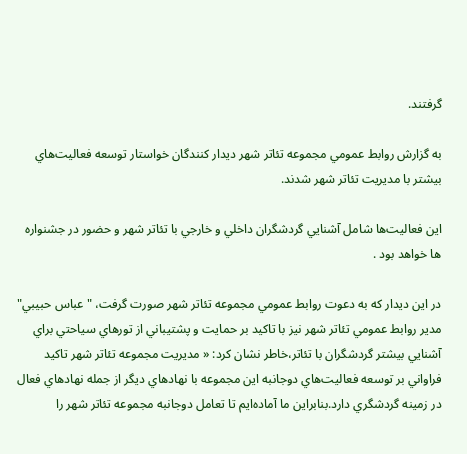گرفتند.

به گزارش روابط عمومي مجموعه تئاتر شهر ديدار كنندگان خواستار توسعه فعاليت‌هاي بيشتر با مديريت تئاتر شهر شدند.

اين فعاليت‌ها شامل آشنايي گردشگران داخلي و خارجي با تئاتر شهر و حضور در جشنواره ها خواهد بود .

در اين ديدار كه به دعوت روابط عمومي مجموعه تئاتر شهر صورت گرفت، "عباس حبيبي" مدير روابط عمومي تئاتر شهر نيز با تاكيد بر حمايت و پشتيباني از تورهاي سياحتي براي آشنايي بيشتر گردشگران با تئاتر،‌خاطر نشان كرد: « مديريت مجموعه تئاتر شهر تاكيد فراواني بر توسعه فعاليت‌هاي دوجانبه اين مجموعه با نهادهاي ديگر از جمله نهادهاي فعال در زمينه گردشگري دارد.بنابراين ما آماده‌ايم تا تعامل دوجانبه مجموعه تئاتر شهر را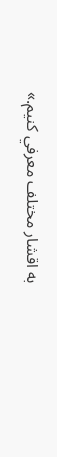به اقشار مختلف معرفي كنيم.»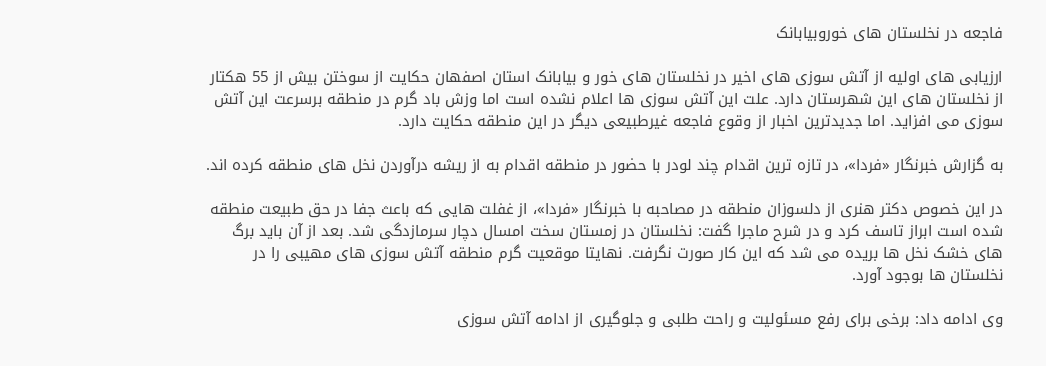فاجعه در نخلستان های خوروبیابانک

ارزیابی های اولیه از آتش سوزی های اخیر در نخلستان های خور و بیابانک استان اصفهان حکایت از سوختن بیش از 55 هكتار از نخلستان های این شهرستان دارد. علت این آتش سوزی ها اعلام نشده است اما وزش باد گرم در منطقه برسرعت این آتش سوزی می افزاید. اما جدیدترین اخبار از وقوع فاجعه غیرطبیعی دیگر در این منطقه حکایت دارد.

به گزارش خبرنگار «فردا»، در تازه ترین اقدام چند لودر با حضور در منطقه اقدام به از ریشه درآوردن نخل های منطقه کرده اند.

در این خصوص دکتر هنری از دلسوزان منطقه در مصاحبه با خبرنگار «فردا»، از غفلت هایی که باعث جفا در حق طبیعت منطقه شده است ابراز تاسف کرد و در شرح ماجرا گفت: نخلستان در زمستان سخت امسال دچار سرمازدگی شد. بعد از آن باید برگ های خشک نخل ها بریده می شد که این کار صورت نگرفت. نهایتا موقعیت گرم منطقه آتش سوزی های مهیبی را در نخلستان ها بوجود آورد.

وی ادامه داد: برخی برای رفع مسئولیت و راحت طلبی و جلوگیری از ادامه آتش سوزی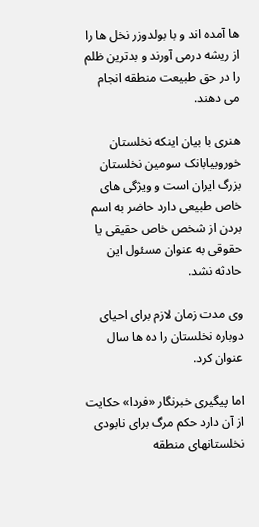ها آمده اند و با بولدوزر نخل ها را از ریشه درمی آورند و بدترین ظلم را در حق طبیعت منطقه انجام می دهند.

هنری با بیان اینکه نخلستان خوروبیابانک سومین نخلستان بزرگ ایران است و ویژگی های خاص طبیعی دارد حاضر به اسم بردن از شخص خاص حقیقی یا حقوقی به عنوان مسئول این حادثه نشد.

وی مدت زمان لازم برای احیای دوباره نخلستان را ده ها سال عنوان کرد.

اما پیگیری خبرنگار «فردا» حکایت از آن دارد حکم مرگ برای نابودی نخلستانهای منطقه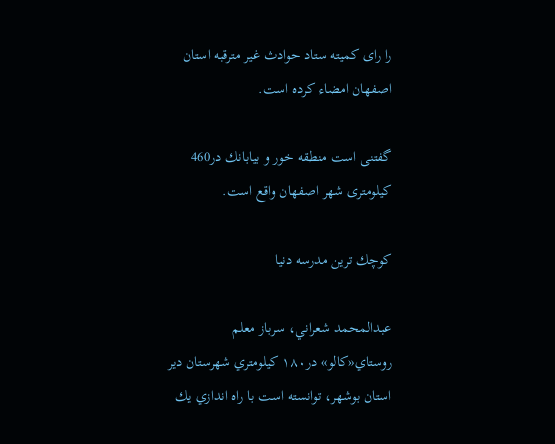را رای کمیته ستاد حوادث غیر مترقبه استان اصفهان امضاء کرده است.

گفتنی است منطقه خور و بیابانك در460 كیلومتری شهر اصفهان واقع است.

كوچك ترين مدرسه دنيا

عبدالمحمد شعراني، سرباز معلم روستاي«كالو» در١٨٠ كيلومتري شهرستان دير استان بوشهر، توانسته است با راه اندازي يك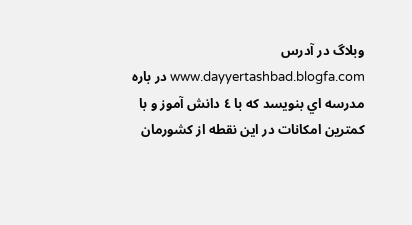وبلاگ در آدرس www.dayyertashbad.blogfa.com در باره مدرسه اي بنويسد كه با ٤ دانش آموز و با كمترين امكانات در اين نقطه از كشورمان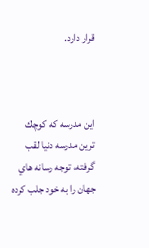قرار دارد.



اين مدرسه كه كوچك ترين مدرسه دنيا لقب گرفته، توجه رسانه هاي جهان را به خود جلب كرده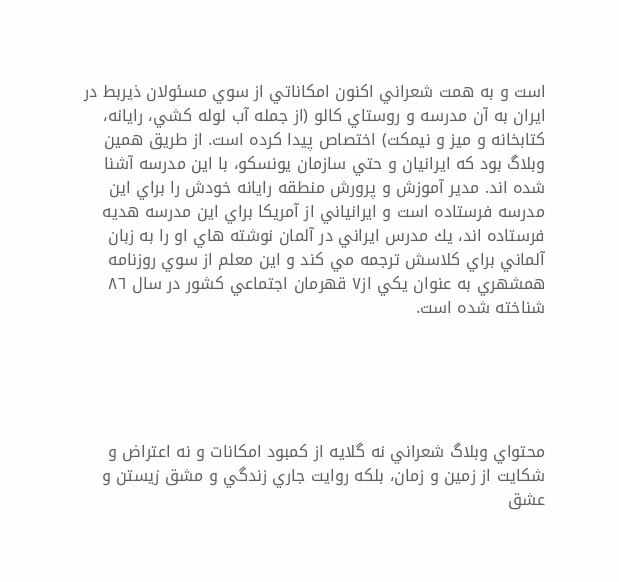است و به همت شعراني اكنون امكاناتي از سوي مسئولان ذيربط در ايران به آن مدرسه و روستاي كالو (از جمله آب لوله كشي، رايانه، كتابخانه و ميز و نيمكت) اختصاص پيدا كرده است. از طريق همين وبلاگ بود كه ايرانيان و حتي سازمان يونسكو، با اين مدرسه آشنا شده اند. مدير آموزش و پرورش منطقه رايانه خودش را براي اين مدرسه فرستاده است و ايرانياني از آمريكا براي اين مدرسه هديه فرستاده اند، يك مدرس ايراني در آلمان نوشته هاي او را به زبان آلماني براي كلاسش ترجمه مي كند و اين معلم از سوي روزنامه همشهري به عنوان يكي از٧ قهرمان اجتماعي كشور در سال ٨٦ شناخته شده است.





محتواي وبلاگ شعراني نه گلايه از كمبود امكانات و نه اعتراض و شكايت از زمين و زمان، بلكه روايت جاري زندگي و مشق زيستن و عشق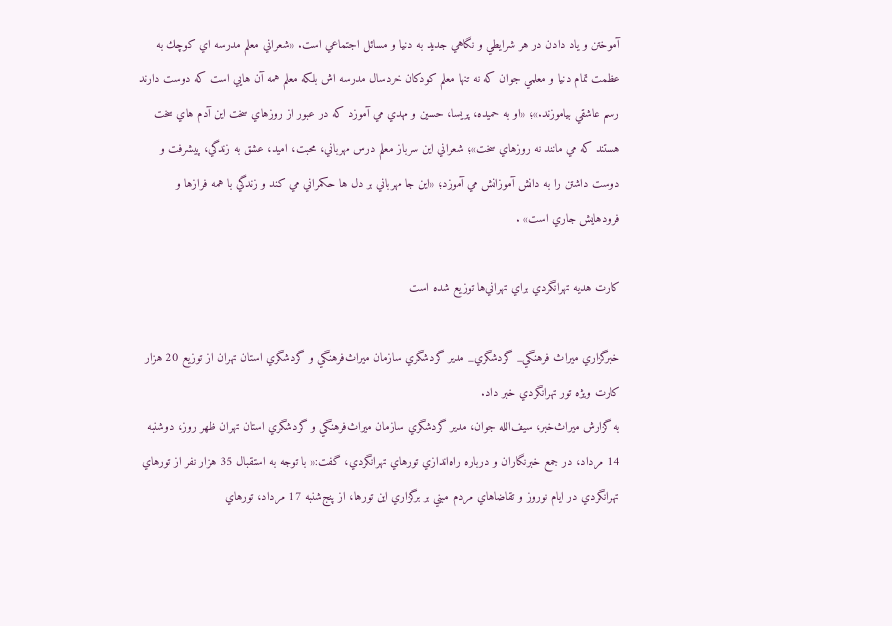آموختن و ياد دادن در هر شرايطي و نگاهي جديد به دنيا و مسائل اجتماعي است. «شعراني معلم مدرسه اي كوچك به عظمت تمام دنيا و معلمي جوان كه نه تنها معلم كودكان خردسال مدرسه اش بلكه معلم همه آن هايي است كه دوست دارند رسم عاشقي بياموزند.»؛ «او به حميده، پريسا، حسين و مهدي مي آموزد كه در عبور از روزهاي سخت اين آدم هاي سخت هستند كه مي مانند نه روزهاي سخت»؛ شعراني اين سرباز معلم درس مهرباني، محبت، اميد، عشق به زندگي، پيشرفت و دوست داشتن را به دانش آموزانش مي آموزد؛ «اين جا مهرباني بر دل ها حكمراني مي كند و زندگي با همه فرازها و فرودهايش جاري است» .

كارت هديه تهرانگردي براي تهراني‌ها توزيع شده است

خبرگزاري ميراث فرهنگي_ گردشگري_ مدير گردشگري سازمان ميراث‌فرهنگي و گردشگري استان تهران از توزيع 20 هزار كارت ويژه تور تهرانگردي خبر داد.
به گزارش ميراث‌خبر، سيف‌الله جوان، مدير گردشگري سازمان ميراث‌فرهنگي و گردشگري استان تهران ظهر روز، دوشنبه 14 مرداد، در جمع خبرنگاران و درباره راه‌اندازي تورهاي تهرانگردي، گفت:« با توجه به استقبال 35 هزار نفر از تورهاي تهرانگردي در ايام نوروز و تقاضاهاي مردم مبني بر برگزاري اين تورها، از پنج‌شنبه 17 مرداد، تورهاي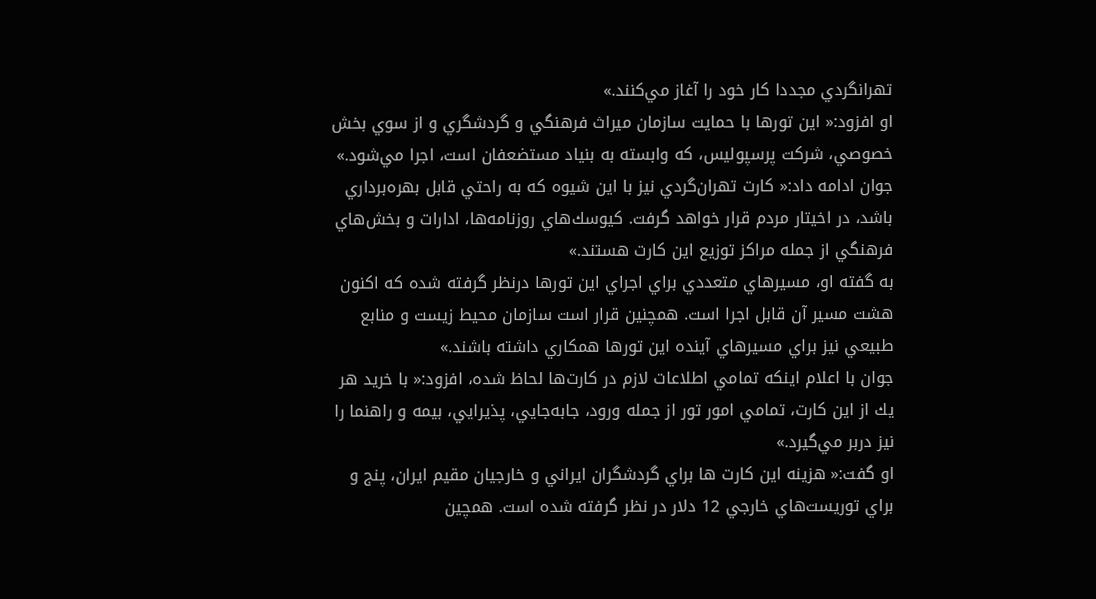تهرانگردي مجددا كار خود را آغاز مي‌كنند.»
او افزود:« اين تورها با حمايت سازمان ميراث فرهنگي و گردشگري و از سوي بخش خصوصي، شركت پرسپوليس، كه وابسته به بنياد مستضعفان است، اجرا مي‌شود.»
جوان ادامه داد:« كارت تهران‌گردي نيز با اين شيوه كه به راحتي قابل بهره‌برداري باشد، در اخيتار مردم قرار خواهد گرفت. كيوسك‌هاي روزنامه‌ها، ادارات و بخش‌هاي فرهنگي از جمله مراكز توزيع اين كارت هستند.»
به گفته او، مسيرهاي متعددي براي اجراي اين تورها درنظر گرفته شده كه اكنون هشت مسير آن قابل اجرا است. همچنين قرار است سازمان محيط زيست و منابع طبيعي نيز براي مسيرهاي آينده اين تورها همكاري داشته باشند.»
جوان با اعلام اينكه تمامي اطلاعات لازم در كارت‌ها لحاظ شده، افزود:« با خريد هر يك از اين كارت، تمامي امور تور از جمله ورود، جابه‌جايي، پذيرايي، بيمه و راهنما را نيز دربر مي‌گيرد.»
او گفت:« هزينه اين كارت ها براي گردشگران ايراني و خارجيان مقيم ايران، پنج و براي توريست‌هاي خارجي 12 دلار در نظر گرفته شده است. همچين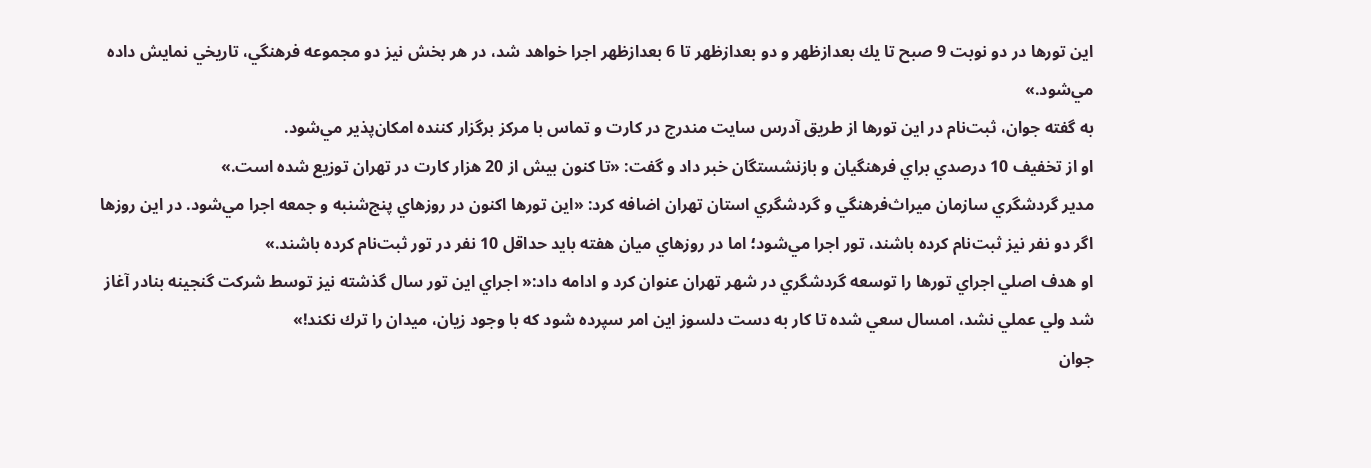اين تورها در دو نوبت 9 صبح تا يك بعدازظهر و دو بعدازظهر تا 6 بعدازظهر اجرا خواهد شد، در هر بخش نيز دو مجموعه فرهنگي، تاريخي نمايش داده مي‌شود.»
به گفته جوان، ثبت‌نام در اين تورها از طريق آدرس سايت مندرج در كارت و تماس با مركز برگزار كننده امكان‌پذير مي‌شود.
او از تخفيف 10 درصدي براي فرهنگيان و بازنشستگان خبر داد و گفت: «تا كنون بيش از 20 هزار كارت در تهران توزيع شده است.»
مدير گردشگري سازمان ميراث‌فرهنگي و گردشگري استان تهران اضافه كرد: «اين تورها اكنون در روزهاي پنج‌شنبه و جمعه اجرا مي‌شود. در اين روزها اگر دو نفر نيز ثبت‌نام كرده باشند، تور اجرا مي‌شود؛ اما در روزهاي ميان هفته بايد حداقل 10 نفر در تور ثبت‌نام كرده باشند.»
او هدف اصلي اجراي تورها را توسعه گردشگري در شهر تهران عنوان كرد و ادامه داد:« اجراي اين تور سال گذشته نيز توسط شركت گنجينه بنادر آغاز شد ولي عملي نشد، امسال سعي شده تا كار به دست دلسوز اين امر سپرده شود كه با وجود زيان، ميدان را ترك نكند!»
جوان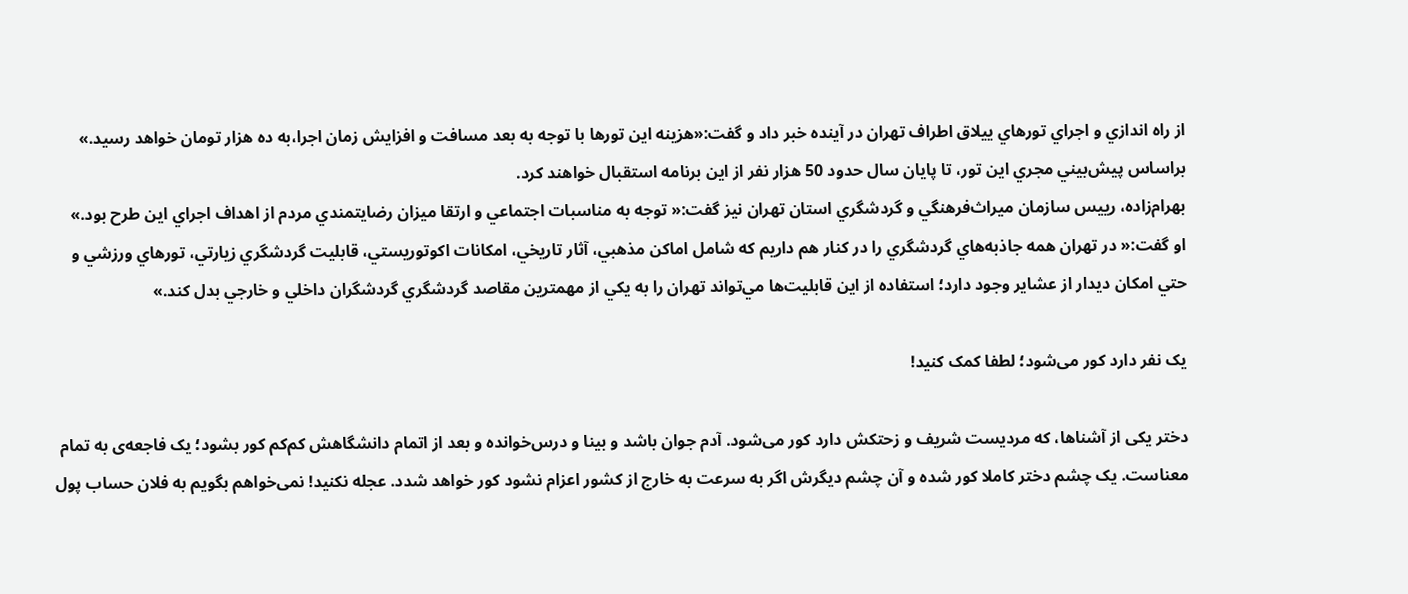از راه اندازي و اجراي تورهاي ييلاق اطراف تهران در آينده خبر داد و گفت:«هزينه اين تورها با توجه به بعد مسافت و افزايش زمان اجرا،‌به ده هزار تومان خواهد رسيد.»
براساس پيش‌بيني مجري اين تور، تا پايان سال حدود 50 هزار نفر از اين برنامه استقبال خواهند كرد.
بهرام‌زاده، رييس سازمان ميراث‌فرهنگي و گردشگري استان تهران نيز گفت:« توجه به مناسبات اجتماعي و ارتقا ميزان رضايتمندي مردم از اهداف اجراي اين طرح بود.»
او گفت:« در تهران همه جاذبه‌هاي گردشگري را در كنار هم داريم كه شامل اماكن مذهبي، آثار تاريخي، امكانات اكوتوريستي، قابليت گردشگري زيارتي، تورهاي ورزشي و حتي امكان ديدار از عشاير وجود دارد؛ استفاده از اين قابليت‌ها مي‌تواند تهران را به يكي از مهمترين مقاصد گردشگري گردشگران داخلي و خارجي بدل كند.»

یک نفر دارد کور می‌شود؛ لطفا کمک کنید!

دختر یکی از آشناها، که مردیست شریف و زحتکش دارد کور می‌شود. آدم جوان باشد و بینا و درس‌خوانده و بعد از اتمام دانشگاهش کم‌کم کور بشود؛ یک فاجعه‌ی به تمام معناست. یک چشم دختر کاملا کور شده و آن چشم دیگرش اگر به سرعت به خارج از کشور اعزام نشود کور خواهد شدد. عجله نکنید! نمی‌خواهم بگویم به فلان حساب پول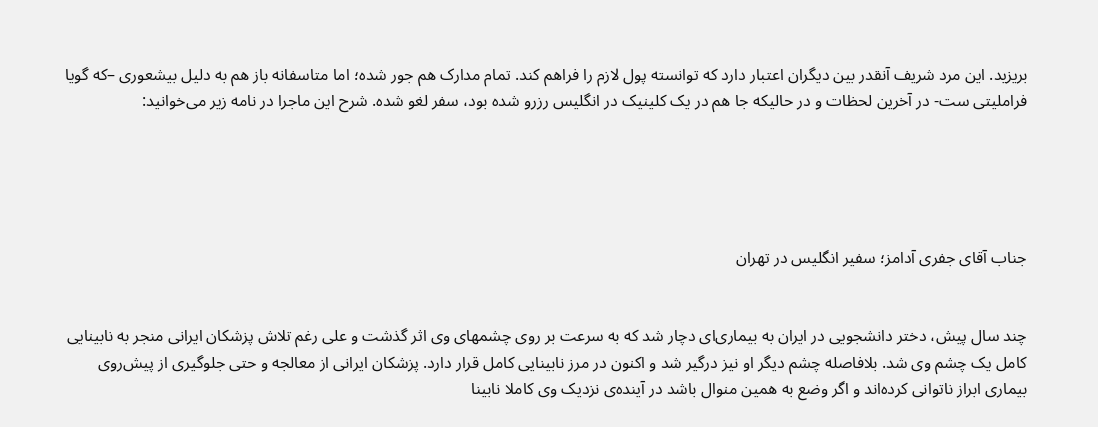بریزید. این مرد شریف آنقدر بین دیگران اعتبار دارد که توانسته پول لازم را فراهم کند. تمام مدارک هم جور شده؛ اما متاسفانه باز هم به دلیل بیشعوری –که گویا فراملیتی ست- در آخرین لحظات و در حالیکه جا هم در یک کلینیک در انگلیس رزرو شده بود، سفر لغو شده. شرح این ماجرا در نامه زیر می‌خوانید:





جناب آقای جفری آدامز؛ سفیر انگلیس در تهران


چند سال پیش، دختر دانشجویی در ایران به بیماری‌‌ای دچار شد که به سرعت بر روی چشمها‌ی وی اثر گذشت و علی رغم تلاش پزشکان ایرانی منجر به نابینایی کامل یک چشم وی شد. بلافاصله چشم دیگر او نیز درگیر شد و اکنون در مرز نابینایی کامل قرار دارد. پزشکان ایرانی از معالجه و حتی جلوگیری از پیش‌روی بیماری ابراز ناتوانی کرده‌اند و اگر وضع به همین منوال باشد در آینده‌ی نزدیک وی کاملا نابینا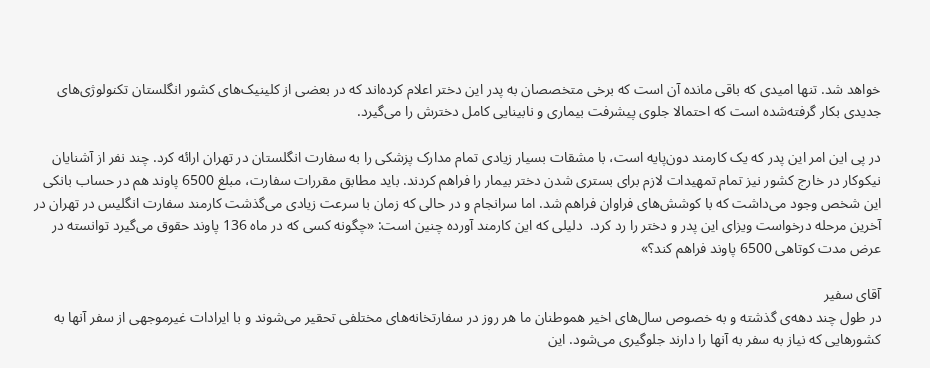خواهد شد. تنها امیدی که باقی مانده آن است که برخی متخصصان به پدر این دختر اعلام کرده‌اند که در بعضی از کلینیک‌های کشور انگلستان تکنولوژی‌های جدیدی بکار گرفته‌شده است که احتمالا جلوی پیشرفت بیماری و نابینایی کامل دخترش را می‌گیرد.

در پی این امر این پدر که یک کارمند دون‌پایه است، با مشقات بسیار زیادی تمام مدارک پزشکی را به سفارت انگلستان در تهران ارائه کرد. چند نفر از آشنایان نیکوکار در خارج کشور نیز تمام تمهیدات لازم برای بستری شدن دختر بیمار را فراهم کردند. باید مطابق مقررات سفارت، مبلغ 6500 پاوند هم در حساب بانکی این شخص وجود می‌داشت که با کوشش‌های فراوان فراهم شد. اما سرانجام و در حالی که زمان با سرعت زیادی می‌گذشت کارمند سفارت انگلیس در تهران در آخرین مرحله درخواست ویزای این پدر و دختر را رد کرد.  دلیلی که این کارمند آورده چنین است: «چگونه کسی که در ماه 136 پاوند حقوق می‌گیرد توانسته در عرض مدت کوتاهی 6500 پاوند فراهم کند؟»

آقای سفیر
در طول چند دهه‌ی گذشته و به خصوص سال‌های اخیر هموطنان ما هر روز در سفارتخانه‌های مختلفی تحقیر می‌شوند و با ایرادات غیرموجهی از سفر آنها به کشورهایی که نیاز به سفر به آنها را دارند جلوگیری می‌شود. این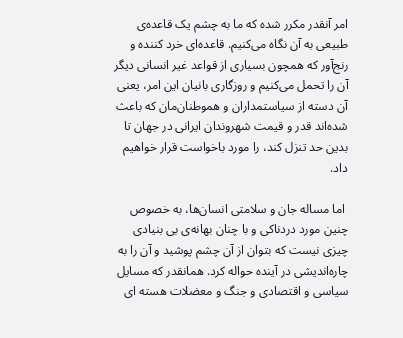امر آنقدر مکرر شده که ما به چشم یک قاعده‌ی طبیعی به آن نگاه می‌کنیم. قاعده‌ای خرد کننده و رنج‌آور که همچون بسیاری از قواعد غیر انسانی دیگر آن را تحمل می‌کنیم و روزگاری بانیان این امر، یعنی آن دسته از سیاستمداران و هموطنان‌مان که باعث شده‌اند قدر و قیمت شهروندان ایرانی در جهان تا بدین حد تنزل کند، را مورد باخواست قرار خواهیم داد.

 اما مساله جان و سلامتی انسان‌ها، به خصوص چنین مورد دردناکی و با چنان بهانه‌ی بی بنیادی چیزی نیست که بتوان از آن چشم پوشید و آن را به چاره‌اندیشی در آینده حواله کرد. همانقدر که مسایل سیاسی و اقتصادی و جنگ و معضلات هسته ای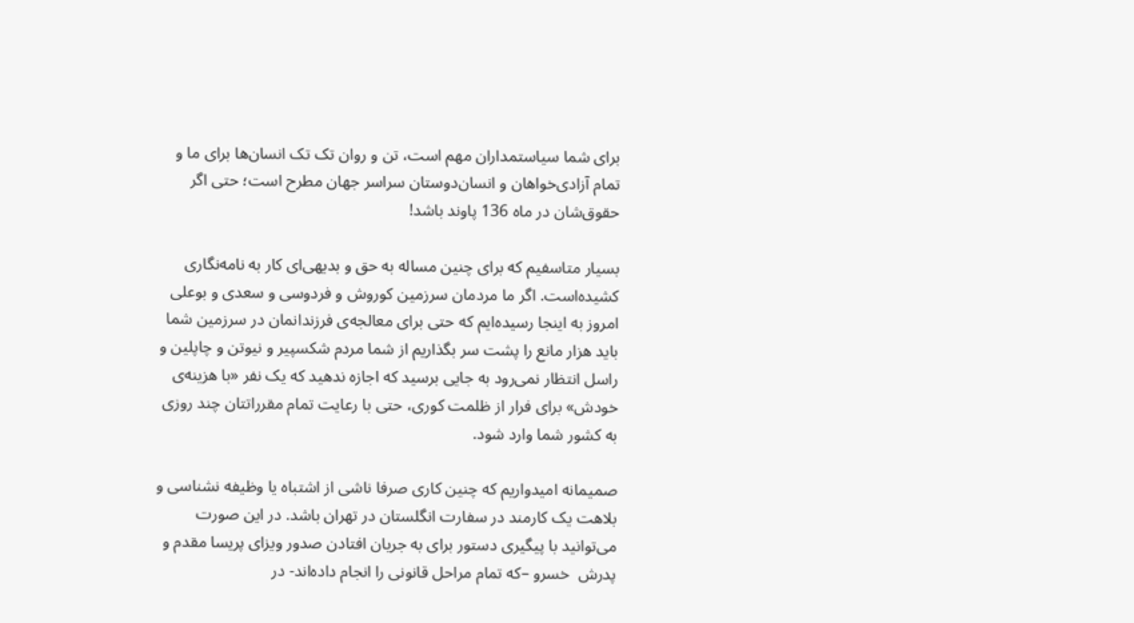برای شما سیاستمداران مهم است، تن و روان تک تک انسان‌ها برای ما و تمام آزادی‌خواهان و انسان‌دوستان سراسر جهان مطرح است؛ حتی اگر حقوق‌شان در ماه 136 پاوند باشد!

بسیار متاسفیم که برای چنین مساله به حق و بدیهی‌ای کار به نامه‌نگاری کشیده‌است. اگر ما مردمان سرزمین کوروش و فردوسی و سعدی و بوعلی امروز به اینجا رسیده‌ایم که حتی برای معالجه‌ی فرزندانمان در سرزمین شما باید هزار مانع را پشت سر بگذاریم از شما مردم شکسپیر و نیوتن و چاپلین و راسل انتظار نمی‌رود به جایی برسید که اجازه ندهید که یک نفر «با هزینه‌ی خودش» برای فرار از ظلمت کوری، حتی با رعایت تمام مقرراتتان چند روزی به کشور شما وارد شود.

صمیمانه امیدواریم که چنین کاری صرفا ناشی از اشتباه یا وظیفه نشناسی و بلاهت یک کارمند در سفارت انگلستان در تهران باشد. در این صورت می‌توانید با پیگیری دستور برای به جریان افتادن صدور ویزای پریسا مقدم و پدرش  خسرو –که تمام مراحل قانونی را انجام داده‌اند- در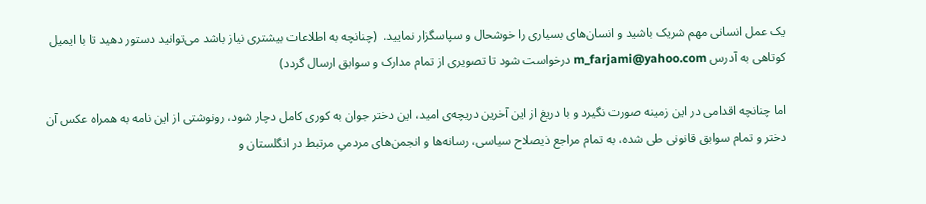یک عمل انسانی مهم شریک باشید و انسان‌های بسیاری را خوشحال و سپاسگزار نمایید.  (چنانچه به اطلاعات بیشتری نیاز‌ باشد می‌توانید دستور دهید تا با ایمیل کوتاهی به آدرس m_farjami@yahoo.com درخواست شود تا تصویری از تمام مدارک و سوابق ارسال گردد)

اما چنانچه اقدامی در این زمینه صورت نگیرد و با دریغ از این آخرین دریچه‌ی امید، این دختر جوان به کوری کامل دچار شود، رونوشتی از این نامه به همراه عکس آن دختر و تمام سوابق قانونی طی شده، به تمام مراجع ذیصلاح سیاسی، رسانه‌ها و انجمن‌های مردمیِ مرتبط در انگلستان و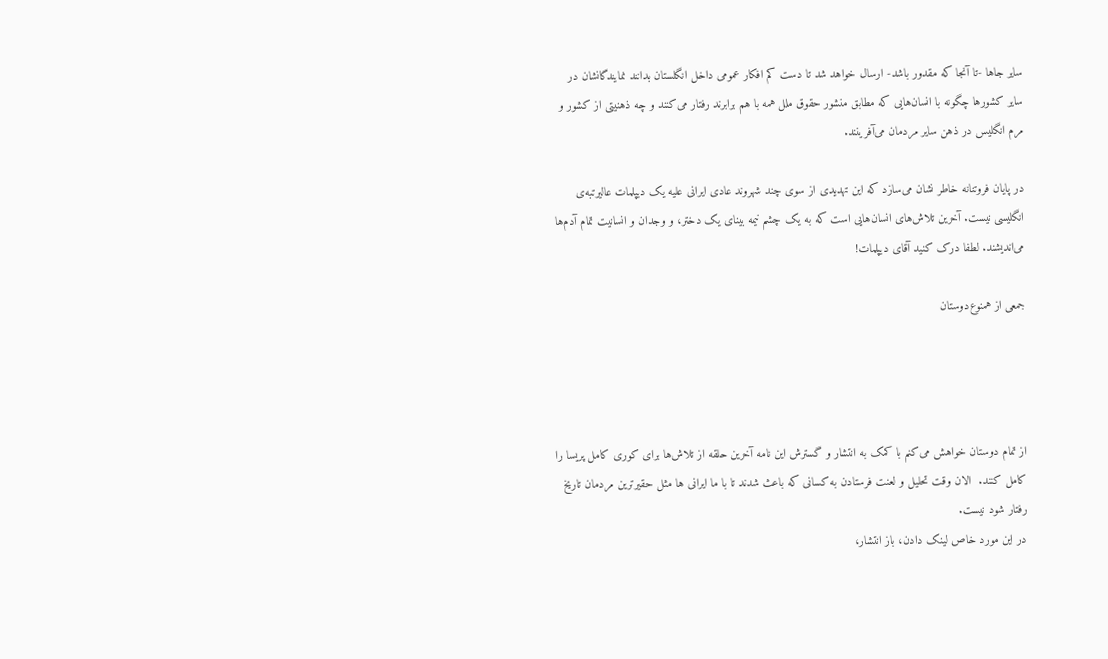سایر جاها -تا آنجا که مقدور باشد- ارسال خواهد شد تا دست کم افکار عمومی داخل انگلستان بدانند نمایندگانشان در سایر کشورها چگونه با انسان‌هایی که مطابق منشور حقوق ملل همه با هم برابرند رفتار می‌کنند و چه ذهنیتی از کشور و مرم انگلیس در ذهن سایر مردمان می‌آفرینند.

در پایان فروتنانه خاطر نشان می‌سازد که این تهدیدی از سوی چند شهروند عادی ایرانی علیه یک دیپلمات عالیرتبه‌ی انگلیسی نیست. آخرین تلاش‌های انسان‌هایی‌ است که به یک چشم نیمه بینای یک دختر، و وجدان و انسانیت تمام آدم‌ها می‌اندیشند. لطفا درک کنید آقای دیپلمات!

جمعی از همنوع‌دوستان




از تمام دوستان خواهش می‌کنم با کمک به انتشار و گسترش این نامه آخرین حلقه از تلاش‌ها برای کوری کامل پریسا را کامل کنند.  الان وقت تحلیل و لعنت فرستادن به کسانی که باعث شدند تا با ما ایرانی ها مثل حقیرترین مردمان تاریخ رفتار شود نیست.
در این مورد خاص لینک دادن، باز انتشار،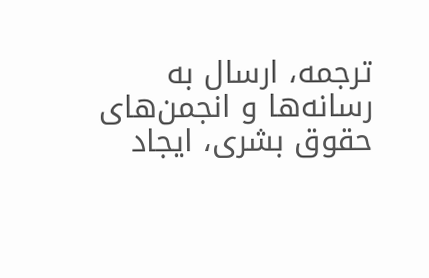ترجمه، ارسال به رسانه‌ها و انجمن‌های حقوق بشری، ایجاد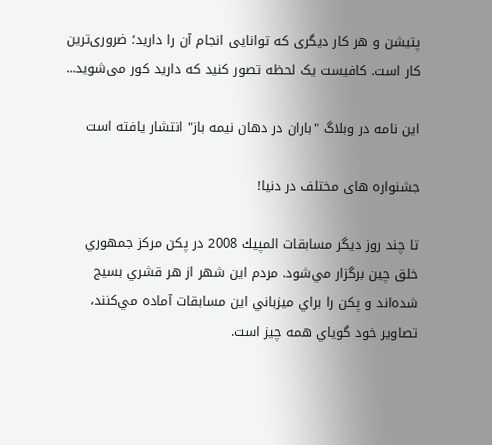پتیشن و هر کار دیگری که توانایی انجام آن را دارید؛ ضروری‌ترین کار است. کافیست یک لحظه تصور کنید که دارید کور می‌شوید...

این نامه در وبلاگ "باران در دهان نیمه باز" انتشار یافته است

جشنواره های مختلف در دنیا!

تا چند روز ديگر مسابقات المپيك 2008 در پكن مركز جمهوري خلق چين برگزار مي‌شود. مردم اين شهر از هر قشري بسيج شده‌اند و پكن را براي ميزباني اين مسابقات آماده مي‌كنند، تصاوير خود گوياي همه چيز است.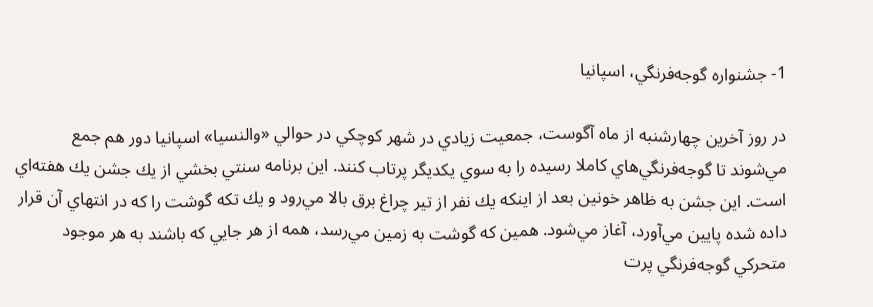1- جشنواره گوجه‌فرنگي، اسپانيا

در روز آخرين چهارشنبه از ماه آگوست، جمعيت زيادي در شهر كوچكي در حوالي «والنسيا» اسپانيا دور هم جمع مي‌شوند تا گوجه‌فرنگي‌هاي كاملا رسيده را به سوي يكديگر پرتاب كنند. اين برنامه سنتي بخشي از يك جشن يك هفته‌اي است. اين جشن به ظاهر خونين بعد از اينكه يك نفر از تير چراغ برق بالا مي‌رود و يك تكه گوشت را كه در انتهاي آن قرار داده شده پايين مي‌آورد، آغاز مي‌شود. همين كه گوشت به زمين مي‌رسد، همه از هر جايي كه باشند به هر موجود متحركي گوجه‌فرنگي پرت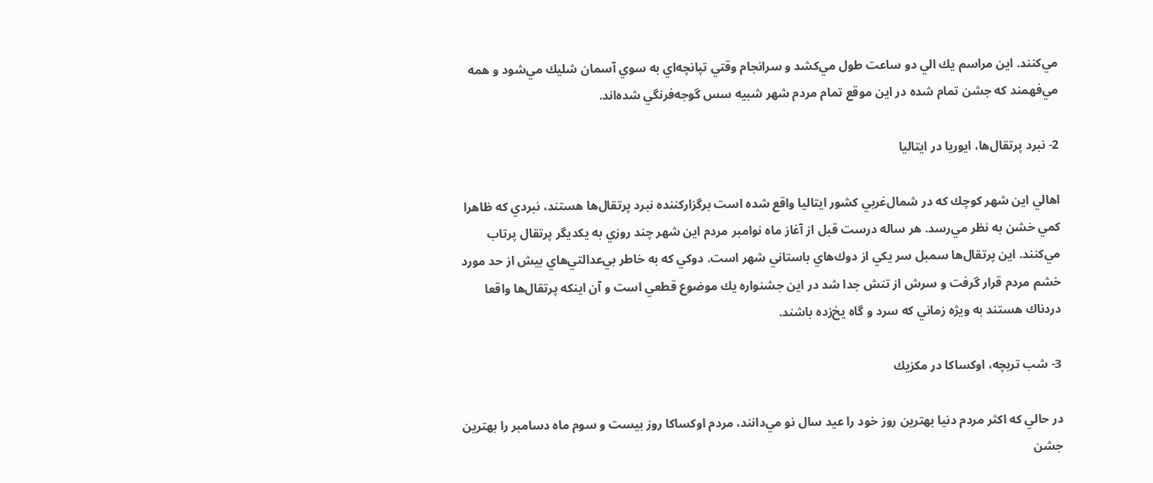مي‌كنند. اين مراسم يك الي دو ساعت طول مي‌كشد و سرانجام وقتي تپانچه‌اي به سوي آسمان شليك مي‌شود و همه مي‌فهمند كه جشن تمام شده در اين موقع تمام مردم شهر شبيه سس گوجه‌فرنگي شده‌اند.

2- نبرد پرتقال‌ها، ايوريا در ايتاليا

اهالي اين شهر كوچك كه در شمال‌غربي كشور ايتاليا واقع شده است برگزار‌كننده نبرد پرتقال‌ها هستند، نبردي كه ظاهرا كمي خشن به نظر مي‌رسد. هر ساله درست قبل از آغاز ماه نوامبر مردم اين شهر چند روزي به يكديگر پرتقال پرتاب مي‌كنند. اين پرتقال‌ها سمبل سر يكي از دوك‌هاي باستاني شهر است. دوكي كه به خاطر بي‌عدالتي‌هاي بيش از حد مورد خشم مردم قرار گرفت و سرش از تنش جدا شد در اين جشنواره يك موضوع قطعي است و آن اينكه پرتقال‌ها واقعا دردناك هستند به ويژه زماني كه سرد و گاه يخ‌زده باشند.

3- شب‌ تربچه، اوكساكا در مكزيك

در حالي كه اكثر مردم دنيا بهترين روز خود را عيد سال نو مي‌دانند، مردم اوكساكا روز بيست و سوم ماه دسامبر را بهترين جشن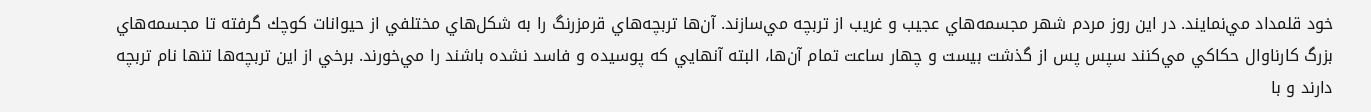خود قلمداد مي‌نمايند. در اين روز مردم شهر مجسمه‌هاي عجيب و غريب از تربچه مي‌سازند. آن‌ها تربچه‌هاي قرمزرنگ را به شكل‌هاي مختلفي از حيوانات كوچك گرفته تا مجسمه‌هاي بزرگ كارناوال حكاكي مي‌كنند سپس پس از گذشت بيست و چهار ساعت تمام آن‌ها، البته آنهايي كه پوسيده و فاسد نشده باشند را مي‌خورند. برخي از اين تربچه‌ها تنها نام تربچه دارند و با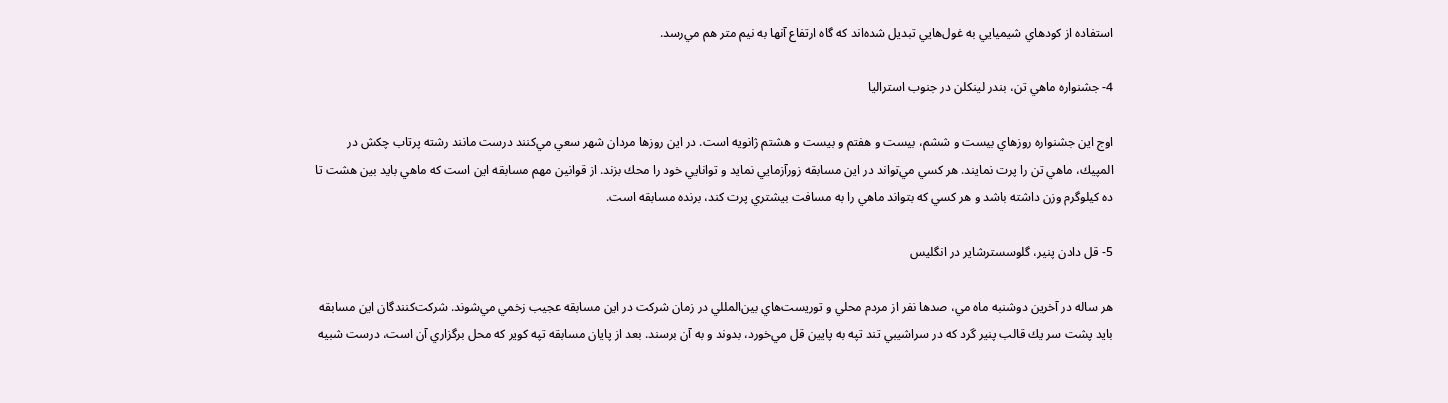استفاده از كودهاي شيميايي به غول‌هايي تبديل شده‌اند كه گاه ارتفاع آنها به نيم متر هم مي‌رسد.

4- جشنواره ماهي تن، بندر لينكلن در جنوب استراليا

اوج اين جشنواره روزهاي بيست و ششم، بيست و هفتم و بيست و هشتم ژانويه است. در اين روزها مردان شهر سعي مي‌كنند درست مانند رشته پرتاب چكش در المپيك، ماهي تن را پرت نمايند. هر كسي مي‌تواند در اين مسابقه زورآزمايي نمايد و توانايي خود را محك بزند. از قوانين مهم مسابقه اين است كه ماهي بايد بين هشت تا ده كيلوگرم وزن داشته باشد و هر كسي كه بتواند ماهي را به مسافت بيشتري پرت كند، برنده مسابقه است.

5- قل دادن پنير، گلوسسترشاير در انگليس

هر ساله در آخرين دوشنبه ماه مي، ‌صدها نفر از مردم محلي و توريست‌هاي بين‌المللي در زمان شركت در اين مسابقه عجيب زخمي مي‌شوند. شركت‌كنندگان اين مسابقه بايد پشت سر يك قالب پنير گرد كه در سراشيبي تند تپه به پايين قل مي‌خورد، بدوند و به آن برسند. بعد از پايان مسابقه تپه كوير كه محل برگزاري آن است، درست شبيه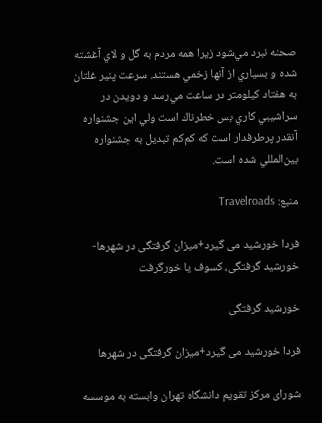صحنه نبرد مي‌شود زيرا همه مردم به گل و لاي آغشته شده و بسياري از آنها زخمي هستند. سرعت پنير غلتان به هفتاد كيلومتر در ساعت مي‌رسد و دويدن در سراشيبي كاري بس خطرناك است ولي اين جشنواره آنقدر پرطرفدار است كه كم‌كم تبديل به جشنواره بين‌المللي شده است.

منبع: Travelroads

فردا خورشید می گیرد+میزان گرفتگی در شهرها-خورشید گرفتگی، کسوف یا خورگرفت

خورشید گرفتگی

فردا خورشید می گیرد+میزان گرفتگی در شهرها

شورای مرکز تقویم دانشگاه تهران وابسته به موسسه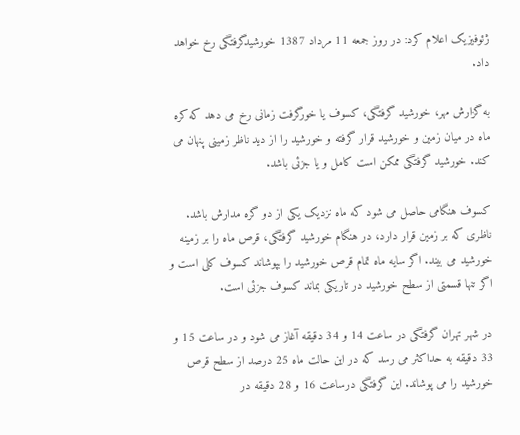ژئوفیزیک اعلام کرد: در روز جمعه 11 مرداد 1387 خورشیدگرفتگی رخ خواهد داد.

به گزارش مهر، خورشید گرفتگی، کسوف یا خورگرفت زمانی رخ می دهد که کره ماه در میان زمین و خورشید قرار گرفته و خورشید را از دید ناظر زمینی پنهان می کند. خورشید گرفتگی ممکن است کامل و یا جزئی باشد.

کسوف هنگامی حاصل می شود که ماه نزدیک یکی از دو گره مدارش باشد. ناظری که بر زمین قرار دارد، در هنگام خورشید گرفتگی، قرص ماه را بر زمینه خورشید می بیند. اگر سایه ماه تمام قرص خورشید را بپوشاند کسوف کلی است و اگر تنها قسمتی از سطح خورشید در تاریکی بماند کسوف جزئی است.

در شهر تهران گرفتگی در ساعت 14 و 34 دقیقه آغاز می شود و در ساعت 15 و 33 دقیقه به حداکثر می رسد که در این حالت ماه 25 درصد از سطح قرص خورشید را می پوشاند. این گرفتگی درساعت 16 و 28 دقیقه در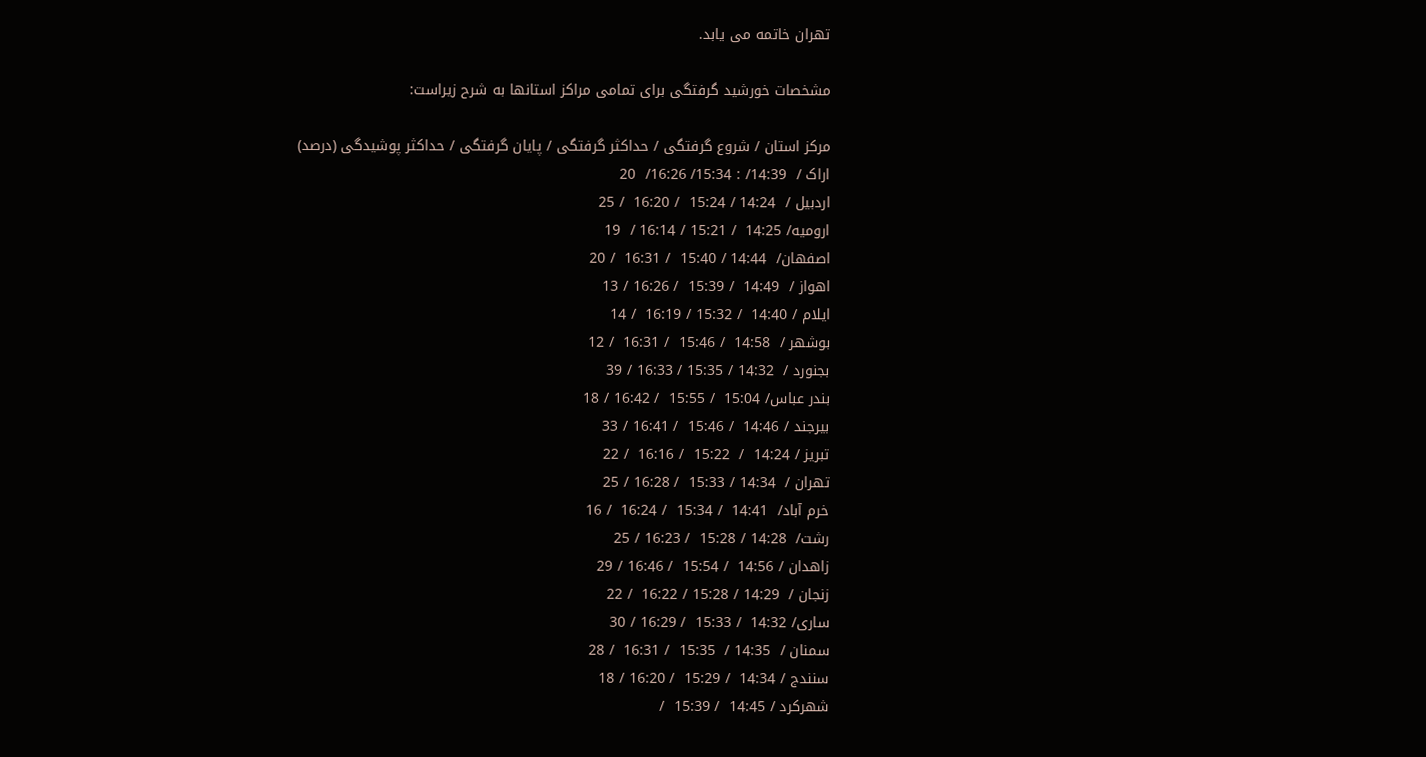تهران خاتمه می یابد.

مشخصات خورشید گرفتگی برای تمامی مراکز استانها به شرح زیراست:

مرکز استان / شروع گرفتگی / حداکثر گرفتگی / پایان گرفتگی / حداکثر پوشیدگی (درصد)
اراک /  14:39/ : 15:34/ 16:26/  20
اردبیل /  14:24 / 15:24  / 16:20  / 25
ارومیه/ 14:25  / 15:21 / 16:14 /  19
اصفهان/  14:44 / 15:40  / 16:31  / 20
اهواز /  14:49  / 15:39  / 16:26 / 13
ایلام / 14:40  / 15:32 / 16:19  / 14
بوشهر /  14:58  / 15:46  / 16:31  / 12
بجنورد /  14:32 / 15:35 / 16:33 / 39
بندر عباس/ 15:04  / 15:55  / 16:42 / 18
بیرجند / 14:46  / 15:46  / 16:41 / 33
تبریز / 14:24  /  15:22  / 16:16  / 22
تهران /  14:34 / 15:33  / 16:28 / 25
خرم آباد/  14:41  / 15:34  / 16:24  / 16
رشت/  14:28 / 15:28  / 16:23 / 25
زاهدان / 14:56  / 15:54  / 16:46 / 29
زنجان /  14:29 / 15:28 / 16:22  / 22
ساری/ 14:32  / 15:33  / 16:29 / 30
سمنان /  14:35 /  15:35  / 16:31  / 28
سنندج / 14:34  / 15:29  / 16:20 / 18
شهرکرد / 14:45  / 15:39  /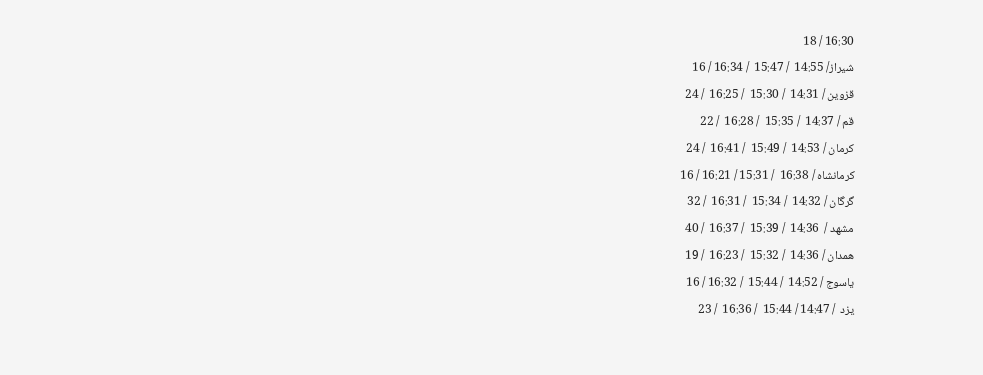16:30 / 18
شیراز/ 14:55  / 15:47  / 16:34 / 16
قزوین / 14:31  / 15:30  / 16:25  / 24
قم / 14:37  / 15:35  / 16:28  / 22
کرمان / 14:53  / 15:49  / 16:41  / 24
کرمانشاه / 16:38  / 15:31 / 16:21 / 16
گرگان / 14:32  / 15:34  / 16:31  / 32
مشهد /  14:36  / 15:39  / 16:37  / 40
همدان / 14:36  / 15:32  / 16:23  / 19
یاسوج / 14:52  / 15:44  / 16:32 / 16
یزد  / 14:47 / 15:44  / 16:36  / 23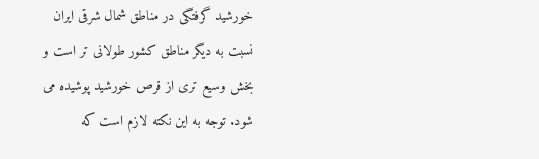خورشید گرفتگی در مناطق شمال شرقی ایران نسبت به دیگر مناطق کشور طولانی تر است و بخش وسیع تری از قرص خورشید پوشیده می شود. توجه به این نکته لازم است که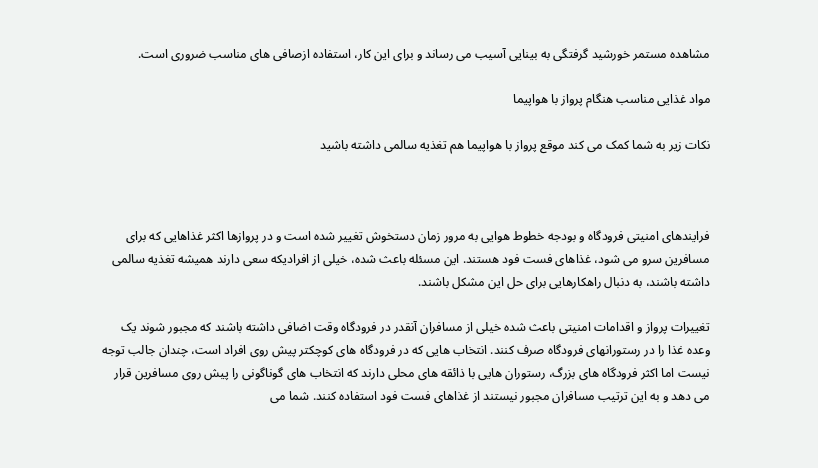مشاهده مستمر خورشید گرفتگی به بینایی آسیب می رساند و برای این کار، استفاده ازصافی های مناسب ضروری است.

مواد غذایی مناسب هنگام پرواز با هواپیما

نکات زیر به شما کمک می کند موقع پرواز با هواپیما هم تغذیه سالمی داشته باشید



فرایندهای امنیتی فرودگاه و بودجه خطوط هوایی به مرور زمان دستخوش تغییر شده است و در پروازها اکثر غذاهایی که برای مسافرین سرو می شود، غذاهای فست فود هستند. این مسئله باعث شده، خیلی از افرادیکه سعی دارند همیشه تغذیه سالمی داشته باشند، به دنبال راهکارهایی برای حل این مشکل باشند.

تغییرات پرواز و اقدامات امنیتی باعث شده خیلی از مسافران آنقدر در فرودگاه وقت اضافی داشته باشند که مجبور شوند یک وعده غذا را در رستورانهای فرودگاه صرف کنند. انتخاب هایی که در فرودگاه های کوچکتر پیش روی افراد است، چندان جالب توجه نیست اما اکثر فرودگاه های بزرگ، رستوران هایی با ذائقه های محلی دارند که انتخاب های گوناگونی را پیش روی مسافرین قرار می دهد و به این ترتیب مسافران مجبور نیستند از غذاهای فست فود استفاده کنند. شما می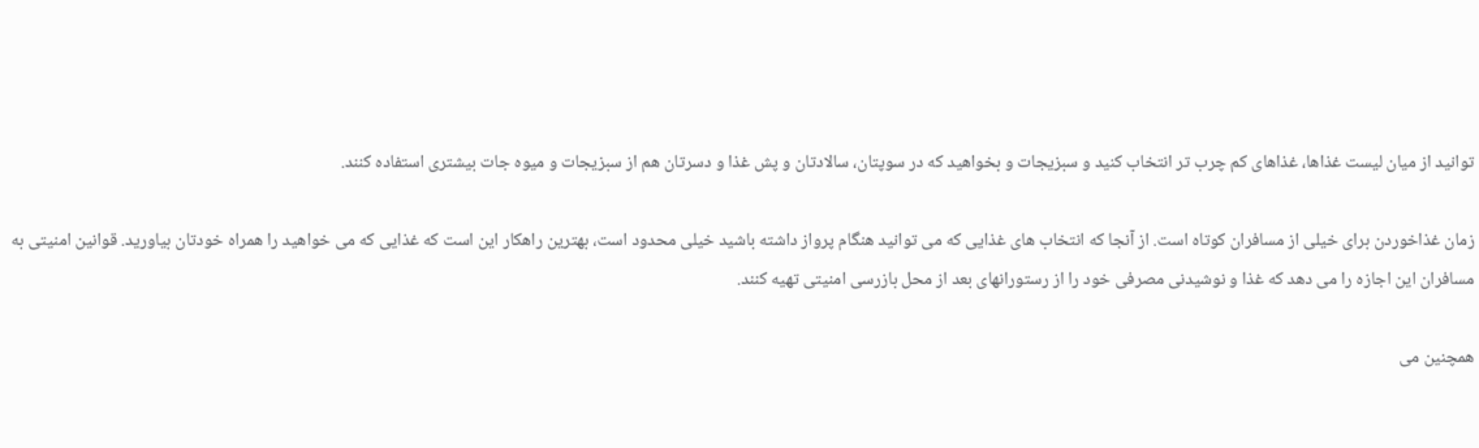توانید از میان لیست غذاها، غذاهای کم چرب تر انتخاب کنید و سبزیجات و بخواهید که در سوپتان، سالادتان و پش غذا و دسرتان هم از سبزیجات و میوه جات بیشتری استفاده کنند.

زمان غذاخوردن برای خیلی از مسافران کوتاه است. از آنجا که انتخاب های غذایی که می توانید هنگام پرواز داشته باشید خیلی محدود است، بهترین راهکار این است که غذایی که می خواهید را همراه خودتان بیاورید. قوانین امنیتی به مسافران این اجازه را می دهد که غذا و نوشیدنی مصرفی خود را از رستورانهای بعد از محل بازرسی امنیتی تهیه کنند.

همچنین می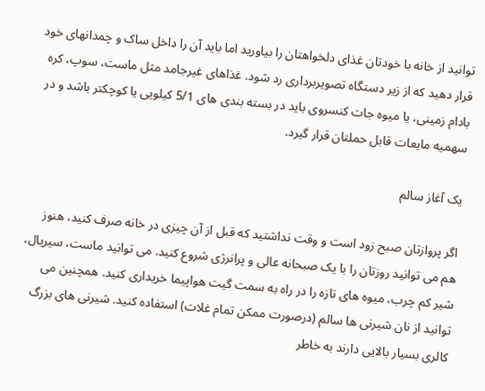توانید از خانه با خودتان غذای دلخواهتان را بیاورید اما باید آن را داخل ساک و چمدانهای خود قرار دهید که از زیر دستگاه تصویربرداری رد شود. غذاهای غیرجامد مثل ماست، سوپ، کره بادام زمینی، یا میوه جات کنسروی باید در بسته بندی های 5/1 کیلویی یا کوچکتر باشد و در سهمیه مایعات قابل حملتان قرار گیرد.

یک آغاز سالم

اگر پروازتان صبح زود است و وقت نداشتید که قبل از آن چیزی در خانه صرف کنید، هنوز هم می توانید روزتان را با یک صبحانه عالی و پرانرژی شروع کنید. می توانید ماست، سیریال، شیر کم چرب، میوه های تازه را در راه به سمت گیت هواپیما خریداری کنید. همچنین می توانید از نان شیرنی ها سالم (درصورت ممکن تمام غلات) استفاده کنید. شیرنی های بزرگ کالری بسیار بالایی دارند به خاطر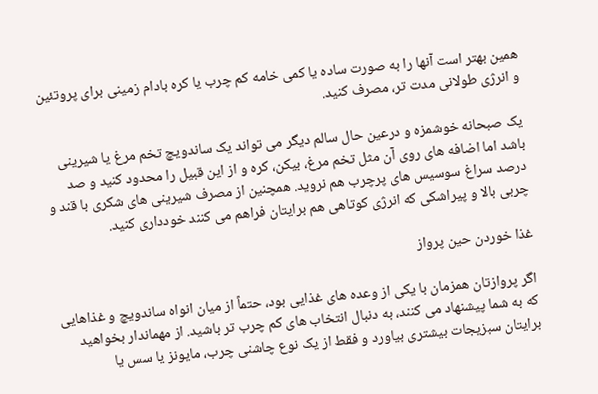همین بهتر است آنها را به صورت ساده یا کمی خامه کم چرب یا کره بادام زمینی برای پروتئین و انرژی طولانی مدت تر، مصرف کنید.

یک صبحانه خوشمزه و درعین حال سالم دیگر می تواند یک ساندویچ تخم مرغ یا شیرینی باشد اما اضافه های روی آن مثل تخم مرغ، بیکن، کره و از این قبیل را محدود کنید و صد درصد سراغ سوسیس های پرچرب هم نروید. همچنین از مصرف شیرینی های شکری با قند و چربی بالا و پیراشکی که انرژی کوتاهی هم برایتان فراهم می کنند خودداری کنید.

غذا خوردن حین پرواز

اگر پروازتان همزمان با یکی از وعده های غذایی بود، حتماً از میان انواه ساندویچ و غذاهایی که به شما پیشنهاد می کنند، به دنبال انتخاب های کم چرب تر باشید. از مهماندار بخواهید برایتان سبزیجات بیشتری بیاورد و فقط از یک نوع چاشنی چرب، مایونز یا سس یا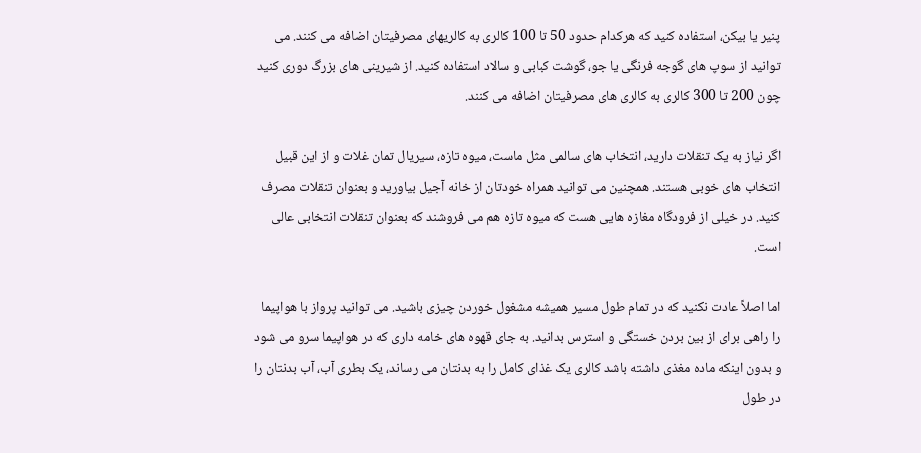پنیر یا بیکن، استفاده کنید که هرکدام حدود 50 تا 100 کالری به کالریهای مصرفیتان اضافه می کنند. می توانید از سوپ های گوجه فرنگی یا جو، گوشت کبابی و سالاد استفاده کنید. از شیرینی های بزرگ دوری کنید چون 200 تا 300 کالری به کالری های مصرفیتان اضافه می کنند.

اگر نیاز به یک تنقلات دارید، انتخاب های سالمی مثل ماست، میوه تازه، سیریال تمان غلات و از این قبیل انتخاب های خوبی هستند. همچنین می توانید همراه خودتان از خانه آجیل بیاورید و بعنوان تنقلات مصرف کنید. در خیلی از فرودگاه مغازه هایی هست که میوه تازه هم می فروشند که بعنوان تنقلات انتخابی عالی است.

اما اصلاً عادت نکنید که در تمام طول مسیر همیشه مشغول خوردن چیزی باشید. می توانید پرواز با هواپیما را راهی برای از بین بردن خستگی و استرس بدانید. به جای قهوه های خامه داری که در هواپیما سرو می شود و بدون اینکه ماده مغذی داشته باشد کالری یک غذای کامل را به بدنتان می رساند، یک بطری آب، آب بدنتان را در طول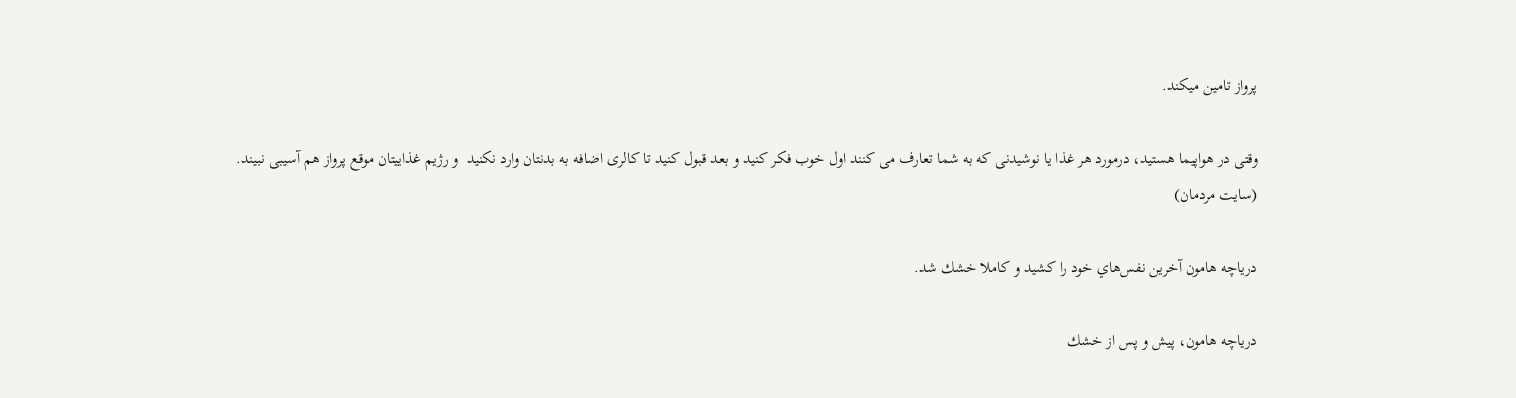پرواز تامین میکند.

وقتی در هواپیما هستید، درمورد هر غذا یا نوشیدنی که به شما تعارف می کنند اول خوب فکر کنید و بعد قبول کنید تا کالری اضافه به بدنتان وارد نکنید  و رژیم غذاییتان موقع پرواز هم آسیبی نبیند.
(سایت مردمان)

درياچه هامون آخرين نفس‌هاي خود را كشيد و كاملا خشك شد.

درياچه هامون، پيش و پس از خشك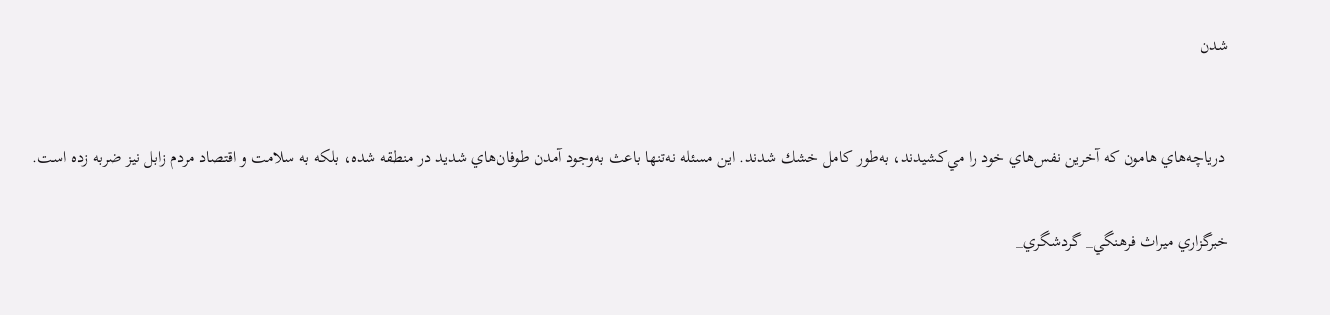شدن



 درياچه‌هاي هامون كه آخرين نفس‌هاي خود را مي‌كشيدند، به‌طور كامل خشك شدند. اين مسئله نه‌تنها باعث به‌وجود آمدن طوفان‌هاي شديد در منطقه شده، بلكه به سلامت و اقتصاد مردم زابل نيز ضربه زده است.


خبرگزاري ميراث فرهنگي_ گردشگري_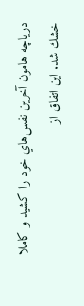درياچه هامون آخرين نفس‌هاي خود را كشيد و كاملا خشك شد. اين اتفاق از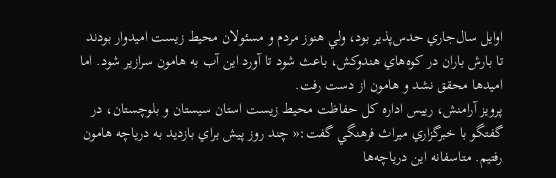اوايل سال‌جاري حدس‌پذير بود، ولي هنوز مردم و مسئولان محيط زيست اميدوار بودند تا بارش باران در كوه‌هاي هندوكش، باعث شود تا آورد اين آب به هامون سرازير شود. اما اميدها محقق نشد و هامون از دست رفت.
پرويز آرامنش، رييس اداره كل حفاظت محيط زيست استان سيستان و بلوچستان، در گفتگو با خبرگزاري ميراث فرهنگي گفت:« چند روز پيش براي بازديد به درياچه هامون رفتيم. متاسفانه اين درياچه‌ها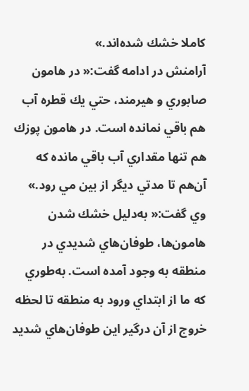كاملا خشك شده‌اند.»
آرامنش در ادامه گفت:« در هامون صابوري و هيرمند، حتي يك قطره آب هم باقي نمانده است. در هامون پوزك هم تنها مقداري آب باقي مانده كه آن‌هم تا مدتي ديگر از بين مي رود.»
وي گفت:« به‌دليل خشك شدن هامون‌ها، طوفان‌هاي شديدي در منطقه به وجود آمده است. به‌طوري كه ما از ابتداي ورود به منطقه تا لحظه خروج از آن درگير اين طوفان‌هاي شديد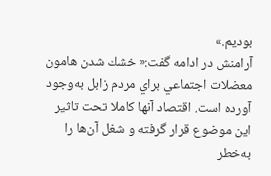بوديم.»
آرامنش در ادامه گفت:« خشك شدن هامون معضلات اجتماعي براي مردم زابل به‌وجود آورده است. اقتصاد آنها كاملا تحت تاثير اين موضوع قرار گرفته و شغل آن‌ها را به‌خطر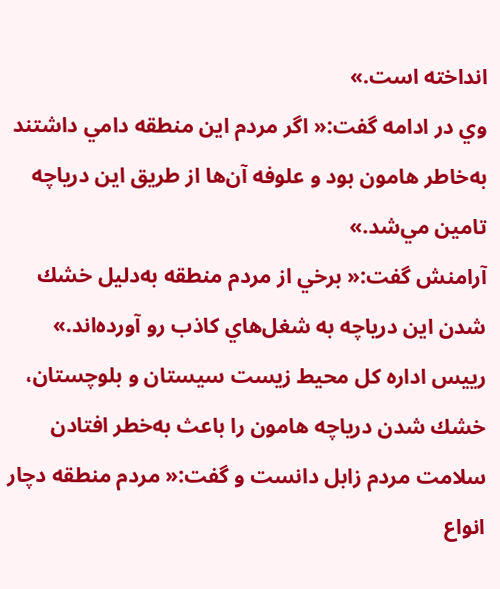انداخته است.»
وي در ادامه گفت:« اگر مردم اين منطقه دامي داشتند به‌خاطر هامون بود و علوفه آن‌ها از طريق اين درياچه تامين مي‌شد.»
آرامنش گفت:« برخي از مردم منطقه به‌دليل خشك شدن اين درياچه به شغل‌هاي كاذب رو آورده‌اند.»
رييس اداره كل محيط زيست سيستان و بلوچستان، خشك شدن درياچه هامون را باعث به‌خطر افتادن سلامت مردم زابل دانست و گفت:« مردم منطقه دچار انواع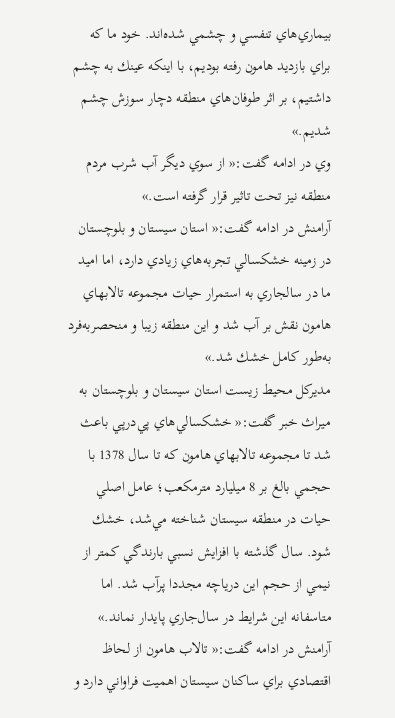بيماري‌هاي تنفسي و چشمي شده‌اند. خود ما كه براي بازديد هامون رفته‌ بوديم، با اينكه عينك به چشم داشتيم، بر اثر طوفان‌هاي منطقه دچار سوزش چشم شديم.»
وي در ادامه گفت:« از سوي ديگر آب شرب مردم منطقه نيز تحت تاثير قرار گرفته است.»
آرامنش در ادامه گفت:« استان سيستان و بلوچستان در زمينه خشكسالي تجربه‌هاي زيادي دارد،‌ اما اميد ما در سالجاري به استمرار حيات مجموعه تالابهاي هامون نقش بر آب شد و اين منطقه زيبا و منحصربه‌فرد به‌طور كامل خشك شد.»
مديركل محيط زيست استان سيستان و بلوچستان به ميراث خبر گفت:« خشکسالي‌هاي پي‌درپي باعث شد تا مجموعه تالابهاي هامون كه تا سال 1378 با حجمي بالغ بر 8 ميليارد مترمکعب؛ عامل اصلي حيات در منطقه سيستان شناخته مي‌شد، خشك شود. سال گذشته با افزايش نسبي بارندگي کمتر از نيمي از حجم اين درياچه مجددا پرآب شد. اما متاسفانه اين شرايط در سال‌جاري پايدار نماند.»
آرامنش در ادامه گفت:« تالاب هامون از لحاظ اقتصادي براي ساكنان سيستان اهميت فراواني دارد و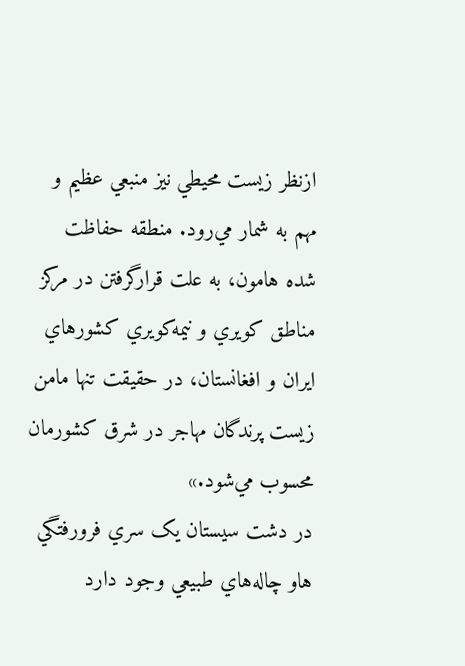ازنظر زيست محيطي نيز منبعي عظيم و مهم به شمار مي‌رود. منطقه حفاظت شده هامون، به علت قرارگرفتن در مركز مناطق كويري و نيمه‌كويري كشورهاي ايران و افغانستان، در حقيقت تنها مامن زيست پرندگان مهاجر در شرق كشورمان محسوب مي‌شود.»
در دشت سيستان يک سري فرورفتگي هاو چاله‌هاي طبيعي وجود دارد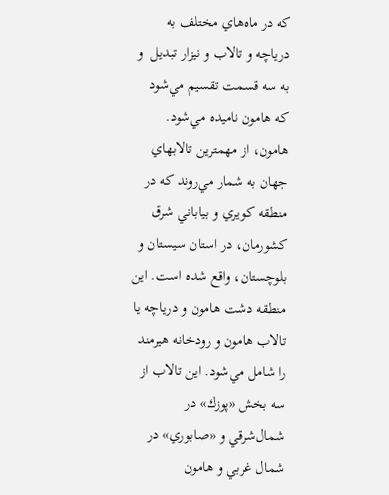که در ماه‌هاي مختلف به درياچه و تالاب و نيزار تبديل  و به سه قسمت تقسيم مي‌شود كه هامون ناميده مي‌شود. هامون، از مهمترين تالابهاي جهان به شمار مي‌روند كه در منطقه كويري و بياباني شرق كشورمان، در استان سيستان و بلوچستان، واقع شده است. اين منطقه دشت هامون و درياچه يا تالاب هامون و رودخانه هيرمند را شامل مي‌شود. اين تالاب از سه بخش «پوزك» در شمال‌شرقي و «صابوري» در شمال غربي و هامون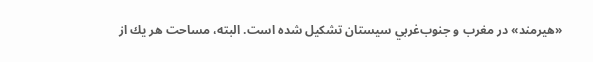«هيرمند» در مغرب و جنوب‌غربي سيستان تشكيل شده است. البته، مساحت هر يك از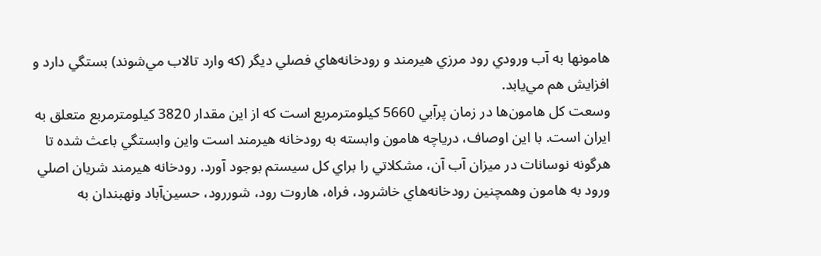هامونها به آب ورودي رود مرزي هيرمند و رودخانه‌هاي فصلي ديگر (كه وارد تالاب مي‌شوند) بستگي دارد و افزايش هم مي‌يابد.
وسعت کل هامون‌ها در زمان پرآبي 5660 كيلومترمربع است که از اين مقدار 3820 كيلومترمربع متعلق به ايران است. با اين اوصاف، درياچه هامون وابسته به رودخانه هيرمند است واين وابستگي باعث شده تا هرگونه نوسانات در ميزان آب آن، مشکلاتي را براي کل سيستم بوجود آورد. رودخانه هيرمند شريان اصلي ورود به هامون وهمچنين رودخانه‌هاي خاشرود، فراه، هاروت رود، شوررود، حسين‌آباد ونهبندان به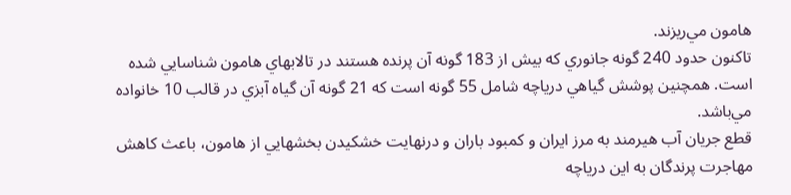هامون مي‌ريزند.
تاكنون حدود 240 گونه جانوري كه بيش از 183 گونه آن پرنده هستند در تالابهاي هامون شناسايي شده است. همچنين پوشش گياهي درياچه شامل 55 گونه است كه 21 گونه آن گياه آبزي در قالب 10 خانواده مي‌باشد.
قطع جريان آب هيرمند به مرز ايران و كمبود باران و درنهايت خشكيدن بخشهايي از هامون، باعث كاهش مهاجرت پرندگان به اين درياچه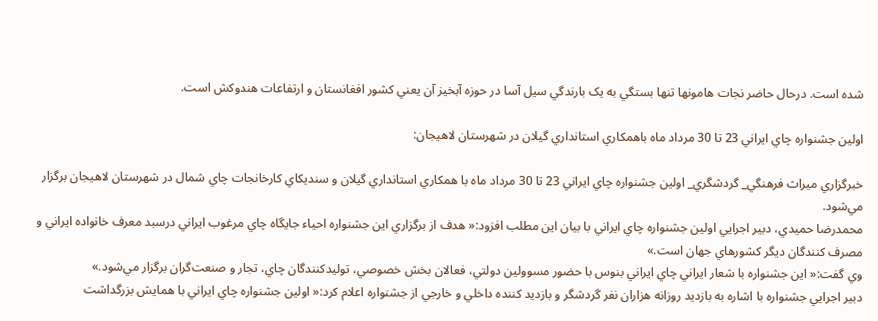شده است. درحال حاضر نجات هامونها تنها بستگي به يک بارندگي سيل آسا در حوزه آبخيز آن يعني کشور افغانستان و ارتفاعات هندوکش است.

اولين جشنواره چاي ايراني 23 تا 30 مرداد ماه باهمكاري استانداري گيلان در شهرستان لاهيجان:

خبرگزاري ميراث فرهنگي_ گردشگري_ اولين جشنواره چاي ايراني 23 تا 30 مرداد ماه با همكاري استانداري گيلان و سنديكاي كارخانجات چاي شمال در شهرستان لاهيجان برگزار مي‌شود.
محمدرضا حميدي، دبير اجرايي اولين جشنواره چاي ايراني با بيان اين مطلب افزود:« هدف از برگزاري اين جشنواره احياء جايگاه‌ چاي مرغوب ايراني درسبد معرف خانواده ايراني و مصرف كنندگان ديگر كشورهاي جهان است.»
وي گفت:« اين جشنواره با شعار ايراني چاي ايراني بنوس با حضور مسوولين دولتي، فعالان بخش خصوصي، توليدكنندگان چاي، تجار و صنعت‌گران برگزار مي‌شود.»
دبير اجرايي جشنواره با اشاره به بازديد روزانه هزاران نفر گردشگر و بازديد كننده داخلي و خارجي از جشنواره اعلام كرد:« اولين جشنواره چاي ايراني با همايش بزرگداشت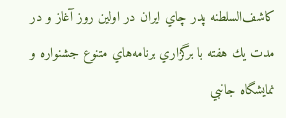كاشف‌السلطنه پدر چاي ايران در اولين روز آغاز و در مدت يك هفته با برگزاري برنامه‌هاي متنوع جشنواره و نمايشگاه جانبي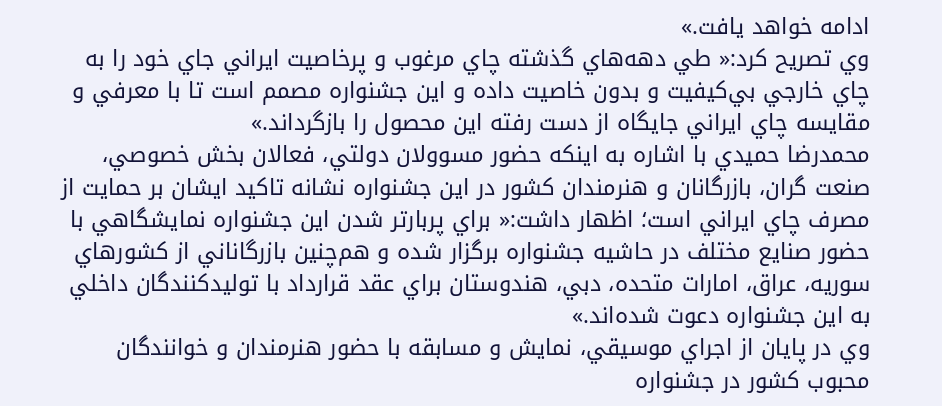ادامه خواهد يافت.»
وي تصريح كرد:« طي دهه‌هاي گذشته چاي مرغوب و پرخاصيت ايراني جاي خود را به چاي خارجي بي‌كيفيت و بدون خاصيت داده و اين جشنواره مصمم است تا با معرفي و مقايسه‌ چاي ايراني جايگاه از دست رفته اين محصول را بازگرداند.»
محمدرضا حميدي با اشاره به اينكه حضور مسوولان دولتي، فعالان بخش خصوصي، صنعت گران، بازرگانان و هنرمندان كشور در اين جشنواره نشانه تاكيد ايشان بر حمايت از مصرف چاي ايراني است؛ اظهار داشت:« براي پربارتر شدن اين جشنواره نمايشگاهي با حضور صنايع مختلف در حاشيه جشنواره برگزار شده و هم‌چنين بازرگاناني از كشورهاي سوريه، عراق، امارات متحده، دبي، هندوستان براي عقد قرارداد با توليدكنندگان داخلي به اين جشنواره دعوت شده‌اند.»
وي در پايان از اجراي موسيقي، نمايش و مسابقه با حضور هنرمندان و خوانندگان محبوب كشور در جشنواره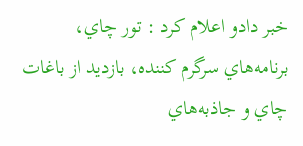خبر دادو اعلام كرد : تور چاي، برنامه‌هاي سرگرم كننده، بازديد از باغات چاي و جاذبه‌هاي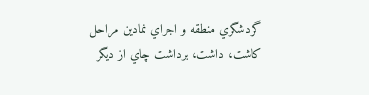گردشگري منطقه و اجراي نمادين مراحل كاشت، داشت، برداشت چاي از ديگر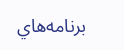برنامه‌هاي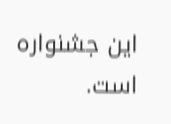اين جشنواره است.